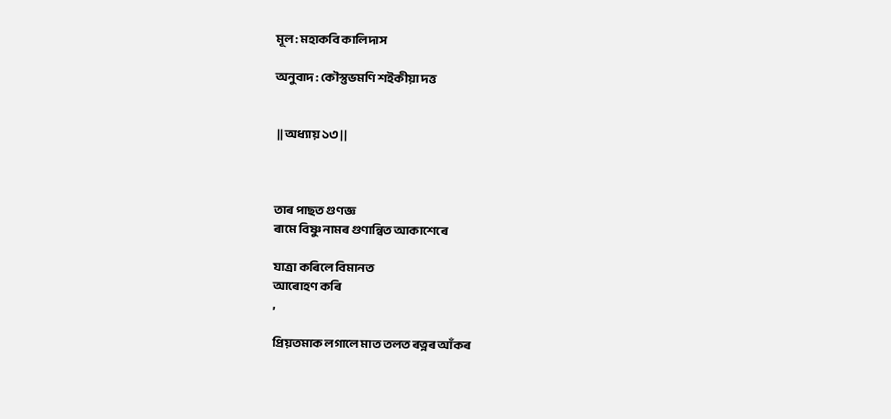মূল : মহাকবি কালিদাস

অনুবাদ : কৌস্তুভমণি শইকীয়া দত্ত


 || অধ্যায় ১৩ ||



তাৰ পাছত গুণজ্ঞ
ৰামে বিষ্ণু নামৰ গুণান্বিত আকাশেৰে

যাত্ৰা কৰিলে বিমানত
আৰোহণ কৰি
,

প্ৰিয়তমাক লগালে মাত তলত ৰত্নৰ আঁকৰ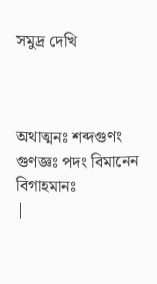সমুদ্ৰ দেখি



অথাত্মনঃ শব্দগুণং
গুণজ্ঞঃ পদং বিমানেন বিগাহমানঃ
|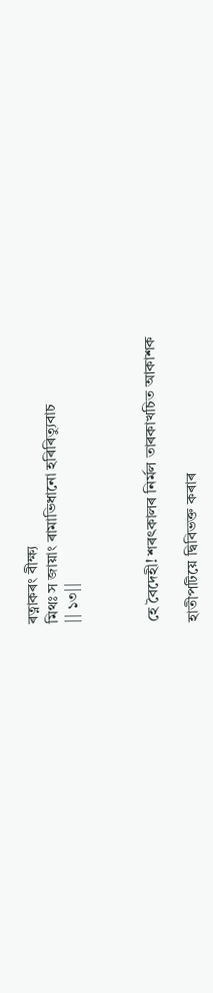ৰত্নাকৰং বীক্ষ্য
মিথঃ স জায়াং ৰামাভিধানো হৰিৰিত্যুবাচ
|| ১৩||



হে বৈদেহী! শৰৎকালৰ নিৰ্মল তাৰকাখচিত আকাশক

হাতীপটিয়ে দ্বিবিভক্ত কৰাৰ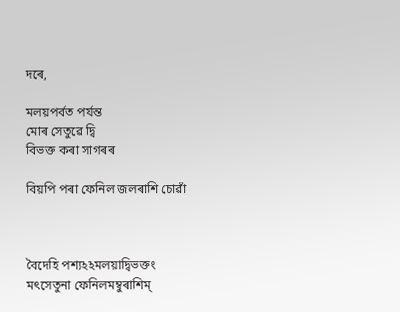দৰে,

মলয়পৰ্বত পৰ্যন্ত
মোৰ সেতুৱে দ্বি
বিভক্ত কৰা সাগৰৰ

বিয়পি পৰা ফেনিল জলৰাশি চোৱাঁ



বৈদেহি পশ্যঽঽমলয়াদ্বিভক্তং
মৎসেতুনা ফেনিলমম্বুৰাশিম্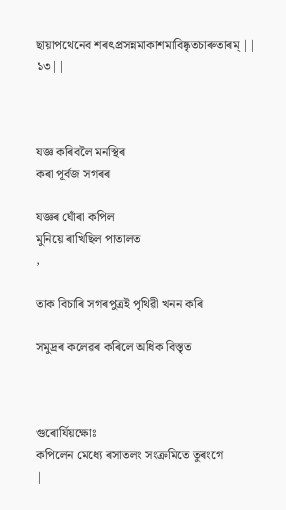ছায়াপথেনেব শৰৎপ্রসন্নমাকাশমাবিষ্কৃতচাৰুতাৰম্ || ১৩||



যজ্ঞ কৰিবলৈ মনস্থিৰ
কৰা পূৰ্বজ সগৰৰ

যজ্ঞৰ ঘোঁৰা কপিল
মুনিয়ে ৰাখিছিল পাতালত
,

তাক বিচাৰি সগৰপুত্ৰই পৃথিৱী খনন কৰি

সমুদ্ৰৰ কলেৱৰ কৰিলে অধিক বিস্তৃত



গুৰোর্যিয়ক্ষোঃ
কপিলেন মেধ্যে ৰসাতলং সংক্রমিতে তুৰংগে
|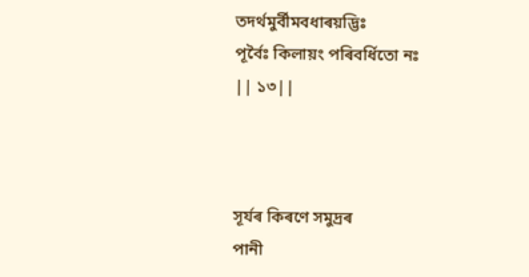তদর্থমুর্বীমবধাৰয়দ্ভিঃ
পূর্বৈঃ কিলায়ং পৰিবর্ধিতো নঃ
|| ১৩||



সূৰ্যৰ কিৰণে সমুদ্ৰৰ
পানী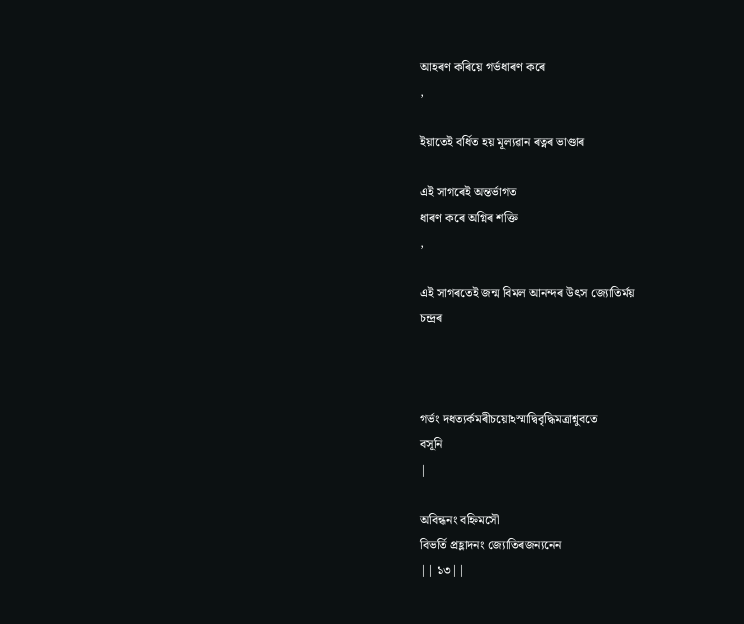আহৰণ কৰিয়ে গৰ্ভধাৰণ কৰে
,

ইয়াতেই বৰ্ধিত হয় মূল্যৱান ৰত্নৰ ভাণ্ডাৰ

এই সাগৰেই অন্তৰ্ভাগত
ধাৰণ কৰে অগ্নিৰ শক্তি
,

এই সাগৰতেই জন্ম বিমল আনন্দৰ উৎস জ্যোতিৰ্ময়
চন্দ্ৰৰ



গর্ভং দধত্যর্কমৰীচয়োঽস্মাদ্বিবৃদ্ধিমত্রাশ্নুবতে
বসূনি
|

অবিন্ধনং বহ্নিমসৌ
বিভর্তি প্রহ্লাদনং জ্যোতিৰজন্যনেন
|| ১৩||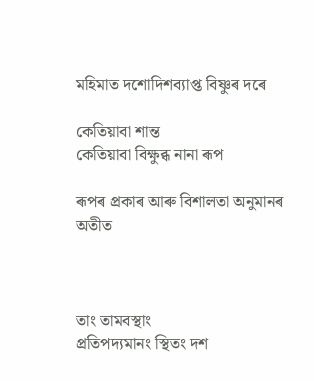মহিমাত দশোদিশব্যাপ্ত বিষ্ণুৰ দৰে

কেতিয়াবা শান্ত
কেতিয়াবা বিক্ষুব্ধ নানা ৰূপ

ৰূপৰ প্ৰকাৰ আৰু বিশালতা অনুমানৰ অতীত



তাং তামবস্থাং
প্রতিপদ্যমানং স্থিতং দশ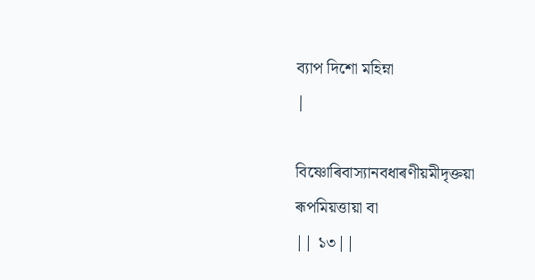ব্যাপ দিশো মহিম্না
|

বিষ্ণোৰিবাস্যানবধাৰণীয়মীদৃক্তয়া
ৰূপমিয়ত্তায়া বা
|| ১৩||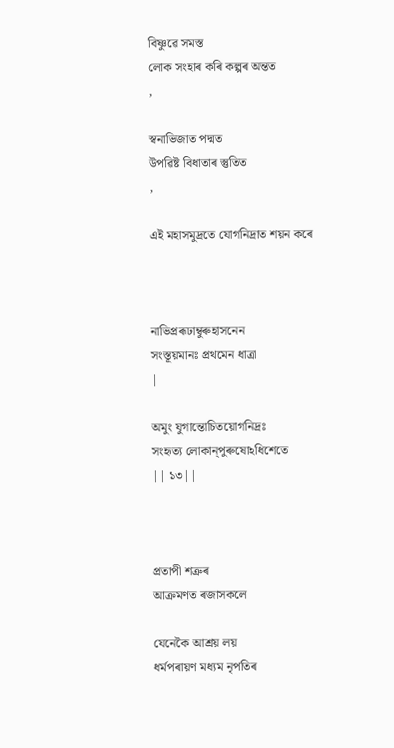বিষ্ণুৱে সমস্ত
লোক সংহাৰ কৰি কল্পৰ অন্তত
,

স্বনাভিজাত পদ্মত
উপৱিষ্ট বিধাতাৰ স্তুতিত
,

এই মহাসমুদ্ৰতে যোগনিদ্ৰাত শয়ন কৰে



নাভিপ্রৰূঢাম্বুৰুহাসনেন
সংস্তূয়মানঃ প্রথমেন ধাত্রা
|

অমুং যুগান্তোচিতয়োগনিদ্রঃ
সংহৃত্য লোকান্পুৰুষোঽধিশেতে
|| ১৩||



প্ৰতাপী শত্ৰুৰ
আক্ৰমণত ৰজাসকলে

যেনেকৈ আশ্ৰয় লয়
ধৰ্মপৰায়ণ মধ্যম নৃপতিৰ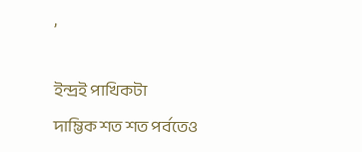,

ইন্দ্ৰই পাখিকটা
দাম্ভিক শত শত পৰ্বতেও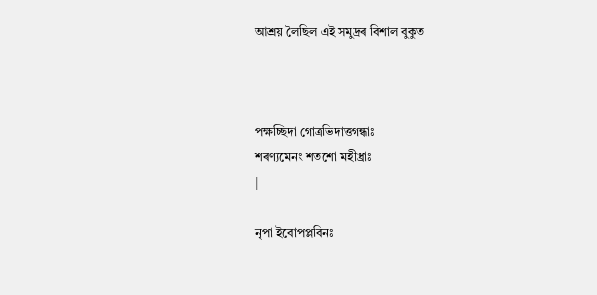আশ্ৰয় লৈছিল এই সমুদ্ৰৰ বিশাল বুকুত



পক্ষচ্ছিদা গোত্রভিদাত্তগন্ধাঃ
শৰণ্যমেনং শতশো মহীধ্রাঃ
|

নৃপা ইবোপপ্লবিনঃ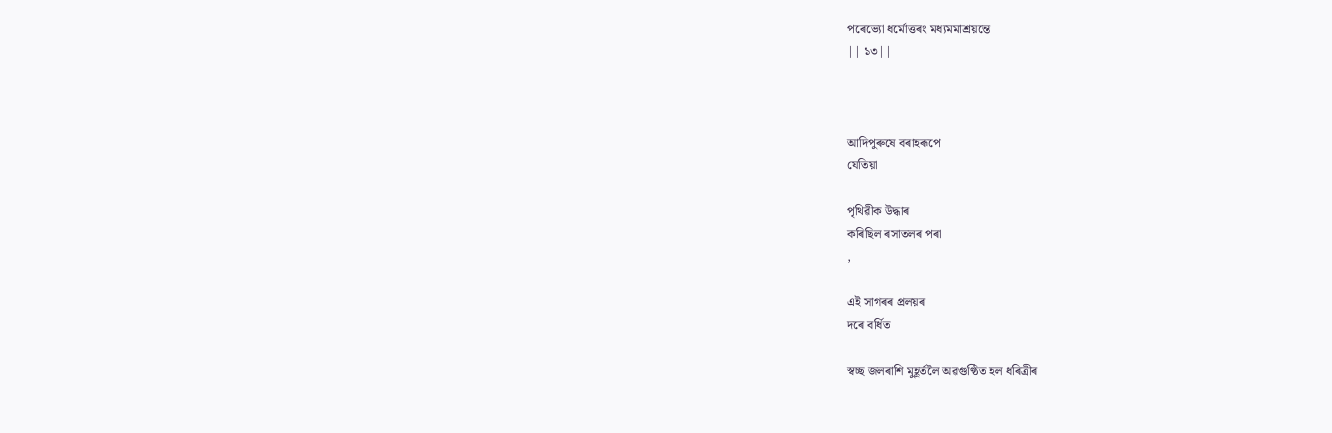পৰেভ্যো ধর্মোত্তৰং মধ্যমমাশ্রয়ন্তে
|| ১৩||



আদিপুৰুষে বৰাহৰূপে
যেতিয়া

পৃথিৱীক উদ্ধাৰ
কৰিছিল ৰসাতলৰ পৰা
,

এই সাগৰৰ প্ৰলয়ৰ
দৰে বৰ্ধিত

স্বচ্ছ জলৰাশি মুহূৰ্তলৈ অৱগুণ্ঠিত হল ধৰিত্ৰীৰ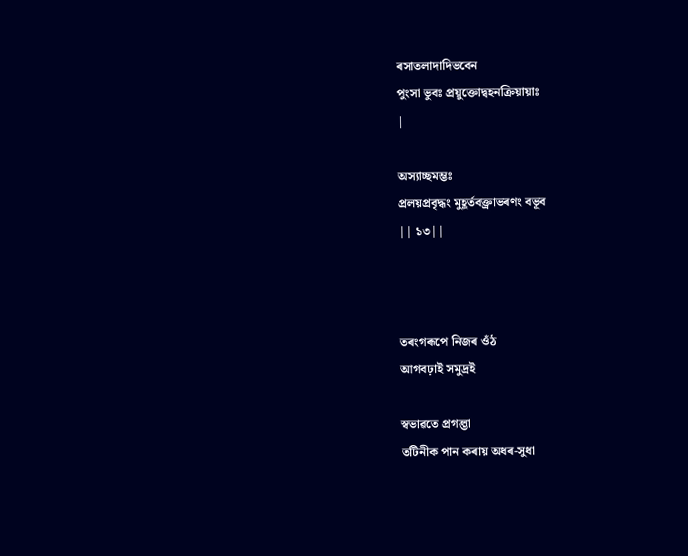ৰসাতলাদাদিভবেন
পুংসা ভুবঃ প্রয়ুক্তোদ্বহনক্রিয়ায়াঃ
|

অস্যাচ্ছমম্ভঃ
প্রলয়প্রবৃদ্ধং মুহূর্তবক্ত্রাভৰণং বভূব
|| ১৩||



তৰংগৰূপে নিজৰ ওঁঠ
আগবঢ়াই সমুদ্ৰই

স্বভাৱতে প্ৰগল্ভা
তটিনীক পান কৰায় অধৰ-সুধা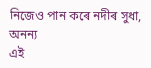নিজেও পান কৰে নদীৰ সুধা,
অনন্য
এই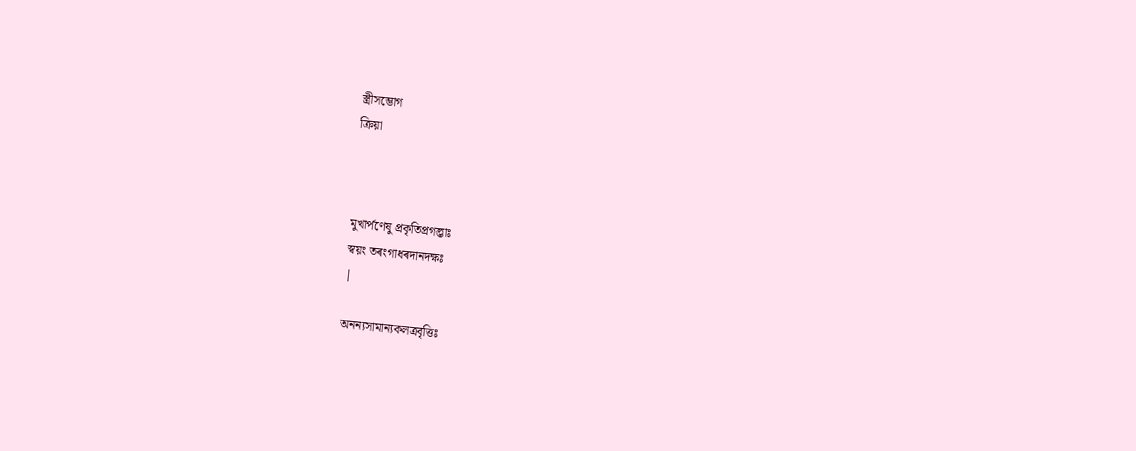স্ত্ৰীসম্ভোগ
ক্ৰিয়া



মুখার্পণেষু প্রকৃতিপ্রগল্ভাঃ
স্বয়ং তৰংগাধৰদানদক্ষঃ
|

অনন্যসামান্যকলত্রবৃত্তিঃ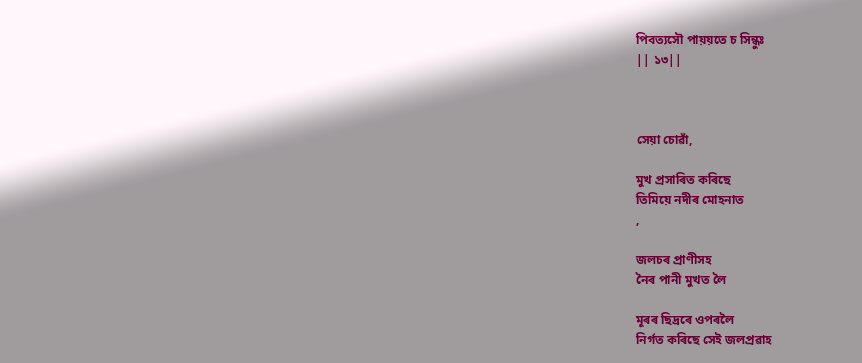পিবত্যসৌ পায়য়তে চ সিন্ধুঃ
|| ১৩||



সেয়া চোৱাঁ,

মুখ প্ৰসাৰিত কৰিছে
তিমিয়ে নদীৰ মোহনাত
,

জলচৰ প্ৰাণীসহ
নৈৰ পানী মুখত লৈ

মূৰৰ ছিদ্ৰৰে ওপৰলৈ
নিৰ্গত কৰিছে সেই জলপ্ৰৱাহ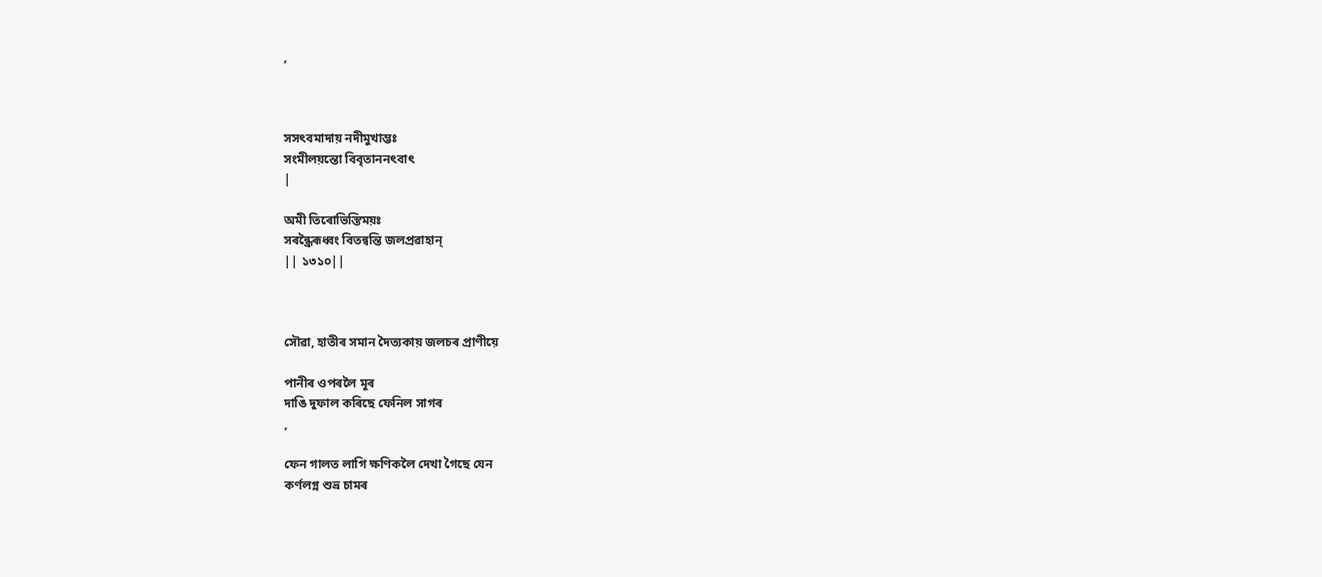,



সসৎবমাদায় নদীমুখাম্ভঃ
সংমীলয়ন্তো বিবৃতাননৎবাৎ
|

অমী তিৰোভিস্তিময়ঃ
সৰন্ধ্রৈৰূধ্বং বিতন্বন্তি জলপ্রৱাহান্
|| ১৩১০||



সৌৱা, হাতীৰ সমান দৈত্যকায় জলচৰ প্ৰাণীয়ে

পানীৰ ওপৰলৈ মূৰ
দাঙি দুফাল কৰিছে ফেনিল সাগৰ
,

ফেন গালত লাগি ক্ষণিকলৈ দেখা গৈছে যেন
কৰ্ণলগ্ন শুভ্ৰ চামৰ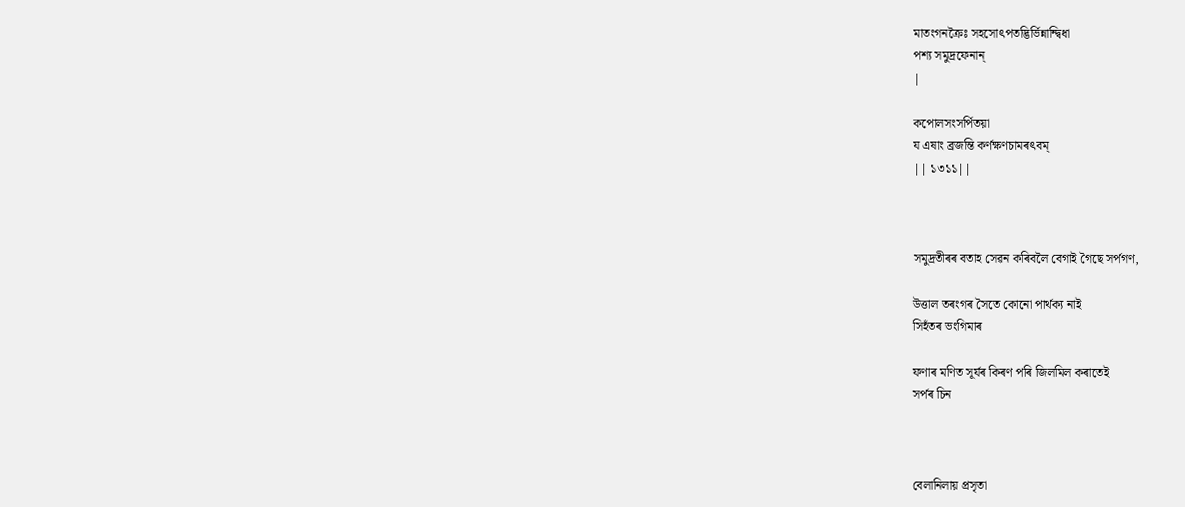মাতংগনক্রৈঃ সহসোৎপতদ্ভির্ভিন্নান্দ্বিধা
পশ্য সমুদ্রফেনান্
|

কপোলসংসর্পিতয়া
য এষাং ব্রজন্তি কর্ণক্ষণচামৰৎবম্
|| ১৩১১||



সমুদ্ৰতীৰৰ বতাহ সেৱন কৰিবলৈ বেগাই গৈছে সৰ্পগণ,

উত্তাল তৰংগৰ সৈতে কোনো পাৰ্থক্য নাই
সিহঁতৰ ভংগিমাৰ

ফণাৰ মণিত সূৰ্যৰ কিৰণ পৰি জিলমিল কৰাতেই
সৰ্পৰ চিন



বেলানিলায় প্রসৃতা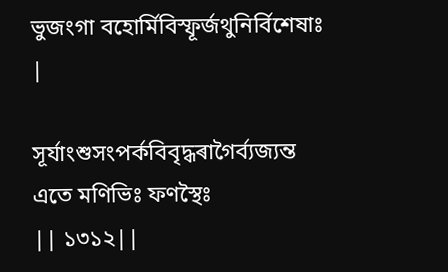ভুজংগা বহোর্মিবিস্ফূর্জথুনির্বিশেষাঃ
|

সূর্যাংশুসংপর্কবিবৃদ্ধৰাগৈর্ব্যজ্যন্ত
এতে মণিভিঃ ফণস্থৈঃ
|| ১৩১২||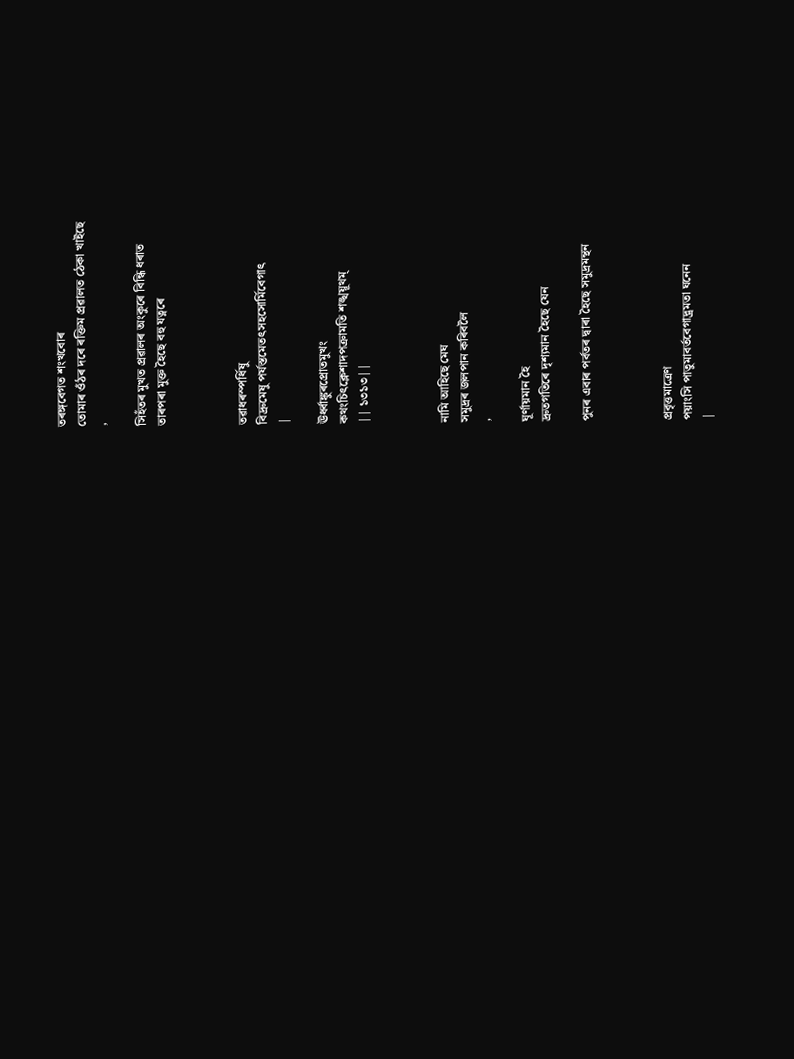তৰঙ্গবেগত শংখবোৰ
তোমাৰ ওঁঠৰ দৰে ৰক্তিম প্ৰৱালত ঠেকা খাইছে
,

সিহঁতৰ মুখত প্ৰৱালৰ অংকুৰে বিন্ধি ধৰাত
তাৰপৰা মুক্ত হৈছে বহু যত্নৰে



তৱাধৰস্পর্ধিষু
বিদ্রুমেষু পর্যস্তমেতৎসহসোর্মিবেগাৎ
|

ঊর্ধ্বাঙ্কুৰপ্রোতমুখং
কথংচিৎক্লেশাদপক্রামতি শঙ্খয়ূথম্
|| ১৩১৩||



নামি আহিছে মেঘ
সমুদ্ৰৰ জলপান কৰিবলৈ
,

ঘূৰ্ণায়মান হৈ
দ্ৰুতগতিৰে দৃশ্যমান হৈছে যেন

পুনৰ এবাৰ পৰ্বতৰ দ্বাৰা হৈছে সমুদ্ৰমন্থন



প্রবৃত্তমাত্রেণ
পয়াংসি পাতুমাবর্তবেগাদ্ভ্রমতা ঘনেন
|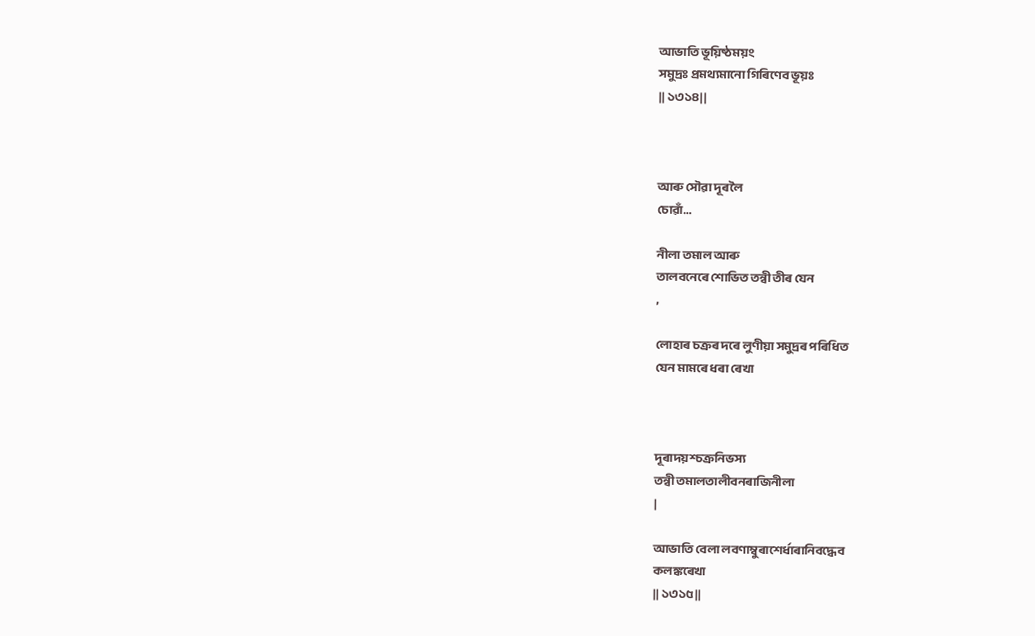আভাতি ভূয়িষ্ঠময়ং
সমুদ্রঃ প্রমথ্যমানো গিৰিণেব ভূয়ঃ
|| ১৩১৪||



আৰু সৌৱা দূৰলৈ
চোৱাঁ…

নীলা তমাল আৰু
তালবনেৰে শোভিত তন্বী তীৰ যেন
,

লোহাৰ চক্ৰৰ দৰে লুণীয়া সমুদ্ৰৰ পৰিধিত
যেন মামৰে ধৰা ৰেখা



দূৰাদয়শ্চক্রনিভস্য
তন্বী তমালতালীবনৰাজিনীলা
|

আভাতি বেলা লবণাম্বুৰাশের্ধাৰানিবদ্ধেব
কলঙ্কৰেখা
|| ১৩১৫||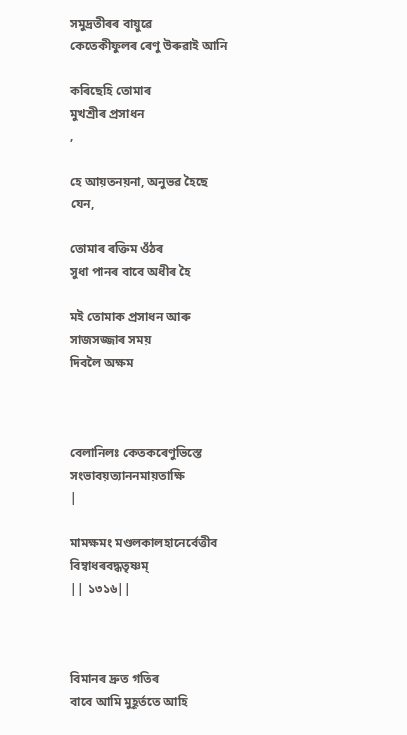সমুদ্ৰতীৰৰ বায়ুৱে
কেতেকীফুলৰ ৰেণু উৰুৱাই আনি

কৰিছেহি তোমাৰ
মুখশ্ৰীৰ প্ৰসাধন
,

হে আয়তনয়না, অনুভৱ হৈছে যেন,

তোমাৰ ৰক্তিম ওঁঠৰ
সুধা পানৰ বাবে অধীৰ হৈ

মই তোমাক প্ৰসাধন আৰু সাজসজ্জাৰ সময়
দিবলৈ অক্ষম



বেলানিলঃ কেতকৰেণুভিস্তে
সংভাবয়ত্যাননমায়তাক্ষি
|

মামক্ষমং মণ্ডলকালহানের্বেত্তীব
বিম্বাধৰবদ্ধতৃষ্ণম্
|| ১৩১৬||



বিমানৰ দ্ৰুত গতিৰ
বাবে আমি মুহূৰ্ততে আহি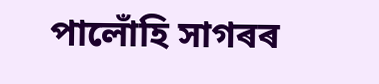পালোঁহি সাগৰৰ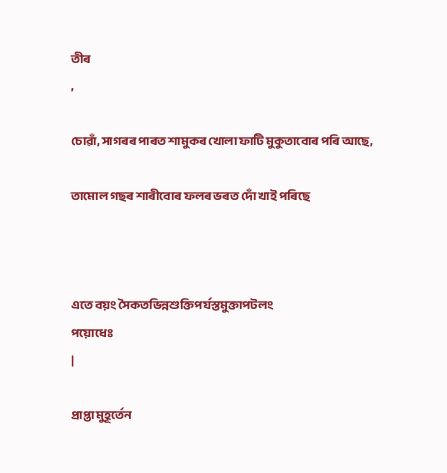তীৰ
,

চোৱাঁ, সাগৰৰ পাৰত শামুকৰ খোলা ফাটি মুকুতাবোৰ পৰি আছে,

তামোল গছৰ শাৰীবোৰ ফলৰ ভৰত দোঁ খাই পৰিছে



এতে বয়ং সৈকতভিন্নশুক্তিপর্যস্তমুক্তাপটলং
পয়োধেঃ
|

প্রাপ্তা মুহূর্তেন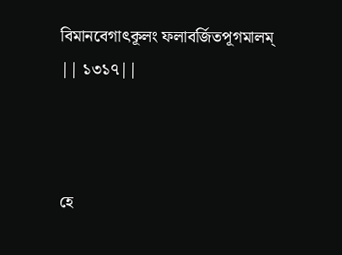বিমানবেগাৎকূলং ফলাবর্জিতপূগমালম্
|| ১৩১৭||



হে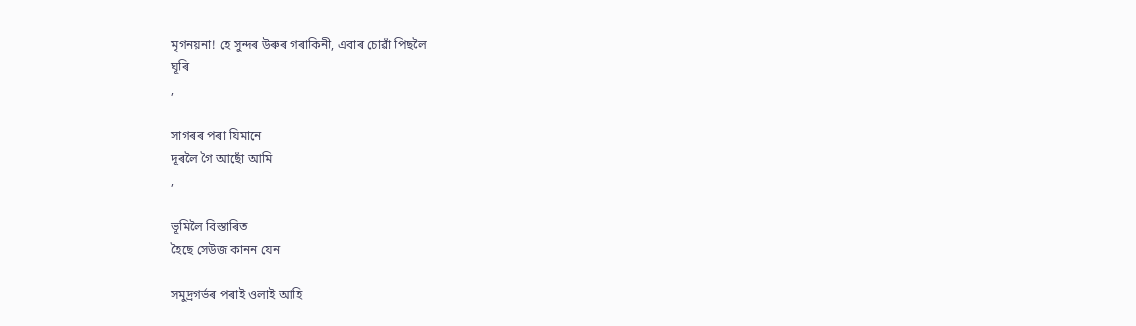মৃগনয়না! হে সুন্দৰ উৰুৰ গৰাকিনী, এবাৰ চোৱাঁ পিছলৈ
ঘূৰি
,

সাগৰৰ পৰা যিমানে
দূৰলৈ গৈ আছোঁ আমি
,

ভূমিলৈ বিস্তাৰিত
হৈছে সেউজ কানন যেন

সমুদ্ৰগৰ্ভৰ পৰাই ওলাই আহি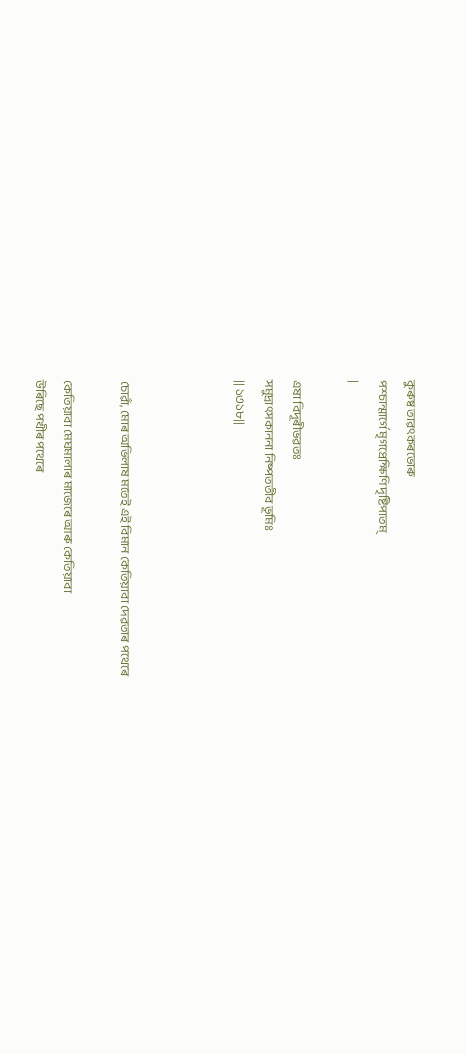কুৰুষ্ব তাৱৎকৰভোৰু
পশ্চান্মার্গে মৃগপ্রেক্ষিণি দৃষ্টিপাতম্
|

এষা বিদূৰীভৱতঃ
সমুদ্রাৎসকাননা নিষ্পততীব ভূমিঃ
|| ১৩১৮||



চোৱাঁ, মোৰ অভিলাষ মতেই এই বিমান কেতিয়াবা দেৱতাৰ পথেৰে

কেতিয়াবা মেঘমালাৰ মাজেৰে আৰু কেতিয়াবা
উৰিছে পখীৰ পথেৰে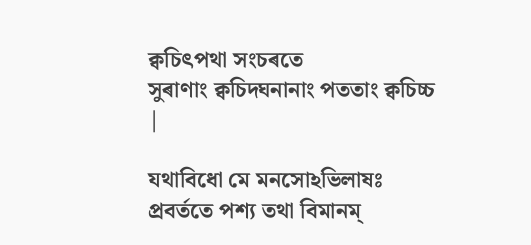ক্বচিৎপথা সংচৰতে
সুৰাণাং ক্বচিদ্ঘনানাং পততাং ক্বচিচ্চ
|

যথাবিধো মে মনসোঽভিলাষঃ
প্রবর্ততে পশ্য তথা বিমানম্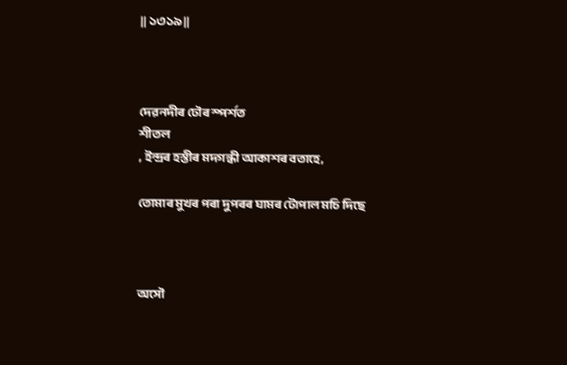|| ১৩১৯||



দেৱনদীৰ ঢৌৰ স্পৰ্শত
শীতল
, ইন্দ্ৰৰ হস্তীৰ মদগন্ধী আকাশৰ বতাহে,

তোমাৰ মুখৰ পৰা দুপৰৰ ঘামৰ টোপাল মচি দিছে



অসৌ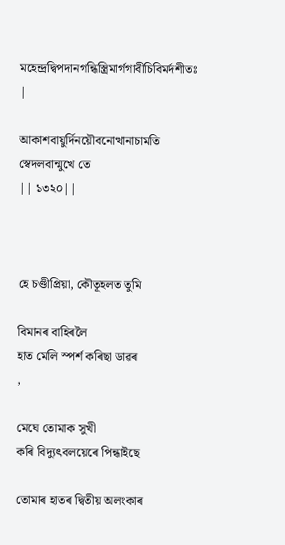মহেন্দ্রদ্বিপদানগন্ধিস্ত্রিমার্গগাবীচিবিমর্দশীতঃ |

আকাশবায়ুর্দিনয়ৌবনোত্থানাচামতি
স্বেদলবান্মুখে তে
|| ১৩২০||



হে চণ্ডীপ্ৰিয়া, কৌতূহলত তুমি

বিমানৰ বাহিৰলৈ
হাত মেলি স্পৰ্শ কৰিছা ডাৱৰ
,

মেঘে তোমাক সুখী
কৰি বিদ্যুৎবলয়েৰে পিন্ধাইছে

তোমাৰ হাতৰ দ্বিতীয় অলংকাৰ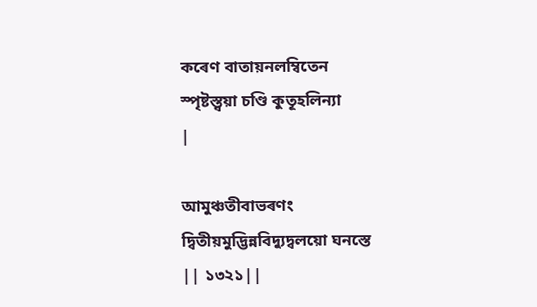কৰেণ বাতায়নলম্বিতেন
স্পৃষ্টস্ত্বয়া চণ্ডি কুতূহলিন্যা
|

আমুঞ্চতীবাভৰণং
দ্বিতীয়মুদ্ভিন্নবিদ্যুদ্বলয়ো ঘনস্তে
|| ১৩২১||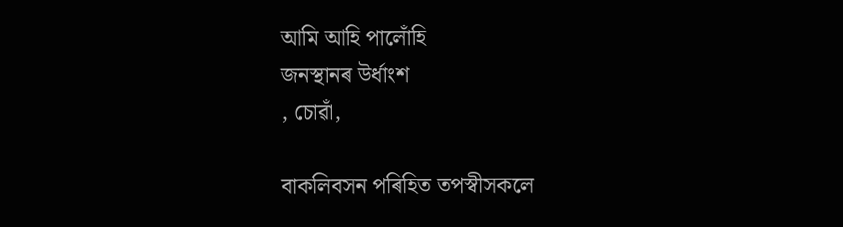আমি আহি পালোঁহি
জনস্থানৰ উৰ্ধাংশ
, চোৱাঁ,

বাকলিবসন পৰিহিত তপস্বীসকলে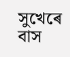সুখেৰে বাস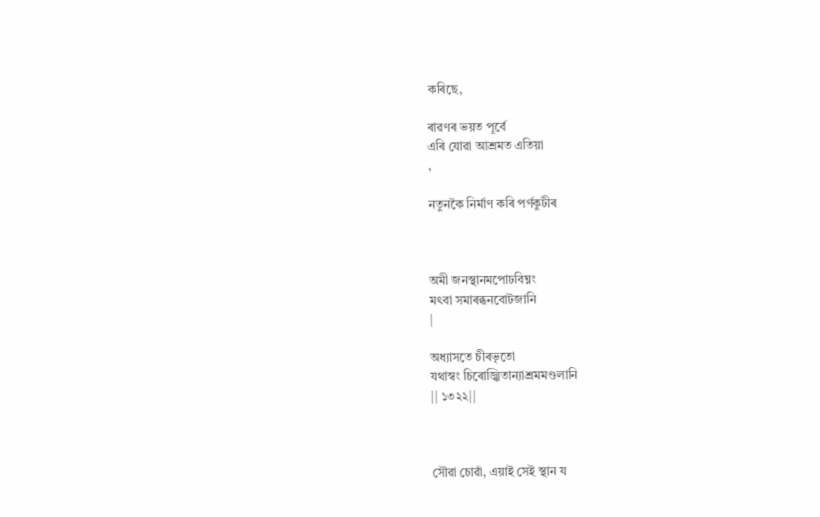কৰিছে,

ৰাৱণৰ ভয়ত পূৰ্বে
এৰি যোৱা আশ্ৰমত এতিয়া
,

নতুনকৈ নিৰ্মাণ কৰি পৰ্ণকুটীৰ



অমী জনস্থানমপোঢবিঘ্নং
মৎবা সমাৰব্ধনবোটজানি
|

অধ্যাসতে চীৰভৃতো
যথাস্বং চিৰোজ্ঝিতান্যাশ্রমমণ্ডলানি
|| ১৩২২||



সৌৱা চোৱাঁ, এয়াই সেই স্থান য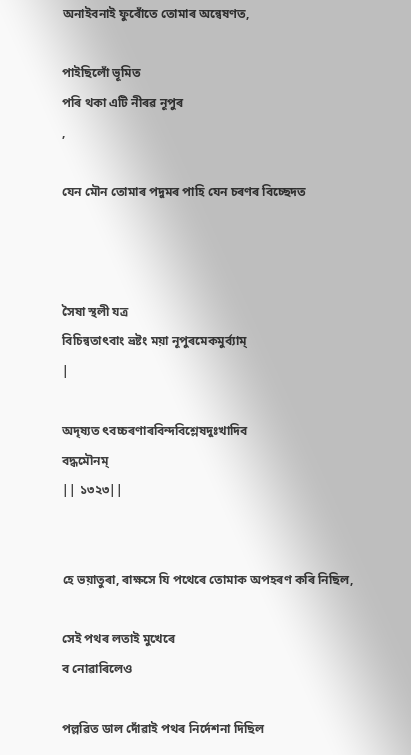অনাইবনাই ফুৰোঁতে তোমাৰ অন্বেষণত,

পাইছিলোঁ ভূমিত
পৰি থকা এটি নীৰৱ নূপুৰ
,

যেন মৌন তোমাৰ পদুমৰ পাহি যেন চৰণৰ বিচ্ছেদত



সৈষা স্থলী যত্র
বিচিন্বতাৎবাং ভ্রষ্টং ময়া নূপুৰমেকমুর্ব্যাম্
|

অদৃষ্যত ৎবচ্চৰণাৰবিন্দবিশ্লেষদুঃখাদিব
বদ্ধমৌনম্
|| ১৩২৩||


হে ভয়াতুৰা, ৰাক্ষসে যি পথেৰে তোমাক অপহৰণ কৰি নিছিল,

সেই পথৰ লতাই মুখেৰে
ব নোৱাৰিলেও

পল্লৱিত ডাল দোঁৱাই পথৰ নিৰ্দেশনা দিছিল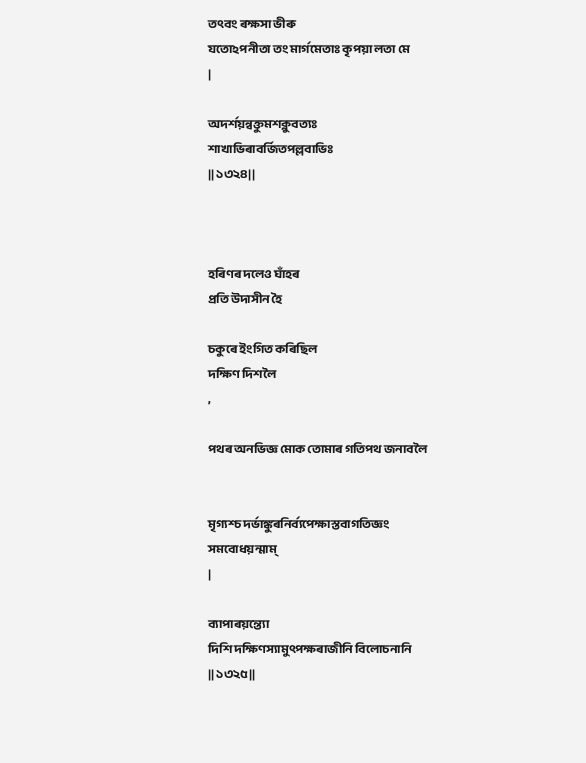তৎবং ৰক্ষসা ভীৰু
যতোঽপনীতা তং মার্গমেতাঃ কৃপয়া লতা মে
|

অদর্শয়ন্বক্তুমশক্নুবত্যঃ
শাখাভিৰাবর্জিতপল্লবাভিঃ
|| ১৩২৪||



হৰিণৰ দলেও ঘাঁহৰ
প্ৰতি উদাসীন হৈ

চকুৰে ইংগিত কৰিছিল
দক্ষিণ দিশলৈ
,

পথৰ অনভিজ্ঞ মোক তোমাৰ গতিপথ জনাবলৈ


মৃগ্যশ্চ দর্ভাঙ্কুৰনির্ব্যপেক্ষাস্তবাগতিজ্ঞং
সমবোধয়ন্মাম্
|

ব্যাপাৰয়ন্ত্যো
দিশি দক্ষিণস্যামুৎপক্ষৰাজীনি বিলোচনানি
|| ১৩২৫||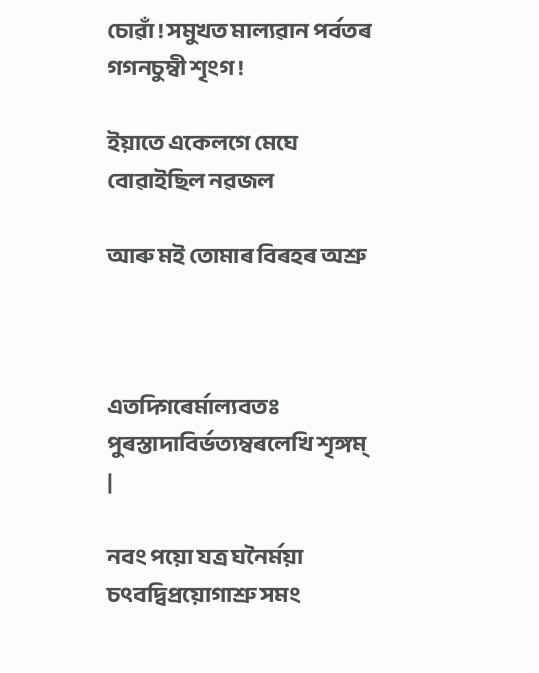চোৱাঁ ! সমুখত মাল্যৱান পৰ্বতৰ গগনচুম্বী শৃংগ !

ইয়াতে একেলগে মেঘে
বোৱাইছিল নৱজল

আৰু মই তোমাৰ বিৰহৰ অশ্ৰু



এতদ্গিৰের্মাল্যবতঃ
পুৰস্তাদাবির্ভত্যম্বৰলেখি শৃঙ্গম্
|

নবং পয়ো যত্র ঘনৈর্ময়া
চৎবদ্বিপ্রয়োগাশ্রু সমং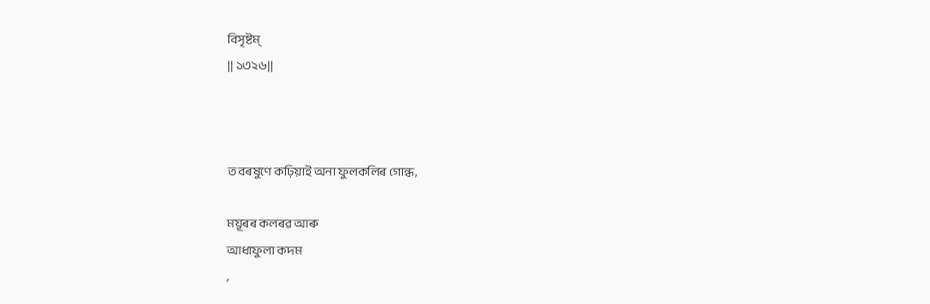বিসৃষ্টম্
|| ১৩২৬||



ত বৰষুণে কঢ়িয়াই অনা ফুলকলিৰ গোন্ধ,

ময়ূৰৰ কলৰৱ আৰু
আধাফুলা কদম
,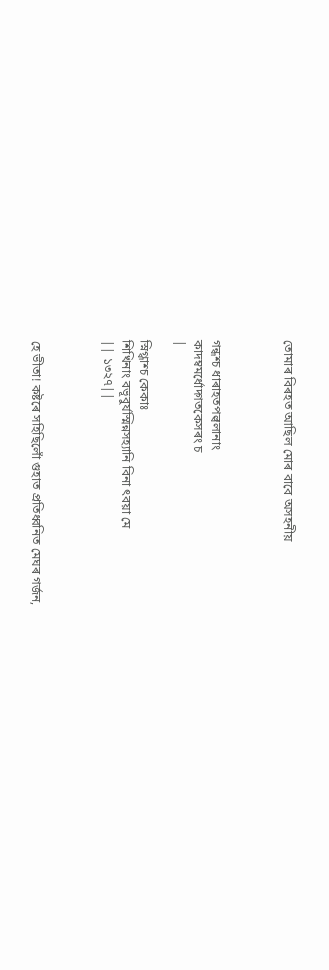তোমাৰ বিৰহত আছিল মোৰ বাবে অসহনীয়



গন্ধশ্চ ধাৰাহতপল্বলানাং
কাদম্বমর্ধোদ্গতকেসৰং চ
|

স্নিগ্ধাশ্চ কেকাঃ
শিখিনাং বভূবুর্যস্মিন্নসহ্যানি বিনা ৎবয়া মে
|| ১৩২৭||



হে ভীতা! কষ্টৰে সহিছিলোঁ গুহাত প্ৰতিধ্বনিত মেঘৰ গৰ্জন,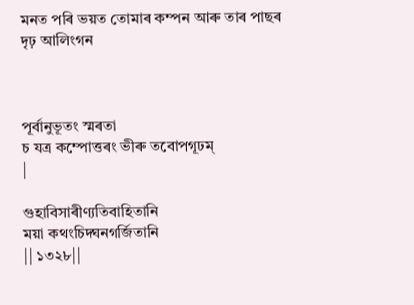মনত পৰি ভয়ত তোমাৰ কম্পন আৰু তাৰ পাছৰ
দৃঢ় আলিংগন



পূর্বানুভূতং স্মৰতা
চ যত্র কম্পোত্তৰং ভীৰু তবোপগূঢম্
|

গুহাবিসাৰীণ্যতিবাহিতানি
ময়া কথংচিদ্ঘনগর্জিতানি
|| ১৩২৮||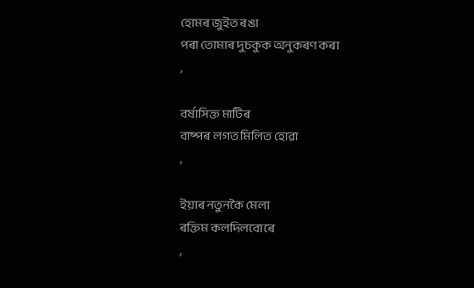হোমৰ জুইত ৰঙা
পৰা তোমাৰ দুচকুক অনুকৰণ কৰা
,

বৰ্ষাসিক্ত মাটিৰ
বাষ্পৰ লগত মিলিত হোৱা
,

ইয়াৰ নতুনকৈ মেলা
ৰক্তিম কলদিলবোৰে
,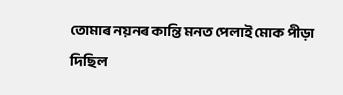তোমাৰ নয়নৰ কান্তি মনত পেলাই মোক পীড়া
দিছিল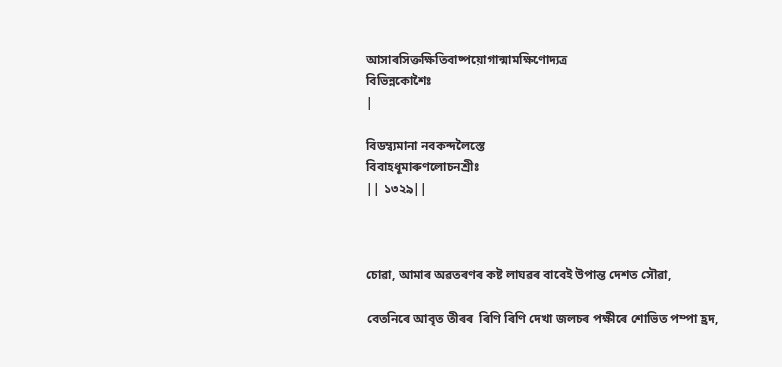আসাৰসিক্তক্ষিতিবাষ্পয়োগান্মামক্ষিণোদ্যত্র
বিভিন্নকোশৈঃ
|

বিডম্ব্যমানা নবকন্দলৈস্তে
বিবাহধূমাৰুণলোচনশ্রীঃ
|| ১৩২৯||



চোৱা, আমাৰ অৱতৰণৰ কষ্ট লাঘৱৰ বাবেই উপান্ত দেশত সৌৱা,

বেতনিৰে আবৃত তীৰৰ  ৰিণি ৰিণি দেখা জলচৰ পক্ষীৰে শোভিত পম্পা হ্ৰদ,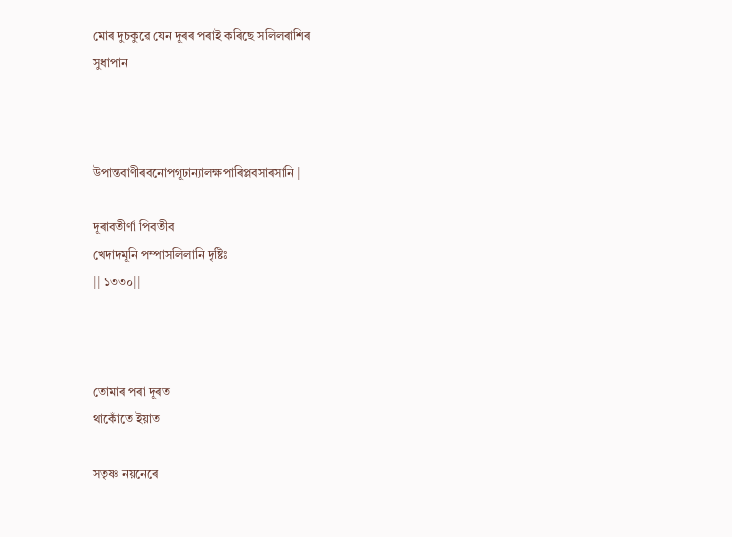মোৰ দুচকুৱে যেন দূৰৰ পৰাই কৰিছে সলিলৰাশিৰ
সুধাপান



উপান্তবাণীৰবনোপগূঢান্যালক্ষপাৰিপ্লবসাৰসানি |

দূৰাবতীর্ণা পিবতীব
খেদাদমূনি পম্পাসলিলানি দৃষ্টিঃ
|| ১৩৩০||



তোমাৰ পৰা দূৰত
থাকোঁতে ইয়াত

সতৃষ্ণ নয়নেৰে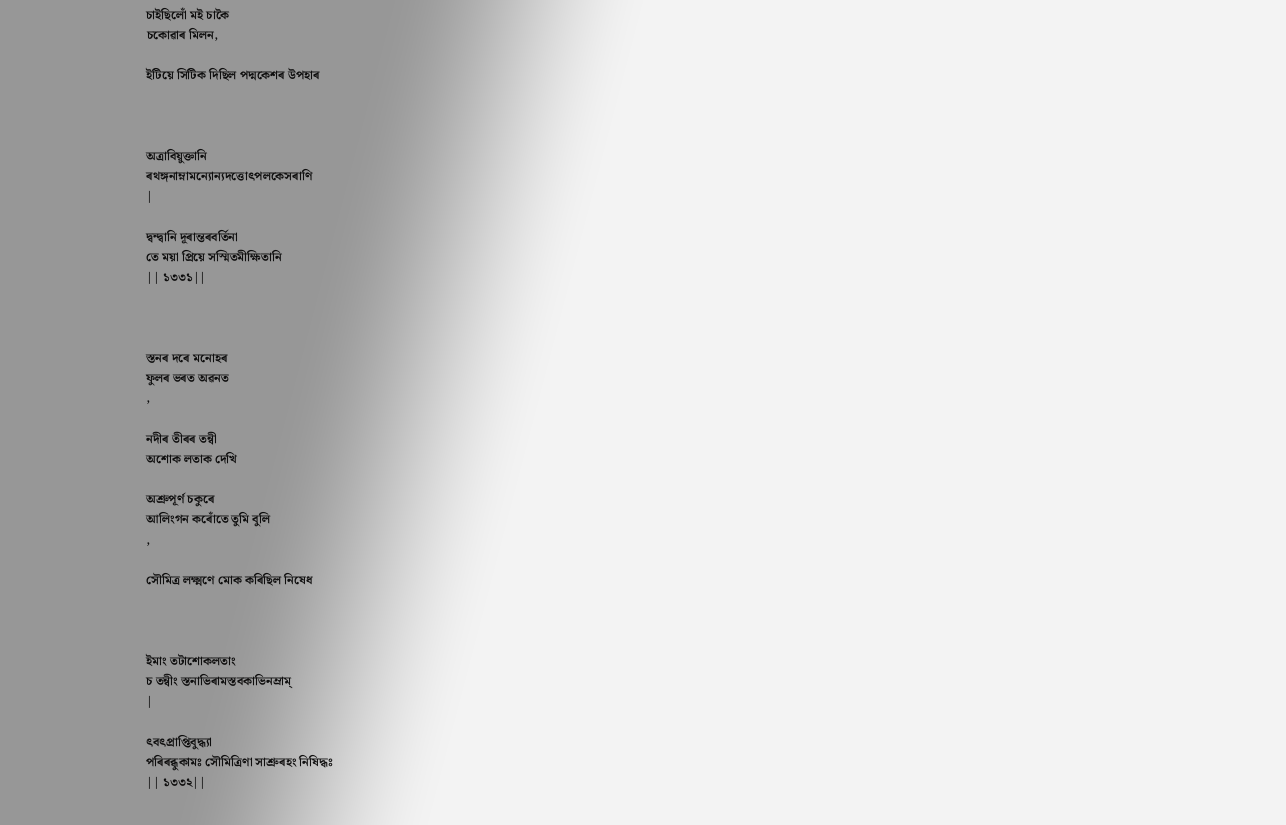চাইছিলোঁ মই চাকৈ
চকোৱাৰ মিলন,

ইটিয়ে সিটিক দিছিল পদ্মকেশৰ উপহাৰ



অত্রাবিয়ুক্তানি
ৰথঙ্গনাম্নামন্যোন্যদত্তোৎপলকেসৰাণি
|

দ্বন্দ্বানি দূৰান্তৰবর্তিনা
তে ময়া প্রিয়ে সস্মিতমীক্ষিতানি
|| ১৩৩১||



স্তনৰ দৰে মনোহৰ
ফুলৰ ভৰত অৱনত
,

নদীৰ তীৰৰ তন্বী
অশোক লতাক দেখি

অশ্ৰুপূৰ্ণ চকুৰে
আলিংগন কৰোঁতে তুমি বুলি
,

সৌমিত্ৰ লক্ষ্মণে মোক কৰিছিল নিষেধ



ইমাং তটাশোকলতাং
চ তন্বীং স্তনাভিৰামস্তবকাভিনম্রাম্
|

ৎবৎপ্রাপ্তিবুদ্ধ্যা
পৰিৰব্ধুকামঃ সৌমিত্রিণা সাশ্রুৰহং নিষিদ্ধঃ
|| ১৩৩২||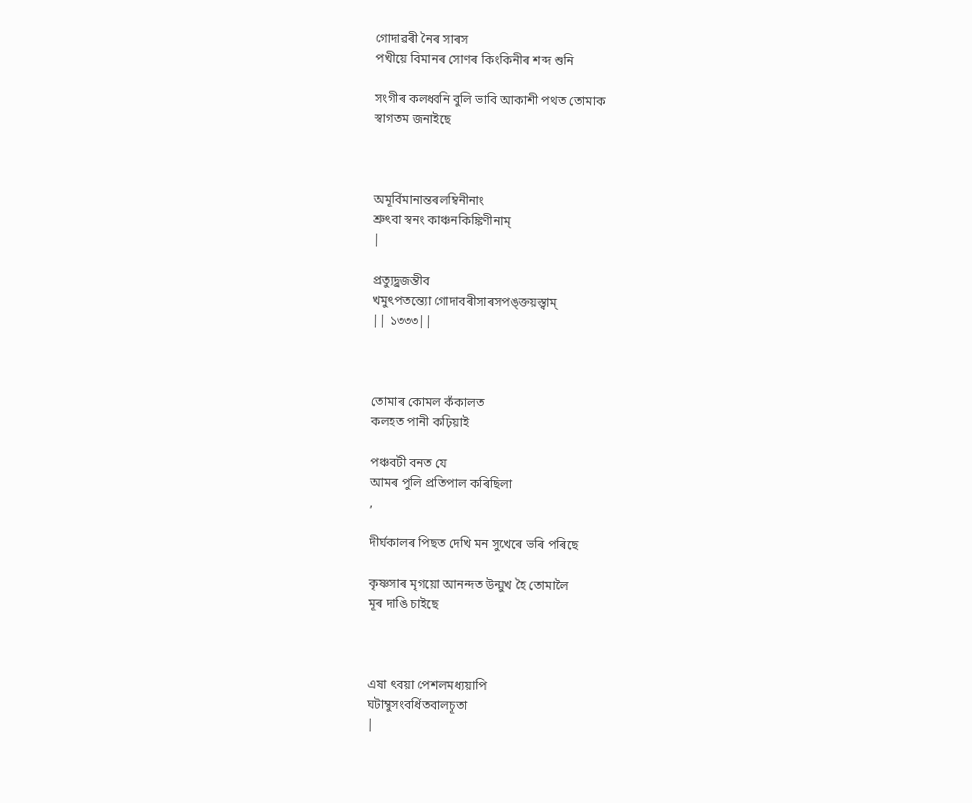গোদাৱৰী নৈৰ সাৰস
পখীয়ে বিমানৰ সোণৰ কিংকিনীৰ শব্দ শুনি

সংগীৰ কলধ্বনি বুলি ভাবি আকাশী পথত তোমাক
স্বাগতম জনাইছে



অমূর্বিমানান্তৰলম্বিনীনাং
শ্রুৎবা স্বনং কাঞ্চনকিঙ্কিণীনাম্
|

প্রত্যুদ্ব্রজন্তীব
খমুৎপতন্ত্যো গোদাবৰীসাৰসপঙ্ক্তয়স্ত্বাম্
|| ১৩৩৩||



তোমাৰ কোমল কঁকালত
কলহত পানী কঢ়িয়াই

পঞ্চবটী বনত যে
আমৰ পুলি প্ৰতিপাল কৰিছিলা
,

দীৰ্ঘকালৰ পিছত দেখি মন সুখেৰে ভৰি পৰিছে

কৃষ্ণসাৰ মৃগয়ো আনন্দত উন্মুখ হৈ তোমালৈ
মূৰ দাঙি চাইছে



এষা ৎবয়া পেশলমধ্যয়াপি
ঘটাম্বুসংবর্ধিতবালচূতা
|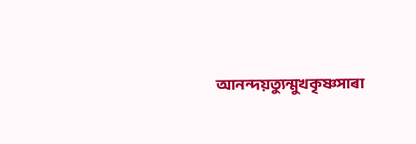আনন্দয়ত্যুন্মুখকৃষ্ণসাৰা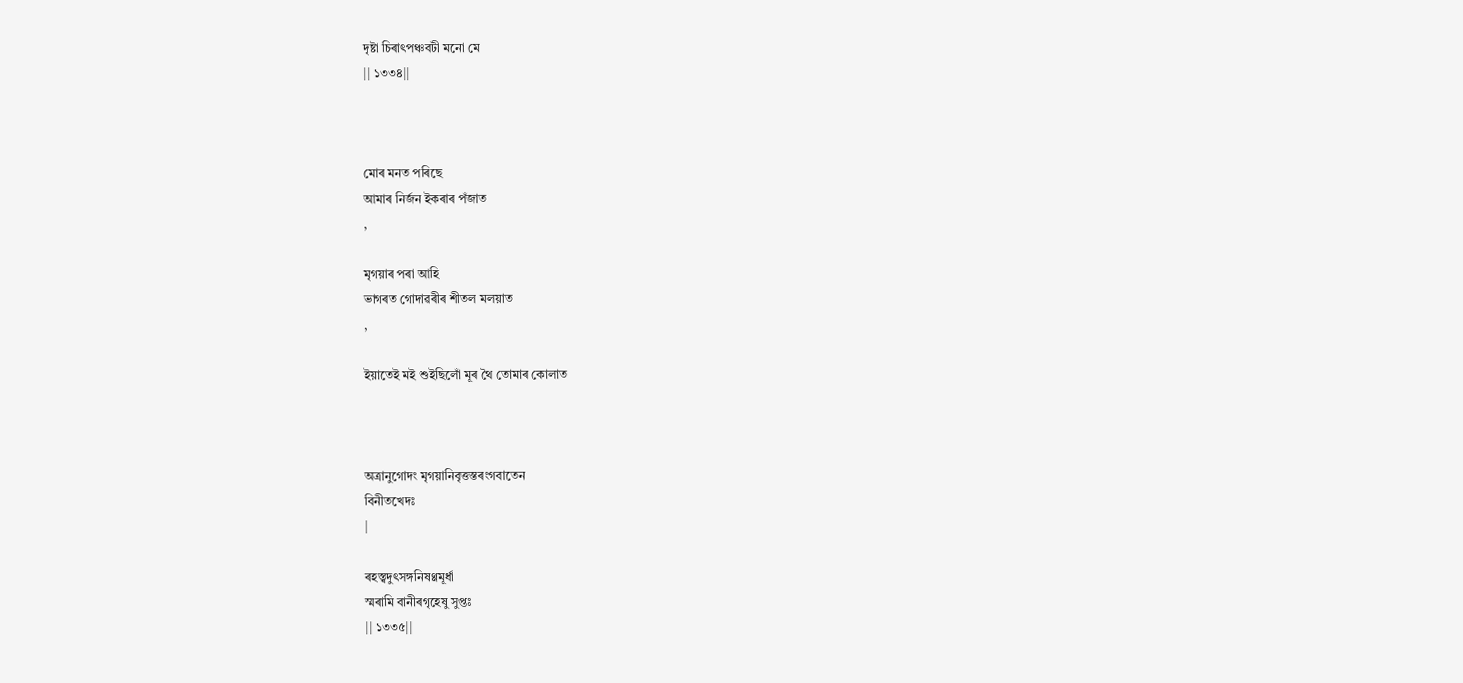দৃষ্টা চিৰাৎপঞ্চবটী মনো মে
|| ১৩৩৪||



মোৰ মনত পৰিছে
আমাৰ নিৰ্জন ইকৰাৰ পঁজাত
,

মৃগয়াৰ পৰা আহি
ভাগৰত গোদাৱৰীৰ শীতল মলয়াত
,

ইয়াতেই মই শুইছিলোঁ মূৰ থৈ তোমাৰ কোলাত



অত্রানুগোদং মৃগয়ানিবৃত্তস্তৰংগবাতেন
বিনীতখেদঃ
|

ৰহস্ত্বদুৎসঙ্গনিষণ্ণমূর্ধা
স্মৰামি বানীৰগৃহেষু সুপ্তঃ
|| ১৩৩৫||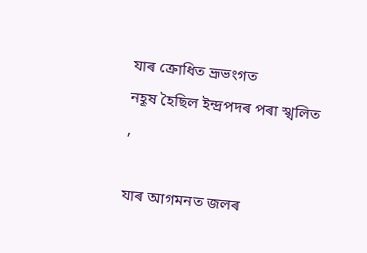যাৰ ক্ৰোধিত ভ্ৰূভংগত
নহূষ হৈছিল ইন্দ্ৰপদৰ পৰা স্খলিত
,

যাৰ আগমনত জলৰ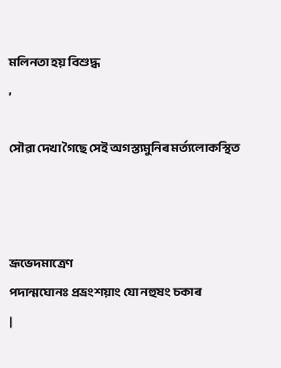মলিনতা হয় বিশুদ্ধ
,

সৌৱা দেখা গৈছে সেই অগস্ত্যমুনিৰ মৰ্ত্যলোকস্থিত



ভ্রূভেদমাত্রেণ
পদান্মঘোনঃ প্রভ্রংশয়াং যো নহুষং চকাৰ
|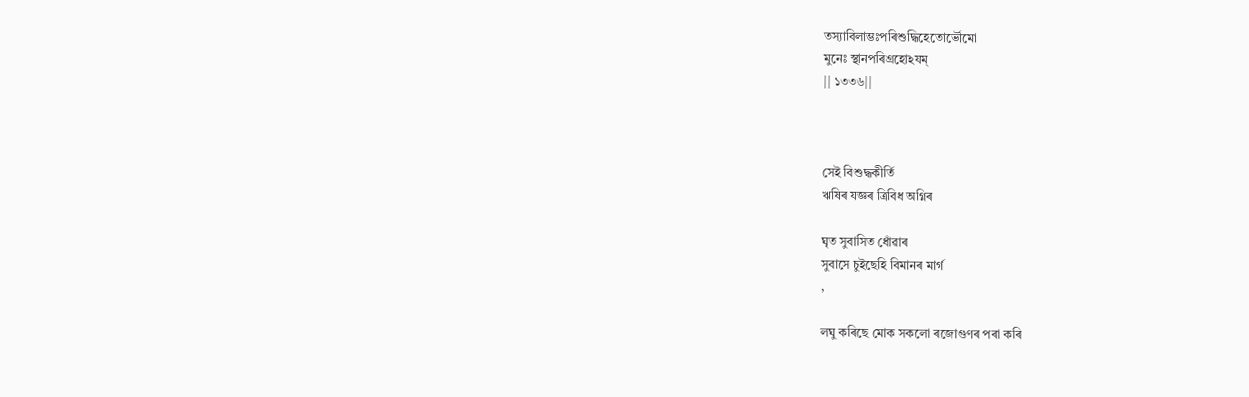তস্যাবিলাম্ভঃপৰিশুদ্ধিহেতোর্ভৌমো
মুনেঃ স্থানপৰিগ্রহোঽযম্
|| ১৩৩৬||



সেই বিশুদ্ধকীৰ্তি
ঋষিৰ যজ্ঞৰ ত্ৰিবিধ অগ্নিৰ

ঘৃত সুবাসিত ধোঁৱাৰ
সুবাসে চুইছেহি বিমানৰ মাৰ্গ
,

লঘু কৰিছে মোক সকলো ৰজোগুণৰ পৰা কৰি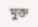মুক্ত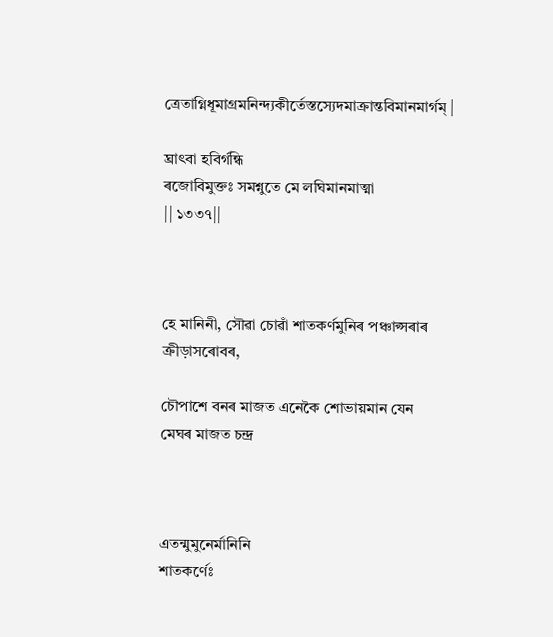ত্রেতাগ্নিধূমাগ্রমনিন্দ্যকীর্তেস্তস্যেদমাক্রান্তবিমানমার্গম্ |

ঘ্রাৎবা হবির্গন্ধি
ৰজোবিমুক্তঃ সমশ্নুতে মে লঘিমানমাত্মা
|| ১৩৩৭||



হে মানিনী, সৌৱা চোৱাঁ শাতকৰ্ণমুনিৰ পঞ্চাপ্সৰাৰ ক্ৰীড়াসৰোবৰ,

চৌপাশে বনৰ মাজত এনেকৈ শোভায়মান যেন
মেঘৰ মাজত চন্দ্ৰ



এতন্মুমুনের্মানিনি
শাতকর্ণেঃ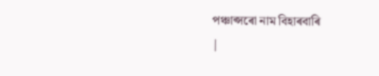পঞ্চাপ্সৰো নাম বিহাৰবাৰি
|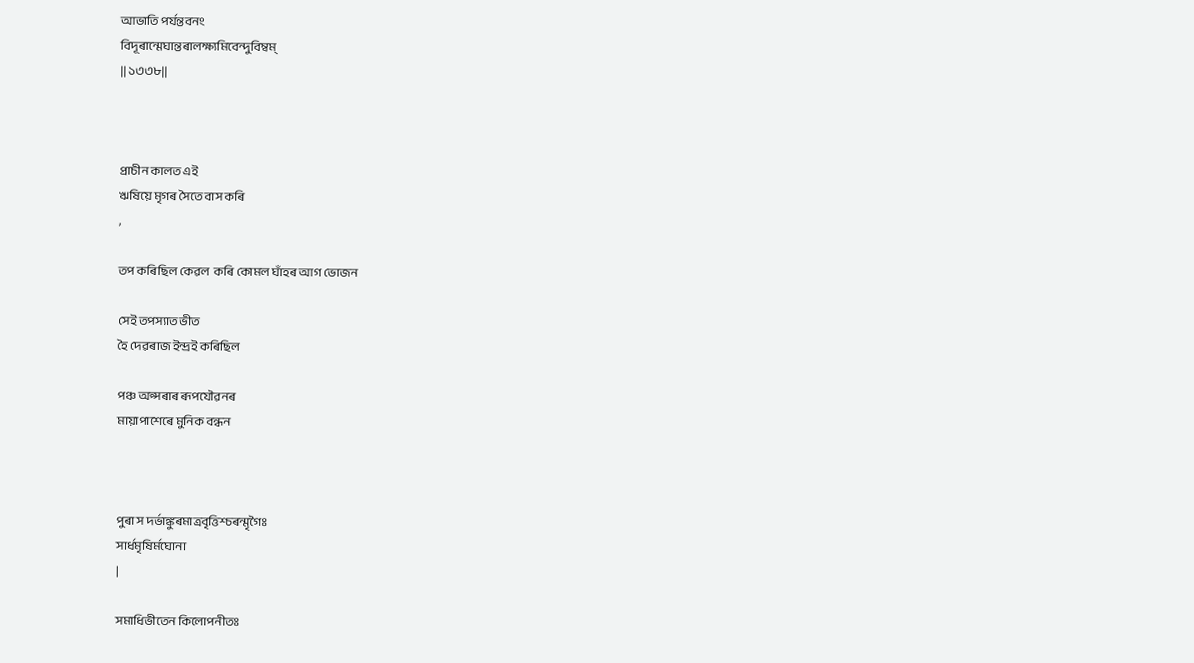আভাতি পর্যন্তবনং
বিদূৰান্মেঘান্তৰালক্ষ্যমিবেন্দুবিম্বম্
|| ১৩৩৮||



প্ৰাচীন কালত এই
ঋষিয়ে মৃগৰ সৈতে বাস কৰি
,

তপ কৰিছিল কেৱল  কৰি কোমল ঘাঁহৰ আগ ভোজন

সেই তপস্যাত ভীত
হৈ দেৱৰাজ ইন্দ্ৰই কৰিছিল

পঞ্চ অপ্সৰাৰ ৰূপযৌৱনৰ
মায়াপাশেৰে মুনিক বন্ধন



পুৰা স দর্ভাঙ্কুৰমাত্রবৃত্তিশ্চৰন্মৃগৈঃ
সার্ধমৃষির্মঘোনা
|

সমাধিভীতেন কিলোপনীতঃ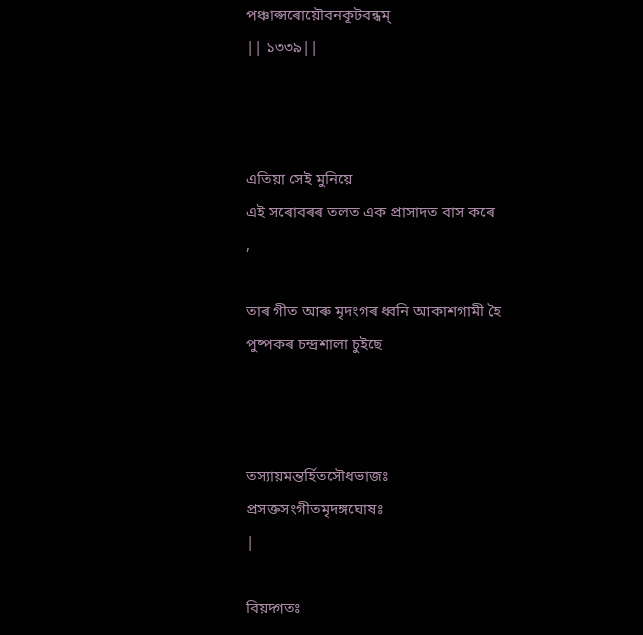পঞ্চাপ্সৰোয়ৌবনকূটবন্ধম্
|| ১৩৩৯||



এতিয়া সেই মুনিয়ে
এই সৰোবৰৰ তলত এক প্ৰাসাদত বাস কৰে
,

তাৰ গীত আৰু মৃদংগৰ ধ্বনি আকাশগামী হৈ
পুষ্পকৰ চন্দ্ৰশালা চুইছে



তস্যায়মন্তর্হিতসৌধভাজঃ
প্রসক্তসংগীতমৃদঙ্গঘোষঃ
|

বিয়দ্গতঃ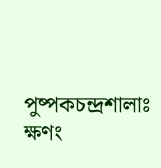পুষ্পকচন্দ্রশালাঃ
ক্ষণং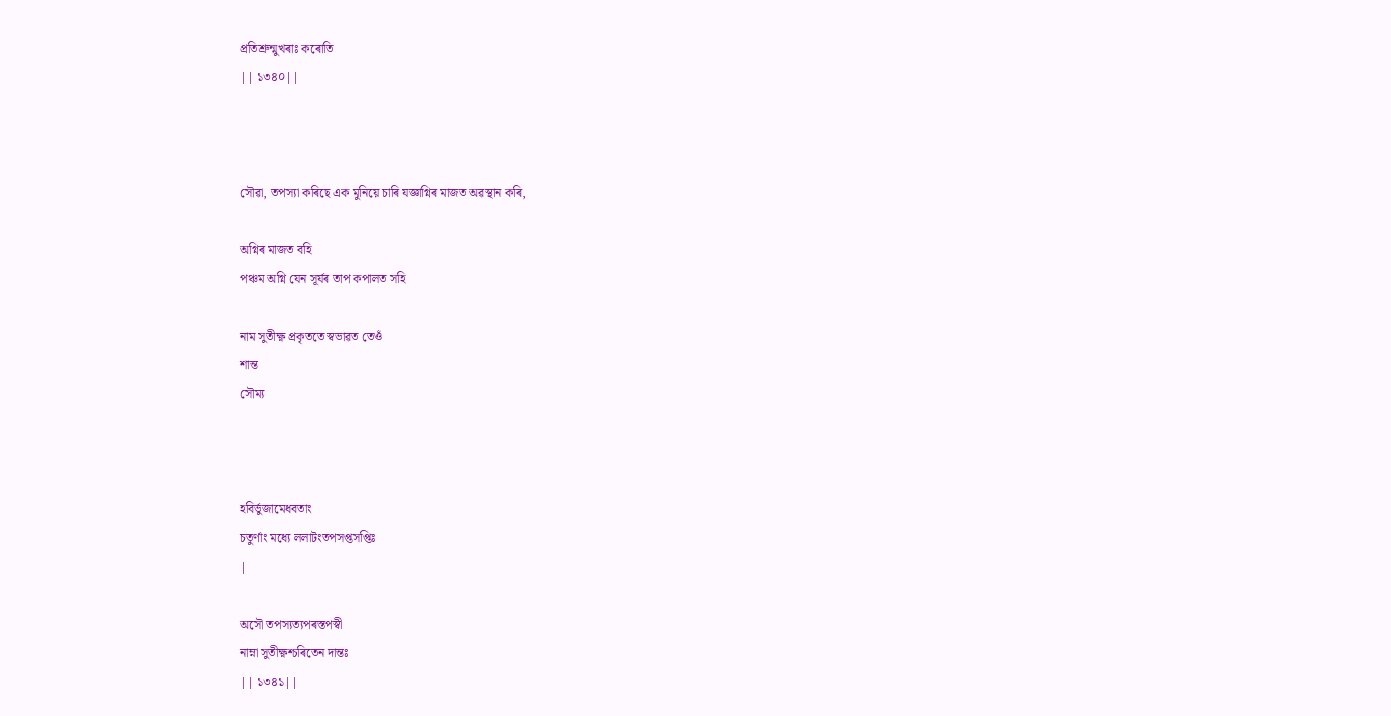প্রতিশ্রুন্মুখৰাঃ কৰোতি
|| ১৩৪০||



সৌৱা, তপস্যা কৰিছে এক মুনিয়ে চাৰি যজ্ঞাগ্নিৰ মাজত অৱস্থান কৰি,

অগ্নিৰ মাজত বহি
পঞ্চম অগ্নি যেন সূৰ্যৰ তাপ কপালত সহি

নাম সুতীক্ষ্ণ প্ৰকৃততে স্বভাৱত তেওঁ
শান্ত
সৌম্য



হবির্ভুজামেধবতাং
চতুর্ণাং মধ্যে ললাটংতপসপ্তসপ্তিঃ
|

অসৌ তপস্যত্যপৰস্তপস্বী
নাম্না সুতীক্ষ্ণশ্চৰিতেন দান্তঃ
|| ১৩৪১||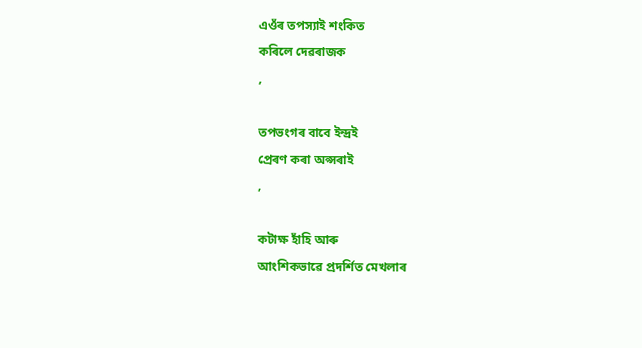এওঁৰ তপস্যাই শংকিত
কৰিলে দেৱৰাজক
,

তপভংগৰ বাবে ইন্দ্ৰই
প্ৰেৰণ কৰা অপ্সৰাই
,

কটাক্ষ হাঁহি আৰু
আংশিকভাৱে প্ৰদৰ্শিত মেখলাৰ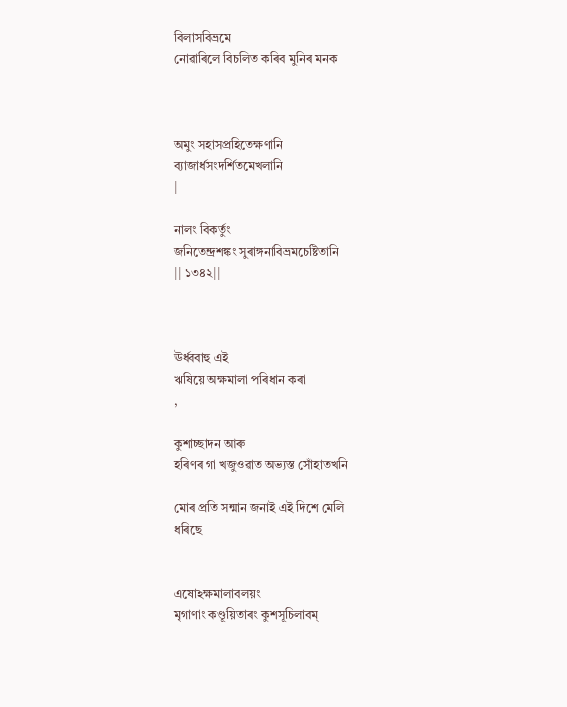বিলাসবিভ্ৰমে
নোৱাৰিলে বিচলিত কৰিব মুনিৰ মনক



অমুং সহাসপ্রহিতেক্ষণানি
ব্যাজার্ধসংদর্শিতমেখলানি
|

নালং বিকর্তুং
জনিতেন্দ্রশঙ্কং সুৰাঙ্গনাবিভ্রমচেষ্টিতানি
|| ১৩৪২||



ঊৰ্ধ্ববাহু এই
ঋষিয়ে অক্ষমালা পৰিধান কৰা
,

কুশাচ্ছাদন আৰু
হৰিণৰ গা খজুওৱাত অভ্যস্ত সোঁহাতখনি

মোৰ প্ৰতি সন্মান জনাই এই দিশে মেলি
ধৰিছে


এষোঽক্ষমালাবলয়ং
মৃগাণাং কণ্ডূয়িতাৰং কুশসূচিলাবম্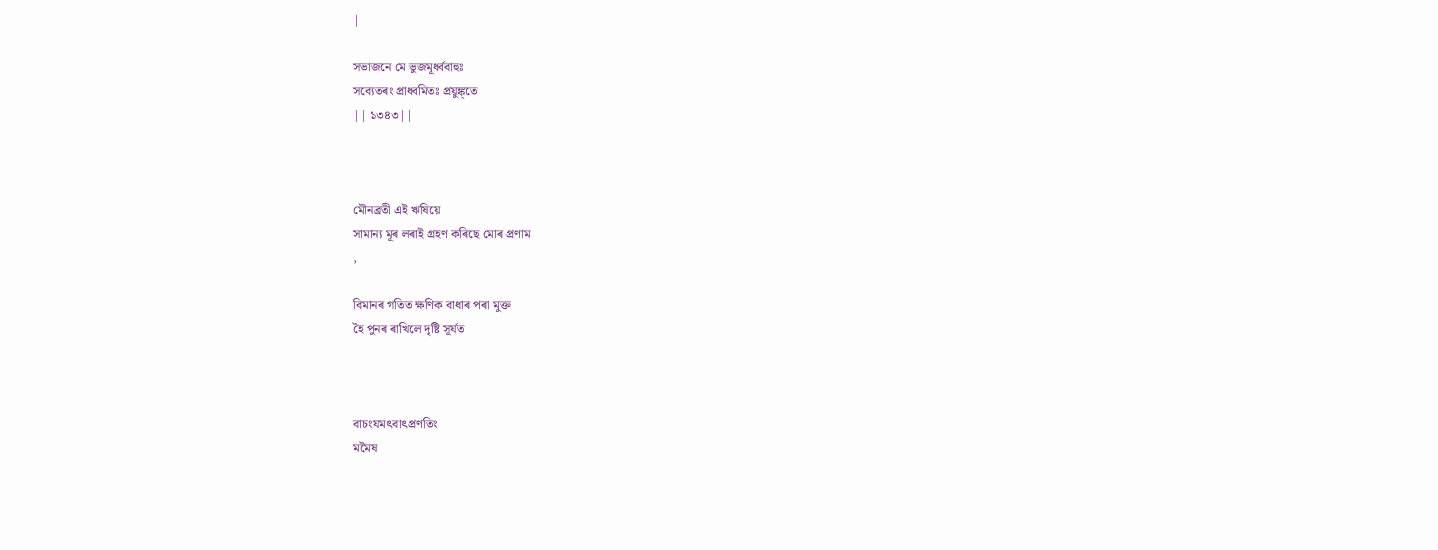|

সভাজনে মে ভুজমূর্ধ্ববাহুঃ
সব্যেতৰং প্রাধ্বমিতঃ প্রয়ুঙ্ক্তে
|| ১৩৪৩||



মৌনব্ৰতী এই ঋষিয়ে
সামান্য মূৰ লৰাই গ্ৰহণ কৰিছে মোৰ প্ৰণাম
,

বিমানৰ গতিত ক্ষণিক বাধাৰ পৰা মুক্ত
হৈ পুনৰ ৰাখিলে দৃষ্টি সূৰ্যত



বাচংযমৎবাৎপ্রণতিং
মমৈষ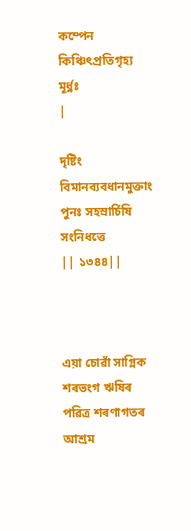কম্পেন কিঞ্চিৎপ্রতিগৃহ্য মূর্ধ্নঃ
|

দৃষ্টিং বিমানব্যবধানমুক্তাং
পুনঃ সহস্রার্চিষি সংনিধত্তে
|| ১৩৪৪||



এয়া চোৱাঁ সাগ্নিক
শৰভংগ ঋষিৰ পৱিত্ৰ শৰণাগতৰ আশ্ৰম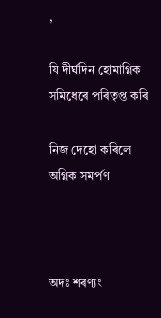,

যি দীৰ্ঘদিন হোমাগ্নিক
সমিধেৰে পৰিতৃপ্ত কৰি

নিজ দেহো কৰিলে অগ্নিক সমৰ্পণ



অদঃ শৰণ্যং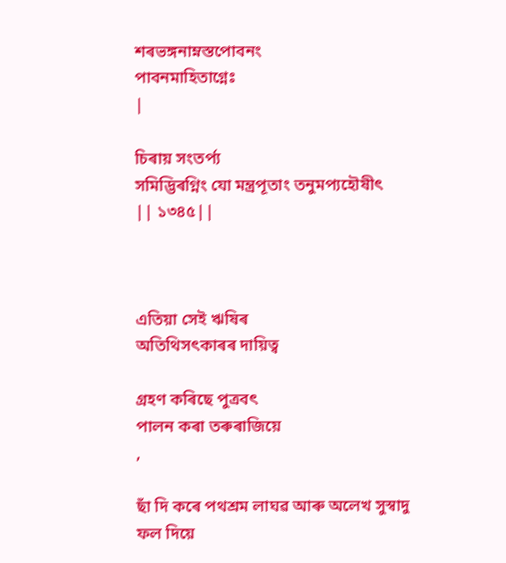শৰভঙ্গনাম্নস্তপোবনং
পাবনমাহিতাগ্নেঃ
|

চিৰায় সংতর্প্য
সমিদ্ভিৰগ্নিং যো মন্ত্রপূতাং তনুমপ্যহৌষীৎ
|| ১৩৪৫||



এতিয়া সেই ঋষিৰ
অতিথিসৎকাৰৰ দায়িত্ব

গ্ৰহণ কৰিছে পুত্ৰবৎ
পালন কৰা তৰুৰাজিয়ে
,

ছাঁ দি কৰে পথশ্ৰম লাঘৱ আৰু অলেখ সুস্বাদু
ফল দিয়ে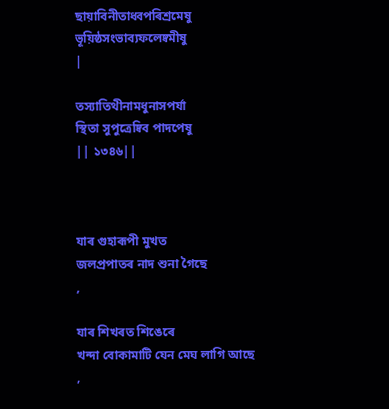ছায়াবিনীতাধ্বপৰিশ্রমেষু
ভূয়িষ্ঠসংভাব্যফলেষ্বমীষু
|

তস্যাতিথীনামধুনাসপর্যা
স্থিতা সুপুত্রেষ্বিব পাদপেষু
|| ১৩৪৬||



যাৰ গুহাৰূপী মুখত
জলপ্ৰপাতৰ নাদ শুনা গৈছে
,

যাৰ শিখৰত শিঙেৰে
খন্দা বোকামাটি যেন মেঘ লাগি আছে
,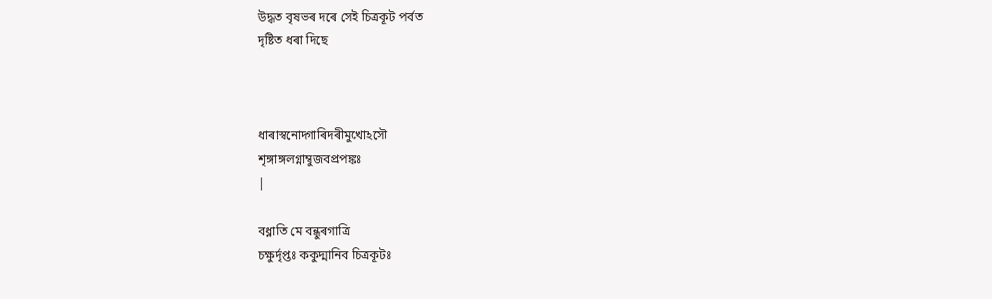উদ্ধত বৃষভৰ দৰে সেই চিত্ৰকূট পৰ্বত
দৃষ্টিত ধৰা দিছে



ধাৰাস্বনোদ্গাৰিদৰীমুখোঽসৌ
শৃঙ্গাঙ্গলগ্নাম্বুজবপ্রপঙ্কঃ
|

বধ্নাতি মে বন্ধুৰগাত্রি
চক্ষুর্দৃপ্তঃ ককুদ্মানিব চিত্রকূটঃ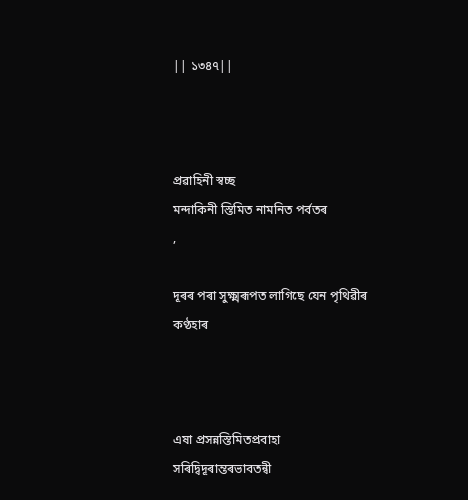|| ১৩৪৭||



প্ৰৱাহিনী স্বচ্ছ
মন্দাকিনী স্তিমিত নামনিত পৰ্বতৰ
,

দূৰৰ পৰা সুক্ষ্মৰূপত লাগিছে যেন পৃথিৱীৰ
কণ্ঠহাৰ



এষা প্রসন্নস্তিমিতপ্রবাহা
সৰিদ্বিদূৰান্তৰভাবতন্বী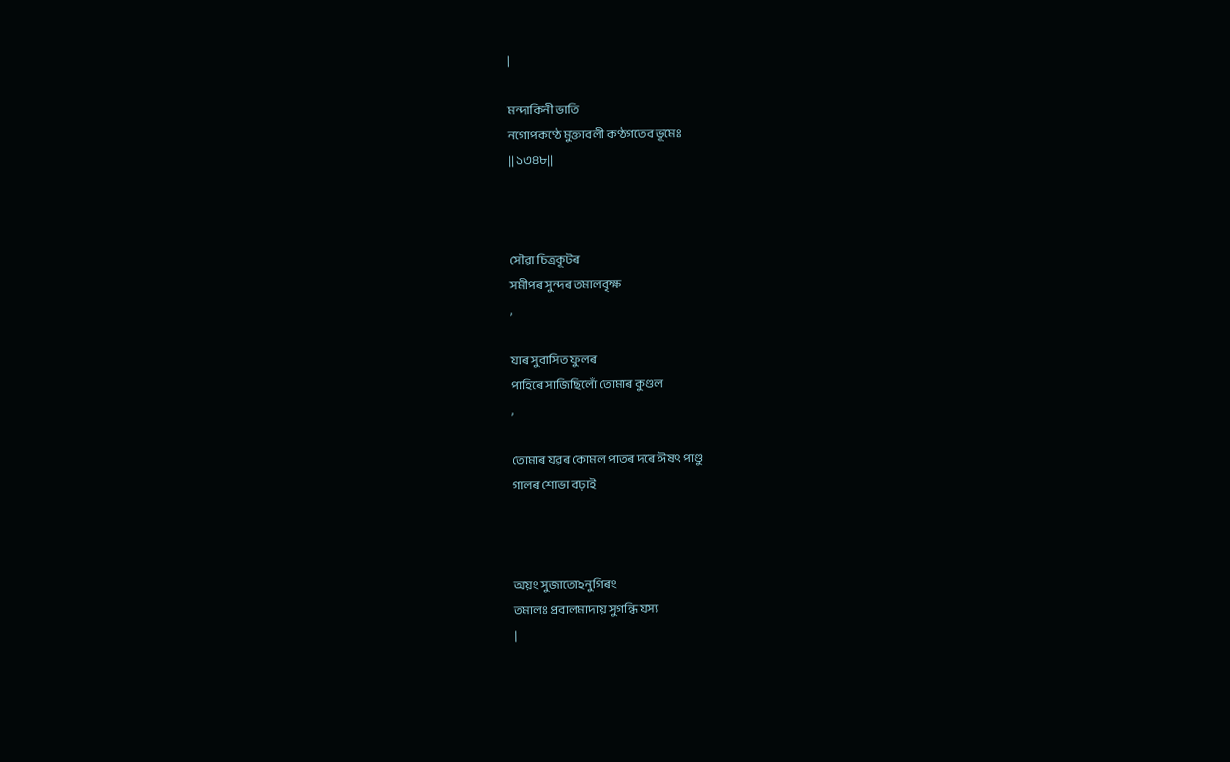|

মন্দাকিনী ভাতি
নগোপকণ্ঠে মুক্তাবলী কণ্ঠগতেব ভূমেঃ
|| ১৩৪৮||



সৌৱা চিত্ৰকূটৰ
সমীপৰ সুন্দৰ তমালবৃক্ষ
,

যাৰ সুবাসিত ফুলৰ
পাহিৰে সাজিছিলোঁ তোমাৰ কুণ্ডল
,

তোমাৰ যৱৰ কোমল পাতৰ দৰে ঈষৎ পাণ্ডু
গালৰ শোভা বঢ়াই



অয়ং সুজাতোঽনুগিৰং
তমালঃ প্রবালমাদায় সুগন্ধি যস্য
|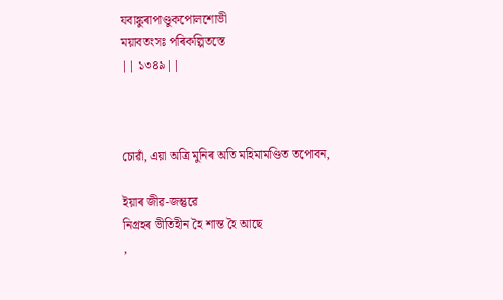যবাঙ্কুৰাপাণ্ডুকপোলশোভী
ময়াবতংসঃ পৰিকল্পিতস্তে
|| ১৩৪৯||



চোৱাঁ, এয়া অত্ৰি মুনিৰ অতি মহিমামণ্ডিত তপোবন,

ইয়াৰ জীৱ-জন্তুৱে
নিগ্ৰহৰ ভীতিহীন হৈ শান্ত হৈ আছে
,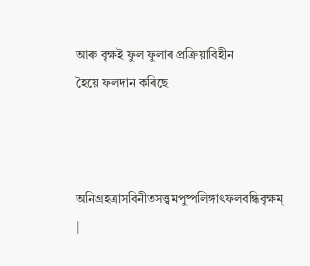আৰু বৃক্ষই ফুল ফুলাৰ প্ৰক্ৰিয়াবিহীন
হৈয়ে ফলদান কৰিছে



অনিগ্রহত্রাসবিনীতসত্ত্বমপুষ্পলিঙ্গাৎফলবন্ধিবৃক্ষম্ |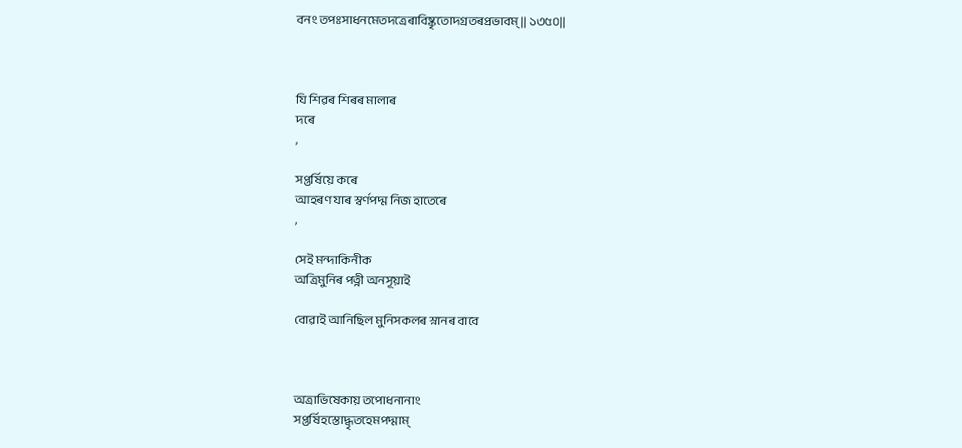বনং তপঃসাধনমেতদত্রেৰাবিষ্কৃতোদগ্রতৰপ্রভাবম্ || ১৩৫০||



যি শিৱৰ শিৰৰ মালাৰ
দৰে
,

সপ্তৰ্ষিয়ে কৰে
আহৰণ যাৰ স্বৰ্ণপদ্ম নিজ হাতেৰে
,

সেই মন্দাকিনীক
অত্ৰিমুনিৰ পত্নী অনসূয়াই

বোৱাই আনিছিল মুনিসকলৰ স্নানৰ বাবে



অত্রাভিষেকায় তপোধনানাং
সপ্তর্ষিহস্তোদ্ধৃতহেমপদ্মাম্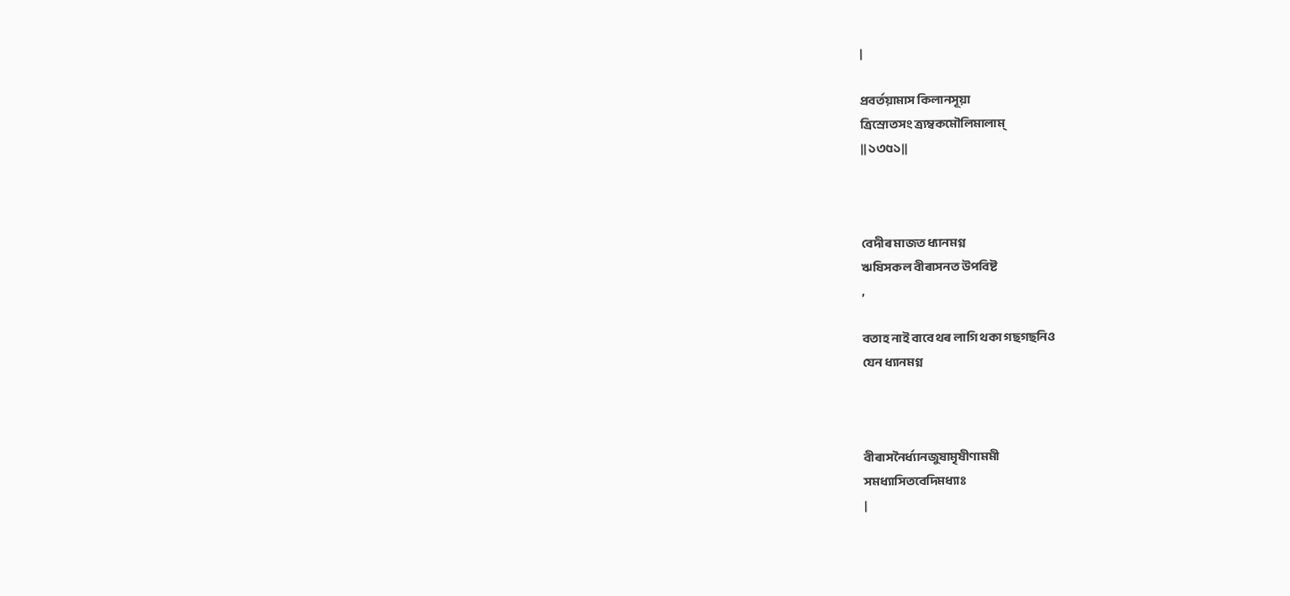|

প্রবর্তয়ামাস কিলানসূয়া
ত্রিস্রোতসং ত্র্যম্বকমৌলিমালাম্
|| ১৩৫১||



বেদীৰ মাজত ধ্যানমগ্ন
ঋষিসকল বীৰাসনত উপবিষ্ট
,

বতাহ নাই বাবে থৰ লাগি থকা গছগছনিও
যেন ধ্যানমগ্ন



বীৰাসনৈর্ধ্যানজুষামৃষীণামমী
সমধ্যাসিতবেদিমধ্যাঃ
|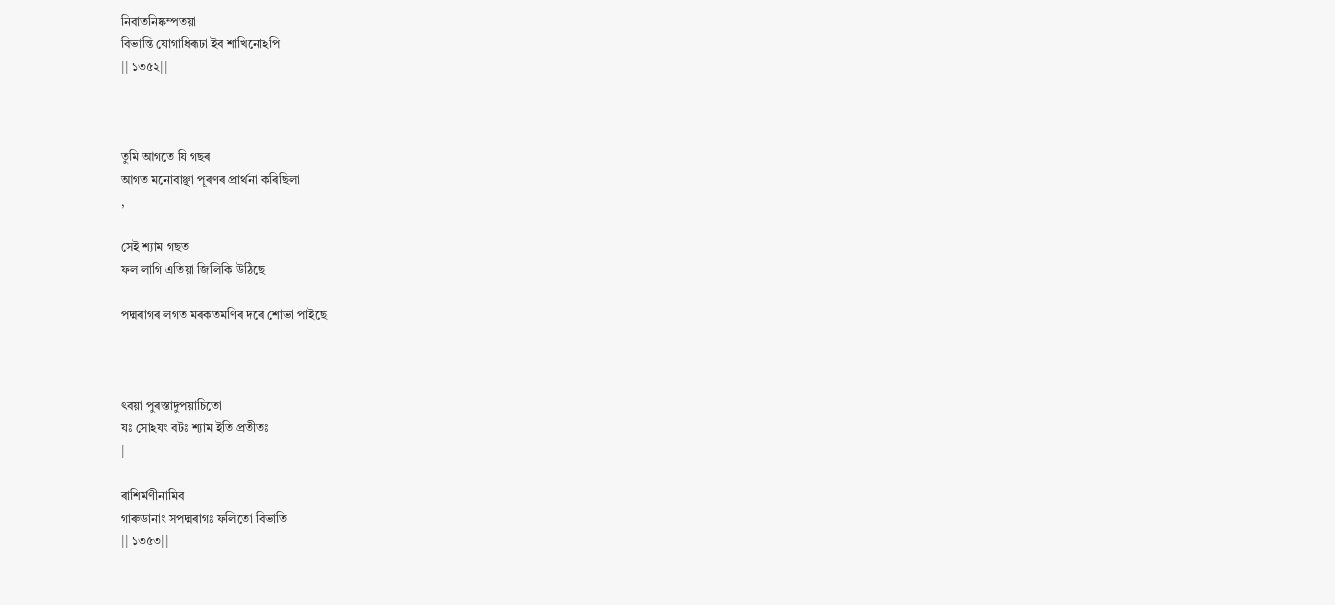নিবাতনিষ্কম্পতয়া
বিভান্তি যোগাধিৰূঢা ইব শাখিনোঽপি
|| ১৩৫২||



তুমি আগতে যি গছৰ
আগত মনোবাঞ্ছা পূৰণৰ প্ৰাৰ্থনা কৰিছিলা
,

সেই শ্যাম গছত
ফল লাগি এতিয়া জিলিকি উঠিছে

পদ্মৰাগৰ লগত মৰকতমণিৰ দৰে শোভা পাইছে



ৎবয়া পুৰস্তাদুপয়াচিতো
যঃ সোঽযং বটঃ শ্যাম ইতি প্রতীতঃ
|

ৰাশির্মণীনামিব
গাৰুডানাং সপদ্মৰাগঃ ফলিতো বিভাতি
|| ১৩৫৩||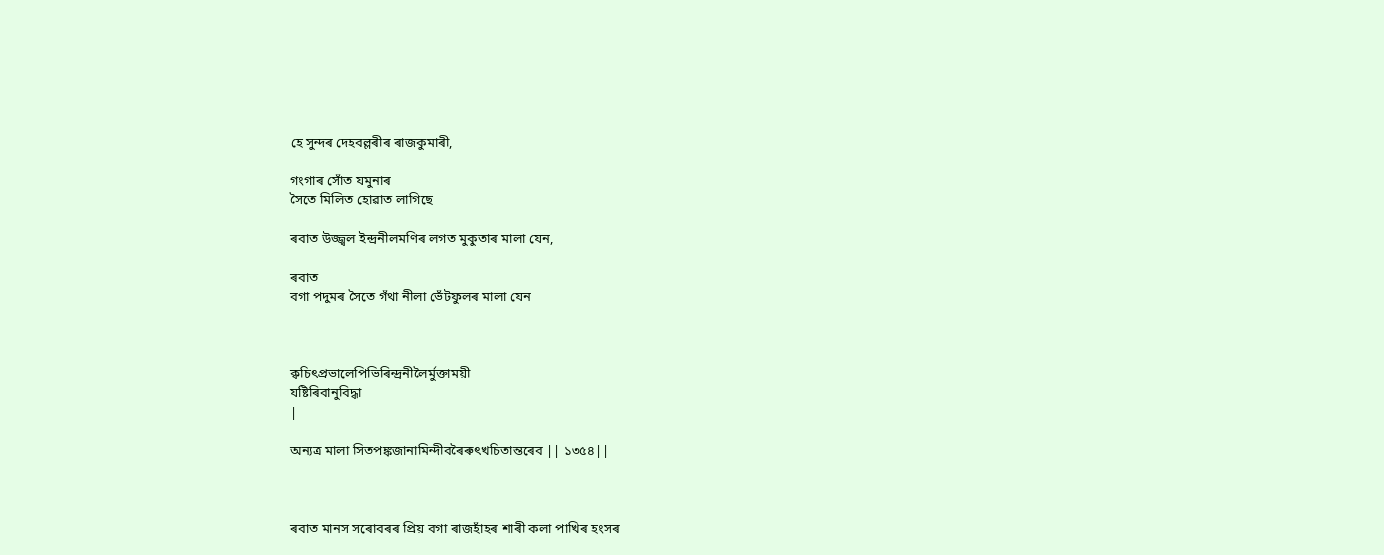হে সুন্দৰ দেহবল্লৰীৰ ৰাজকুমাৰী,

গংগাৰ সোঁত যমুনাৰ
সৈতে মিলিত হোৱাত লাগিছে

ৰবাত উজ্জ্বল ইন্দ্ৰনীলমণিৰ লগত মুকুতাৰ মালা যেন,

ৰবাত
বগা পদুমৰ সৈতে গঁথা নীলা ভেঁটফুলৰ মালা যেন



ক্বচিৎপ্রভালেপিভিৰিন্দ্রনীলৈর্মুক্তাময়ী
যষ্টিৰিবানুবিদ্ধা
|

অন্যত্র মালা সিতপঙ্কজানামিন্দীবৰৈৰুৎখচিতান্তৰেব || ১৩৫৪||



ৰবাত মানস সৰোবৰৰ প্ৰিয় বগা ৰাজহাঁহৰ শাৰী কলা পাখিৰ হংসৰ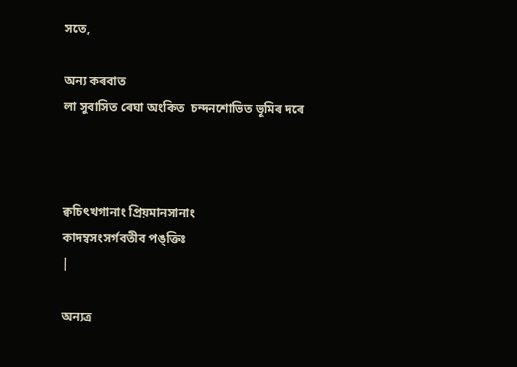সতে,

অন্য কৰবাত
লা সুবাসিত ৰেঘা অংকিত  চন্দনশোভিত ভূমিৰ দৰে



ক্বচিৎখগানাং প্রিয়মানসানাং
কাদম্বসংসর্গবতীব পঙ্ক্তিঃ
|

অন্যত্র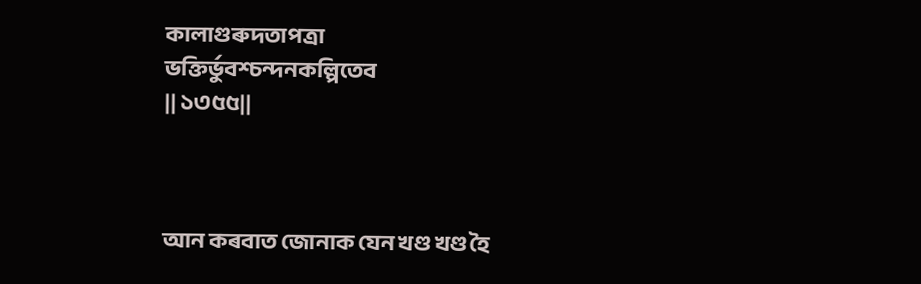কালাগুৰুদতাপত্রা
ভক্তির্ভুবশ্চন্দনকল্পিতেব
|| ১৩৫৫||



আন কৰবাত জোনাক যেন খণ্ড খণ্ড হৈ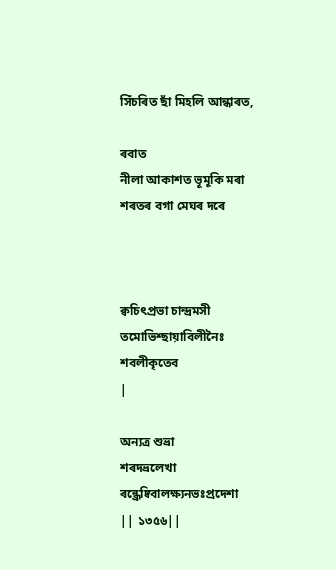সিঁচৰিত ছাঁ মিহলি আন্ধাৰত,

ৰবাত
নীলা আকাশত ভূমূকি মৰা শৰতৰ বগা মেঘৰ দৰে



ক্বচিৎপ্রভা চান্দ্রমসী
তমোভিশ্ছায়াবিলীনৈঃ শবলীকৃতেব
|

অন্যত্র শুভ্রা
শৰদভ্রলেখা ৰন্ধ্রেষ্বিবালক্ষ্যনভঃপ্রদেশা
|| ১৩৫৬||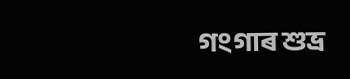গংগাৰ শুভ্ৰ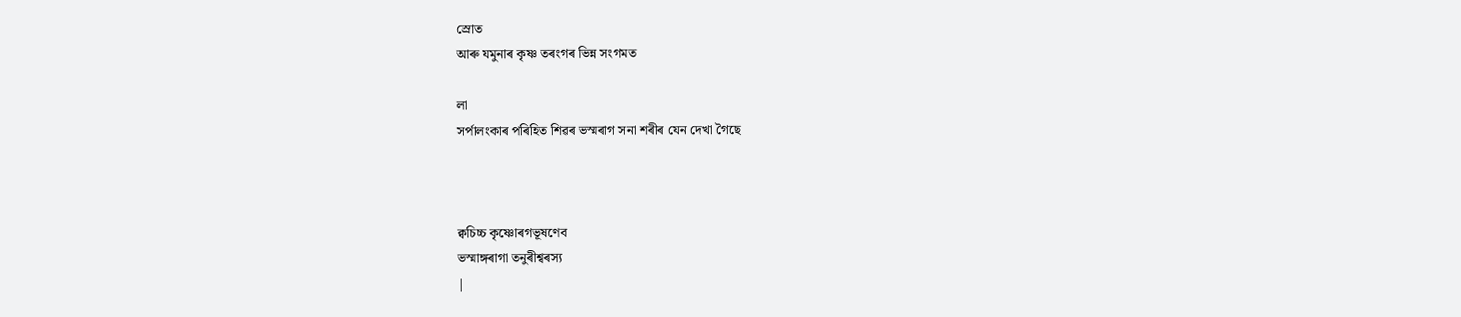স্ৰোত
আৰু যমুনাৰ কৃষ্ণ তৰংগৰ ভিন্ন সংগমত

লা
সৰ্পালংকাৰ পৰিহিত শিৱৰ ভস্মৰাগ সনা শৰীৰ যেন দেখা গৈছে



ক্বচিচ্চ কৃষ্ণোৰগভূষণেব
ভস্মাঙ্গৰাগা তনুৰীশ্বৰস্য
|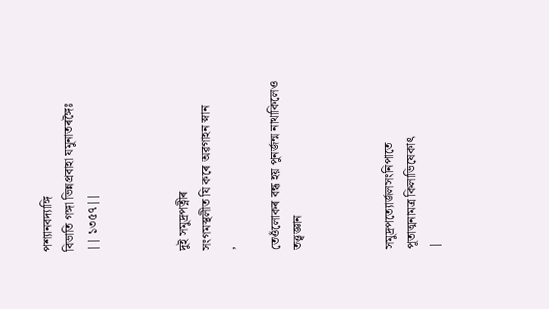পশ্যানবদ্যাঙ্গি
বিভাতি গঙ্গা ভিন্নপ্রবাহা যমুনাতৰঙ্গৈঃ
|| ১৩৫৭||



দুই সমুদ্ৰপত্নীৰ
সংগমস্থলীত যি কৰে অৱগাহন স্নান
,

তেওঁলোকৰ বন্ধ হয় পুনৰ্জন্ম নাথাকিলেও
তত্ত্বজ্ঞান



সমুদ্রপত্যোর্জলসংনিপাতে
পূতাত্মনামত্র কিলাভিষেকাৎ
|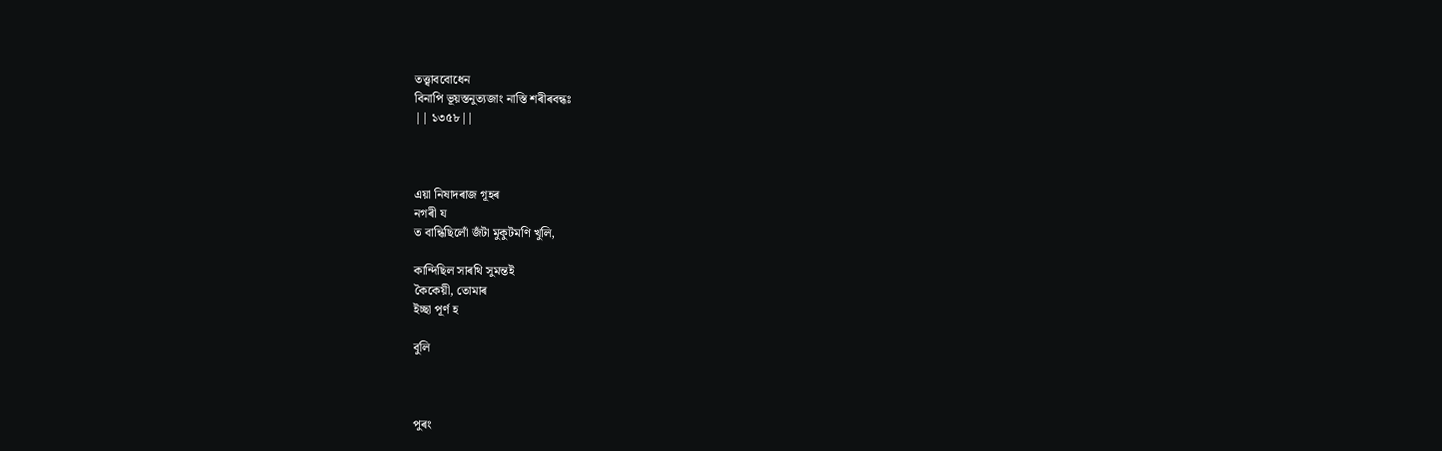তত্ত্বাববোধেন
বিনাপি ভূয়স্তনুত্যজাং নাস্তি শৰীৰবন্ধঃ
|| ১৩৫৮||



এয়া নিষাদৰাজ গূহৰ
নগৰী য
ত বান্ধিছিলোঁ জঁটা মুকুটমণি খুলি,

কান্দিছিল সাৰথি সুমন্তই
কৈকেয়ী, তোমাৰ
ইচ্ছা পূৰ্ণ হ

বুলি



পুৰং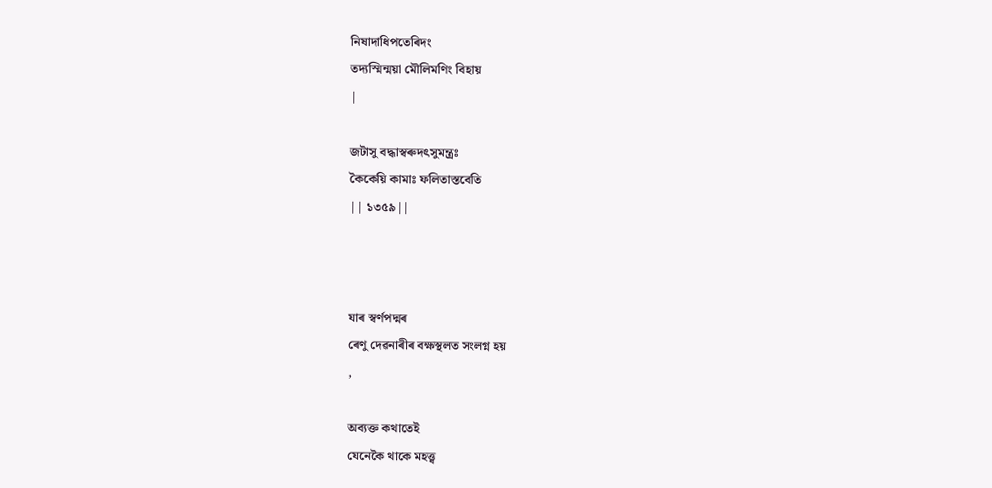নিষাদাধিপতেৰিদং
তদ্যস্মিন্ময়া মৌলিমণিং বিহায়
|

জটাসু বদ্ধাস্বৰুদৎসুমন্ত্রঃ
কৈকেয়ি কামাঃ ফলিতাস্তবেতি
|| ১৩৫৯||



যাৰ স্বৰ্ণপদ্মৰ
ৰেণু দেৱনাৰীৰ বক্ষস্থলত সংলগ্ন হয়
,

অব্যক্ত কথাতেই
যেনেকৈ থাকে মহত্ত্ব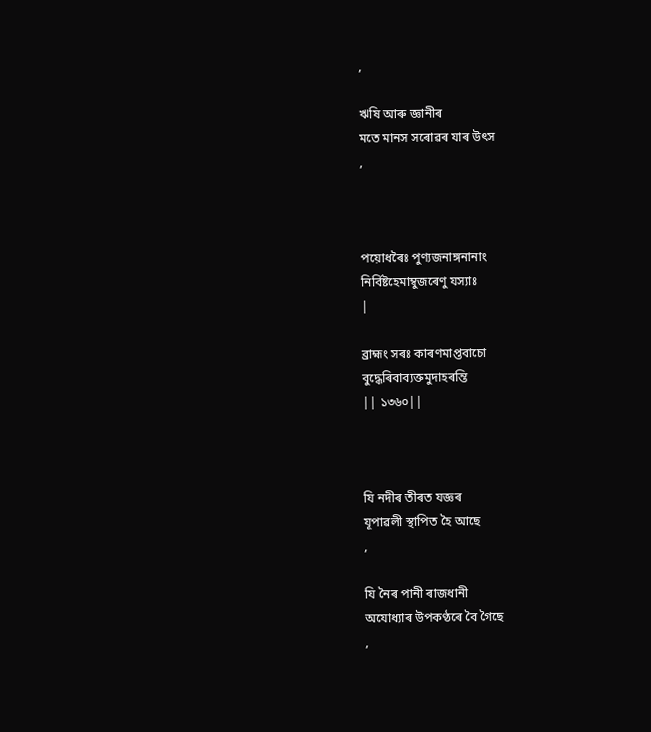,

ঋষি আৰু জ্ঞানীৰ
মতে মানস সৰোৱৰ যাৰ উৎস
,



পয়োধৰৈঃ পুণ্যজনাঙ্গনানাং
নির্বিষ্টহেমাম্বুজৰেণু যস্যাঃ
|

ব্রাহ্মং সৰঃ কাৰণমাপ্তবাচো
বুদ্ধেৰিবাব্যক্তমুদাহৰন্তি
|| ১৩৬০||



যি নদীৰ তীৰত যজ্ঞৰ
যূপাৱলী স্থাপিত হৈ আছে
,

যি নৈৰ পানী ৰাজধানী
অযোধ্যাৰ উপকণ্ঠৰে বৈ গৈছে
,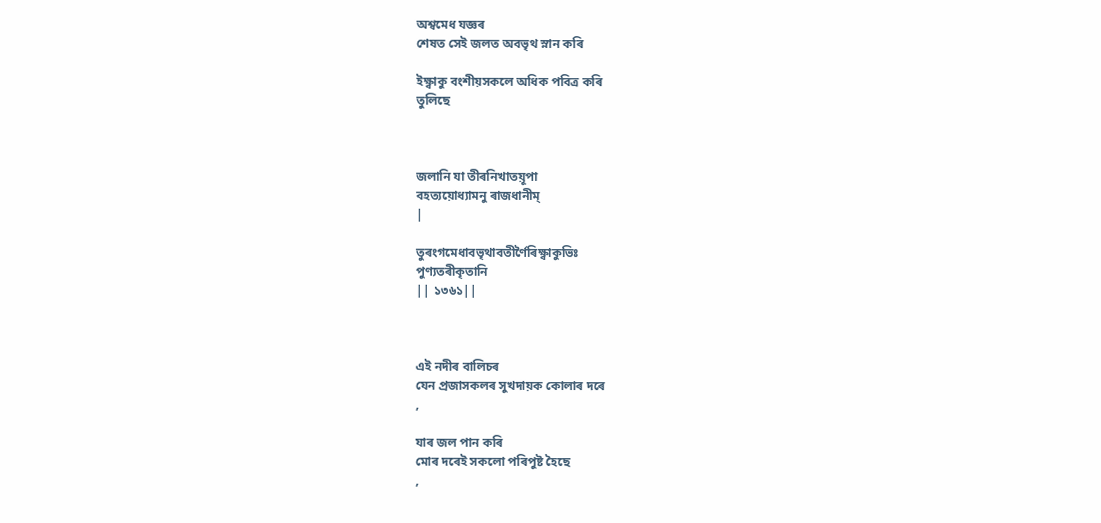অশ্বমেধ যজ্ঞৰ
শেষত সেই জলত অবভৃথ স্নান কৰি

ইক্ষ্বাকু বংশীয়সকলে অধিক পবিত্ৰ কৰি
তুলিছে



জলানি যা তীৰনিখাতয়ূপা
বহত্যয়োধ্যামনু ৰাজধানীম্
|

তুৰংগমেধাবভৃথাবতীর্ণৈৰিক্ষ্বাকুভিঃ
পুণ্যতৰীকৃতানি
|| ১৩৬১||



এই নদীৰ বালিচৰ
যেন প্ৰজাসকলৰ সুখদায়ক কোলাৰ দৰে
,

যাৰ জল পান কৰি
মোৰ দৰেই সকলো পৰিপুষ্ট হৈছে
,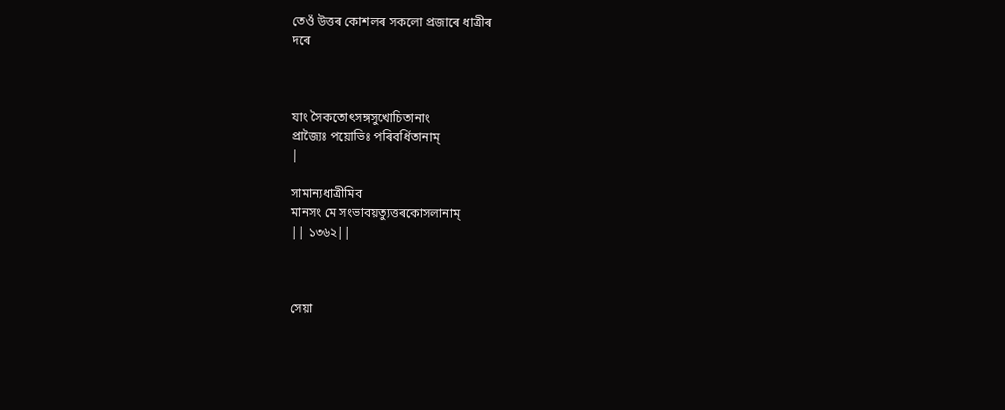তেওঁ উত্তৰ কোশলৰ সকলো প্ৰজাৰে ধাত্ৰীৰ
দৰে



যাং সৈকতোৎসঙ্গসুখোচিতানাং
প্রাজ্যৈঃ পয়োভিঃ পৰিবর্ধিতানাম্
|

সামান্যধাত্রীমিব
মানসং মে সংভাবয়ত্যুত্তৰকোসলানাম্
|| ১৩৬২||



সেয়া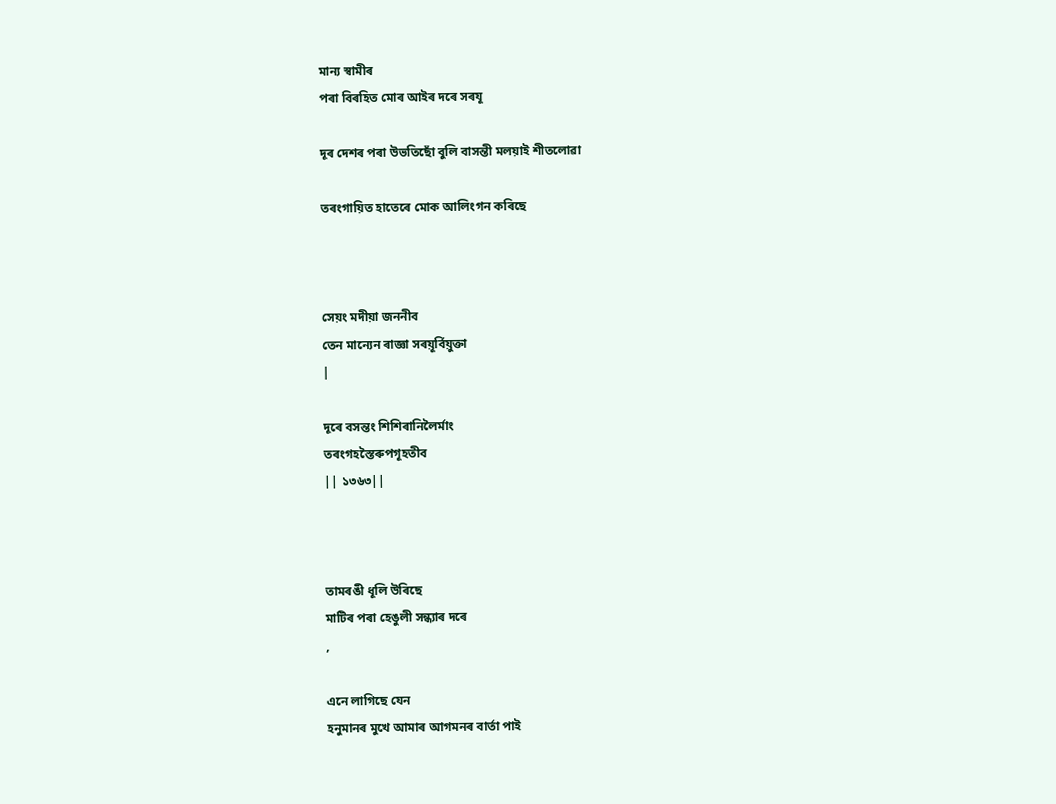মান্য স্বামীৰ
পৰা বিৰহিত মোৰ আইৰ দৰে সৰযূ

দূৰ দেশৰ পৰা উভতিছোঁ বুলি বাসন্তী মলয়াই শীতলোৱা

তৰংগায়িত হাতেৰে মোক আলিংগন কৰিছে



সেয়ং মদীয়া জননীব
তেন মান্যেন ৰাজ্ঞা সৰয়ূর্বিয়ুক্তা
|

দূৰে বসন্তং শিশিৰানিলৈর্মাং
তৰংগহস্তৈৰুপগূহতীব
|| ১৩৬৩||



তামৰঙী ধূলি উৰিছে
মাটিৰ পৰা হেঙুলী সন্ধ্যাৰ দৰে
,

এনে লাগিছে যেন
হনুমানৰ মুখে আমাৰ আগমনৰ বাৰ্তা পাই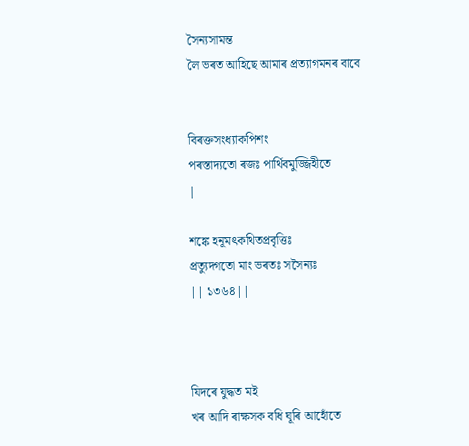সৈন্যসামন্ত
লৈ ভৰত আহিছে আমাৰ প্ৰত্যাগমনৰ বাবে


বিৰক্তসংধ্যাকপিশং
পৰস্তাদ্যতো ৰজঃ পার্থিবমুজ্জিহীতে
|

শঙ্কে হনূমৎকথিতপ্রবৃত্তিঃ
প্রত্যুদ্গতো মাং ভৰতঃ সসৈন্যঃ
|| ১৩৬৪||



যিদৰে যুদ্ধত মই
খৰ আদি ৰাক্ষসক বধি ঘূৰি আহোঁতে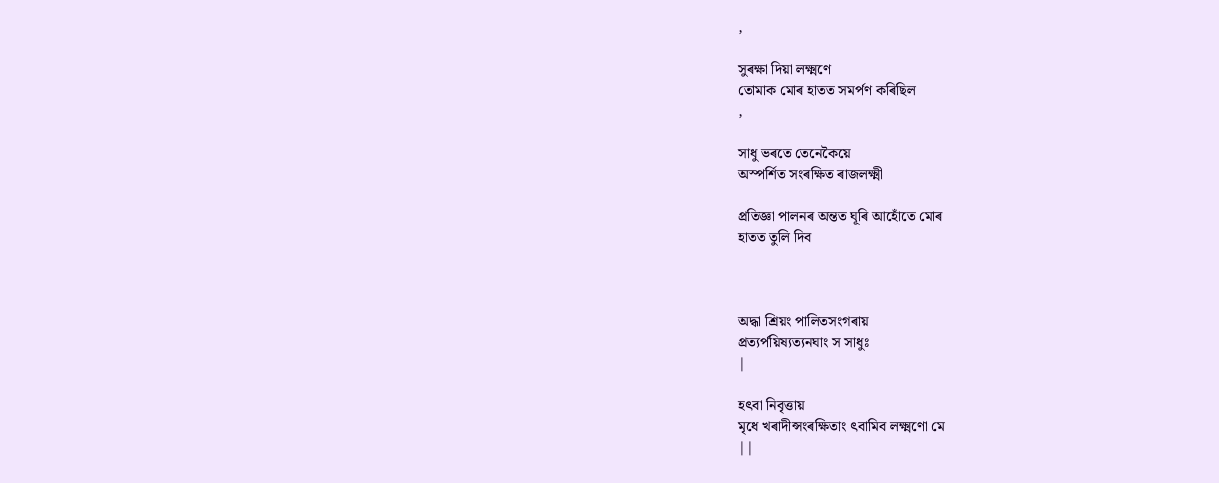,

সুৰক্ষা দিয়া লক্ষ্মণে
তোমাক মোৰ হাতত সমৰ্পণ কৰিছিল
,

সাধু ভৰতে তেনেকৈয়ে
অস্পৰ্শিত সংৰক্ষিত ৰাজলক্ষ্মী

প্ৰতিজ্ঞা পালনৰ অন্তত ঘূৰি আহোঁতে মোৰ
হাতত তুলি দিব



অদ্ধা শ্রিয়ং পালিতসংগৰায়
প্রত্যর্পয়িষ্যত্যনঘাং স সাধুঃ
|

হৎবা নিবৃত্তায়
মৃধে খৰাদীন্সংৰক্ষিতাং ৎবামিব লক্ষ্মণো মে
||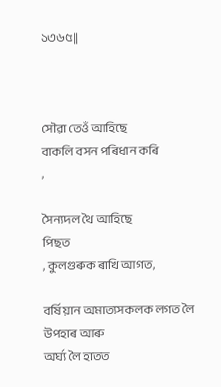১৩৬৫||



সৌৱা তেওঁ আহিছে
বাকলি বসন পৰিধান কৰি
,

সৈন্যদল থৈ আহিছে
পিছত
, কুলগুৰুক ৰাখি আগত,

বৰ্ষিয়ান অমাত্যসকলক লগত লৈ উপহাৰ আৰু
অৰ্ঘ্য লৈ হাতত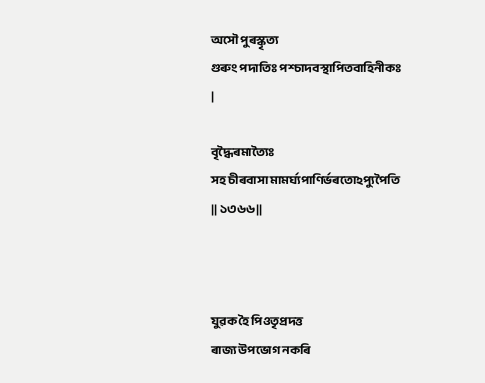অসৌ পুৰস্কৃত্য
গুৰুং পদাতিঃ পশ্চাদবস্থাপিতবাহিনীকঃ
|

বৃদ্ধৈৰমাত্যৈঃ
সহ চীৰবাসা মামর্ঘ্যপাণির্ভৰতোঽপ্যুপৈতি
|| ১৩৬৬||



যুৱক হৈ পিওতৃপ্ৰদত্ত
ৰাজ্য উপভোগ নকৰি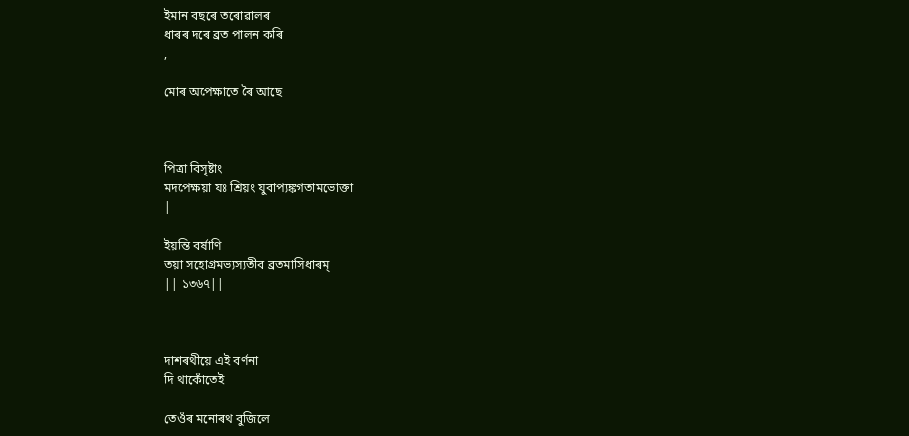ইমান বছৰে তৰোৱালৰ
ধাৰৰ দৰে ব্ৰত পালন কৰি
,

মোৰ অপেক্ষাতে ৰৈ আছে



পিত্রা বিসৃষ্টাং
মদপেক্ষয়া যঃ শ্রিয়ং যুবাপ্যঙ্কগতামভোক্তা
|

ইয়ন্তি বর্ষাণি
তয়া সহোগ্রমভ্যস্যতীব ব্রতমাসিধাৰম্
|| ১৩৬৭||



দাশৰথীয়ে এই বৰ্ণনা
দি থাকোঁতেই

তেওঁৰ মনোৰথ বুজিলে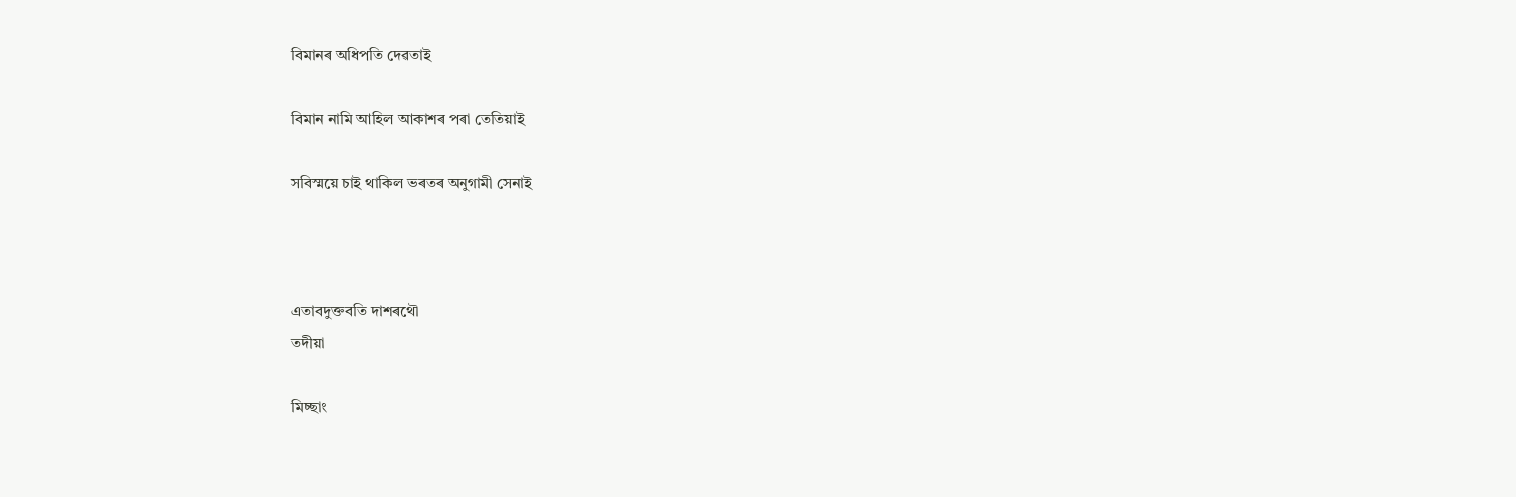বিমানৰ অধিপতি দেৱতাই

বিমান নামি আহিল আকাশৰ পৰা তেতিয়াই

সবিস্ময়ে চাই থাকিল ভৰতৰ অনুগামী সেনাই



এতাবদুক্তবতি দাশৰথৌ
তদীয়া

মিচ্ছাং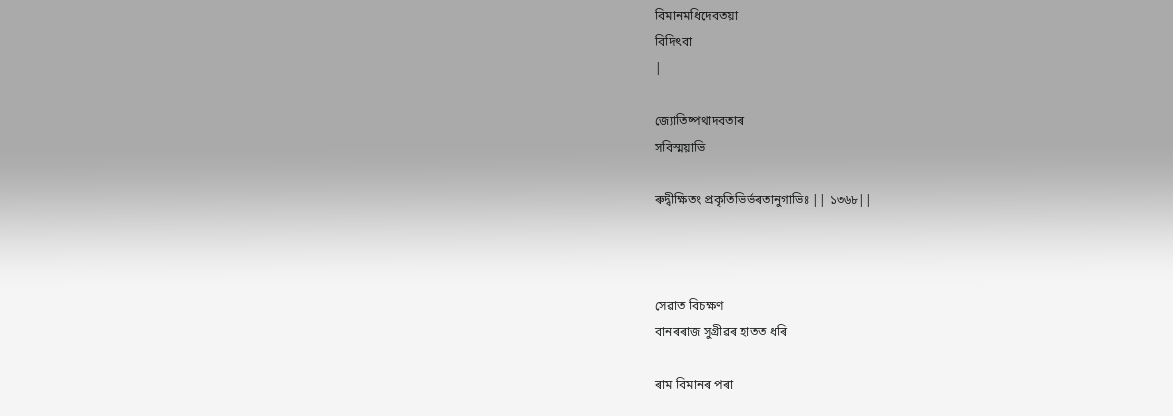বিমানমধিদেবতয়া
বিদিৎবা
|

জ্যোতিষ্পথাদবতাৰ
সবিস্ময়াভি

ৰুদ্বীক্ষিতং প্রকৃতিভির্ভৰতানুগাভিঃ || ১৩৬৮||



সেৱাত বিচক্ষণ
বানৰৰাজ সুগ্ৰীৱৰ হাতত ধৰি

ৰাম বিমানৰ পৰা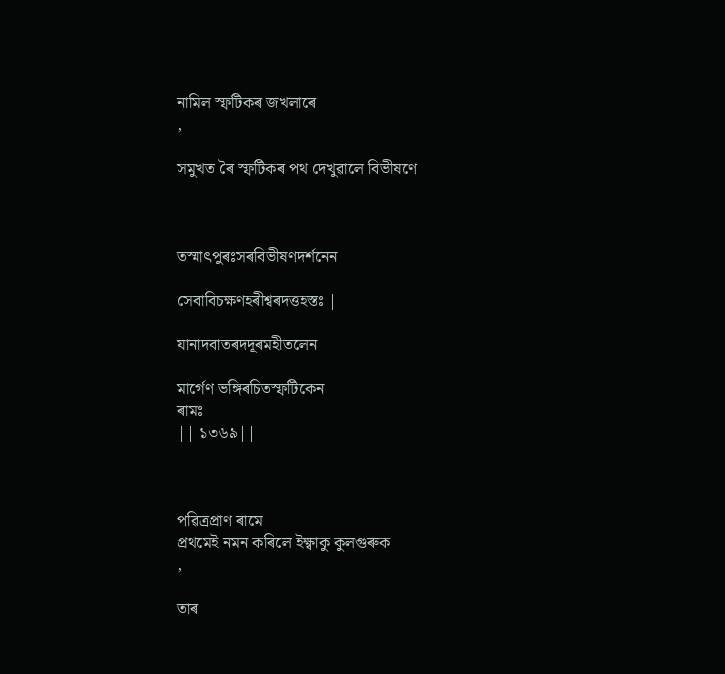নামিল স্ফটিকৰ জখলাৰে
,

সমুখত ৰৈ স্ফটিকৰ পথ দেখুৱালে বিভীষণে



তস্মাৎপুৰঃসৰবিভীষণদর্শনেন

সেবাবিচক্ষণহৰীশ্বৰদত্তহস্তঃ |

যানাদবাতৰদদূৰমহীতলেন

মার্গেণ ভঙ্গিৰচিতস্ফটিকেন
ৰামঃ
|| ১৩৬৯||



পৱিত্ৰপ্ৰাণ ৰামে
প্ৰথমেই নমন কৰিলে ইক্ষ্বাকু কুলগুৰুক
,

তাৰ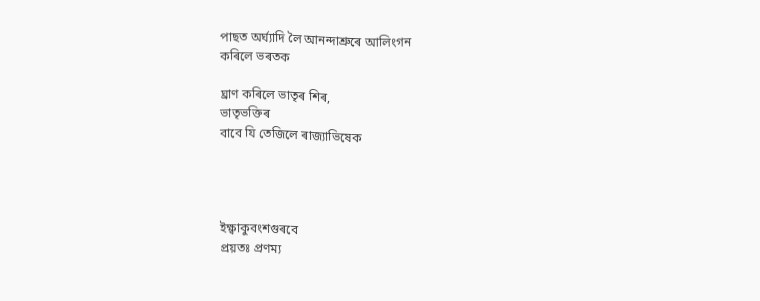পাছত অৰ্ঘ্যাদি লৈ আনন্দাশ্ৰুৰে আলিংগন
কৰিলে ভৰতক

ঘ্ৰাণ কৰিলে ভাতৃৰ শিৰ,
ভাতৃভক্তিৰ
বাবে যি তেজিলে ৰাজ্যাভিষেক




ইক্ষ্বাকুবংশগুৰবে
প্রয়তঃ প্রণম্য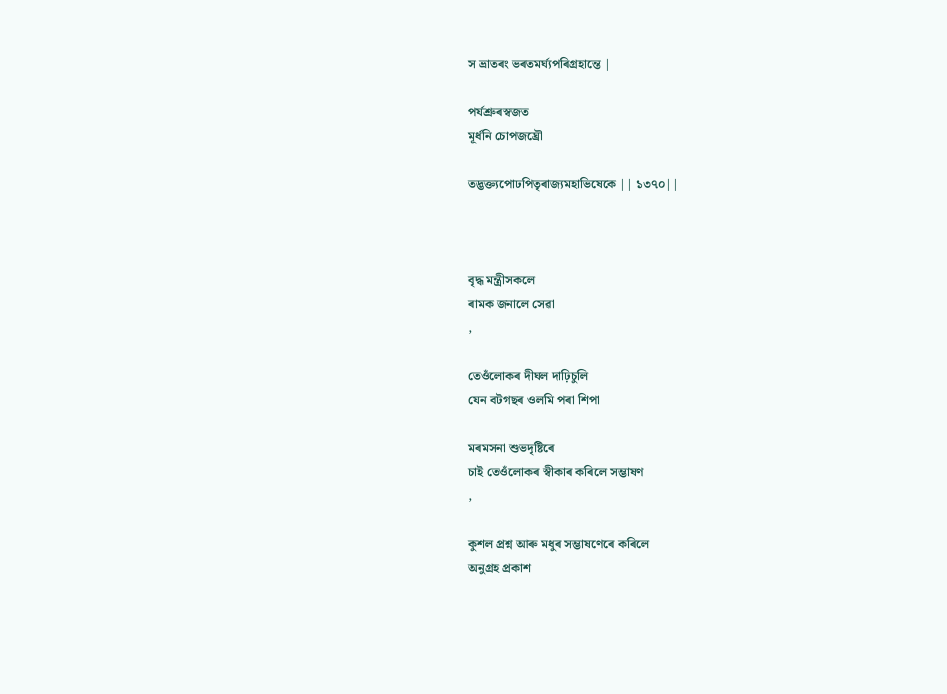স ভ্রাতৰং ভৰতমর্ঘ্যপৰিগ্রহান্তে |

পর্যশ্রুৰস্বজত
মূর্ধনি চোপজঘ্রৌ

তদ্ভক্ত্যপোঢপিতৃৰাজ্যমহাভিষেকে || ১৩৭০||



বৃদ্ধ মন্ত্ৰীসকলে
ৰামক জনালে সেৱা
,

তেওঁলোকৰ দীঘল দাঢ়িচুলি
যেন বটগছৰ ওলমি পৰা শিপা

মৰমসনা শুভদৃষ্টিৰে
চাই তেওঁলোকৰ স্বীকাৰ কৰিলে সম্ভাষণ
,

কুশল প্ৰশ্ন আৰু মধুৰ সম্ভাষণেৰে কৰিলে
অনুগ্ৰহ প্ৰকাশ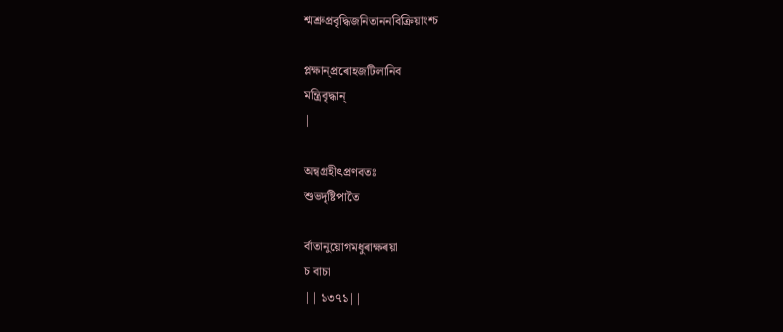শ্মশ্রুপ্রবৃদ্ধিজনিতাননবিক্রিয়াংশ্চ

প্লক্ষান্প্রৰোহজটিলানিব
মন্ত্রিবৃদ্ধান্
|

অন্বগ্রহীৎপ্রণবতঃ
শুভদৃষ্টিপাতৈ

র্বাতানুয়োগমধুৰাক্ষৰয়া
চ বাচা
|| ১৩৭১||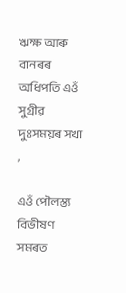ঋক্ষ আৰু বানৰৰ
অধিপতি এওঁ সুগ্ৰীৱ দুঃসময়ৰ সখা
,

এওঁ পৌলস্ত্য বিভীষণ
সমৰত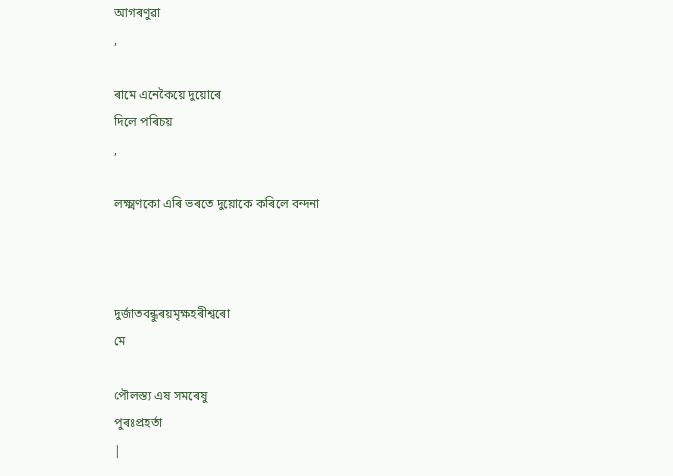আগৰণুৱা
,

ৰামে এনেকৈয়ে দুয়োৰে
দিলে পৰিচয়
,

লক্ষ্মণকো এৰি ভৰতে দুয়োকে কৰিলে বন্দনা



দুর্জাতবন্ধুৰয়মৃক্ষহৰীশ্বৰো
মে

পৌলস্ত্য এষ সমৰেষু
পুৰঃপ্রহর্তা
|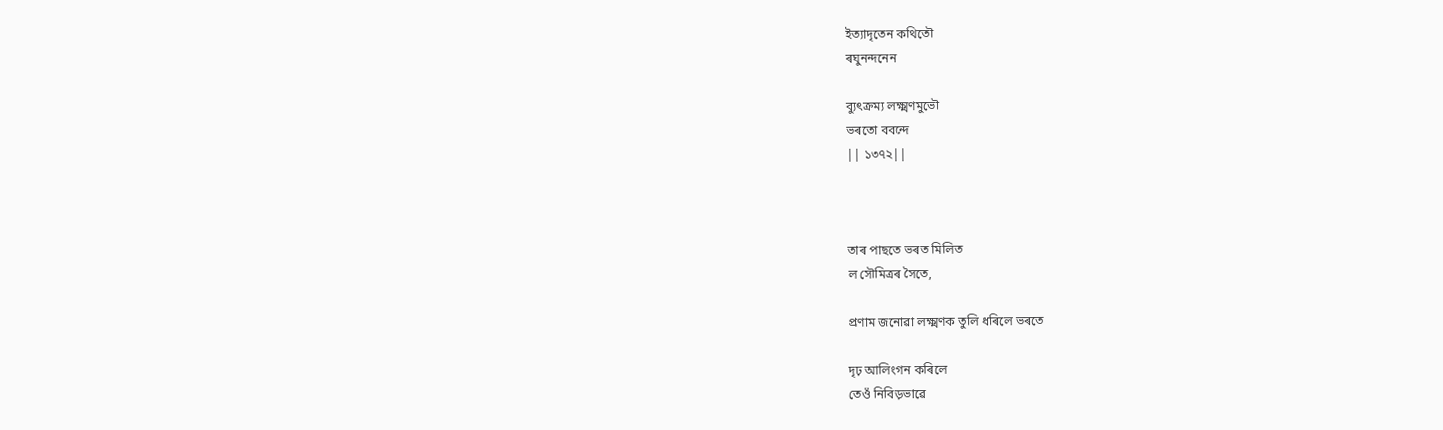ইত্যাদৃতেন কথিতৌ
ৰঘুনন্দনেন

ব্যুৎক্রম্য লক্ষ্মণমুভৌ
ভৰতো ববন্দে
|| ১৩৭২||



তাৰ পাছতে ভৰত মিলিত
ল সৌমিত্ৰৰ সৈতে,

প্ৰণাম জনোৱা লক্ষ্মণক তুলি ধৰিলে ভৰতে

দৃঢ় আলিংগন কৰিলে
তেওঁ নিবিড়ভাৱে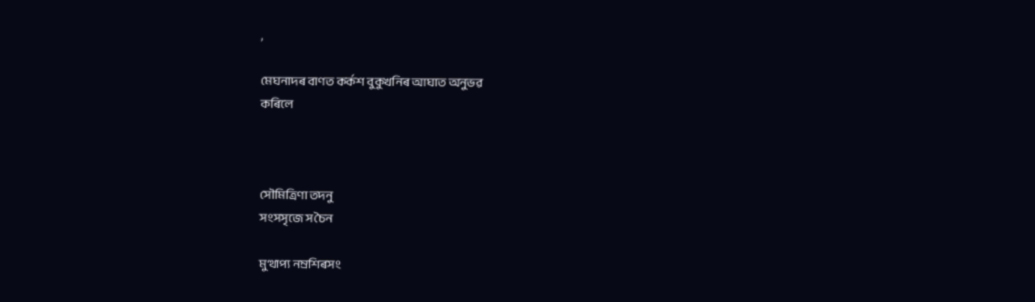,

মেঘনাদৰ বাণত কৰ্কশ বুকুখনিৰ আঘাত অনুভৱ
কৰিলে



সৌমিত্রিণা তদনু
সংসসৃজে স চৈন

মুত্থাপ্য নম্রশিৰসং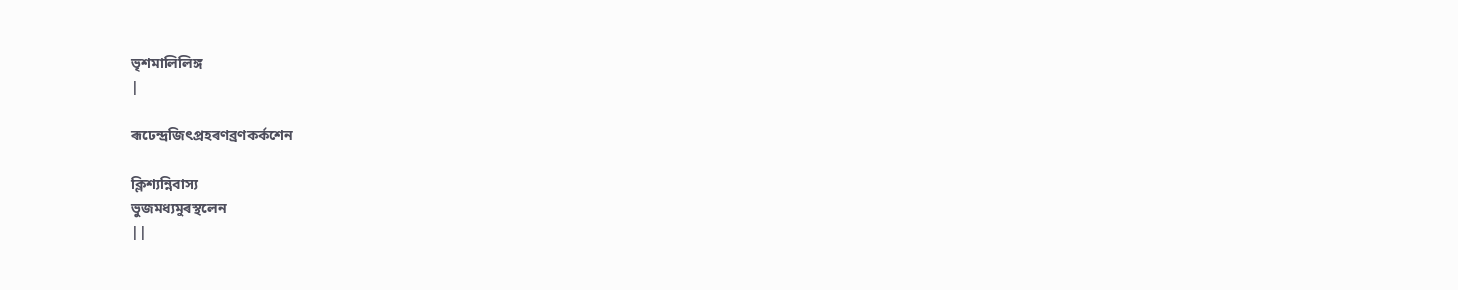ভৃশমালিলিঙ্গ
|

ৰূঢেন্দ্রজিৎপ্রহৰণব্রণকর্কশেন

ক্লিশ্যন্নিবাস্য
ভুজমধ্যমুৰস্থলেন
||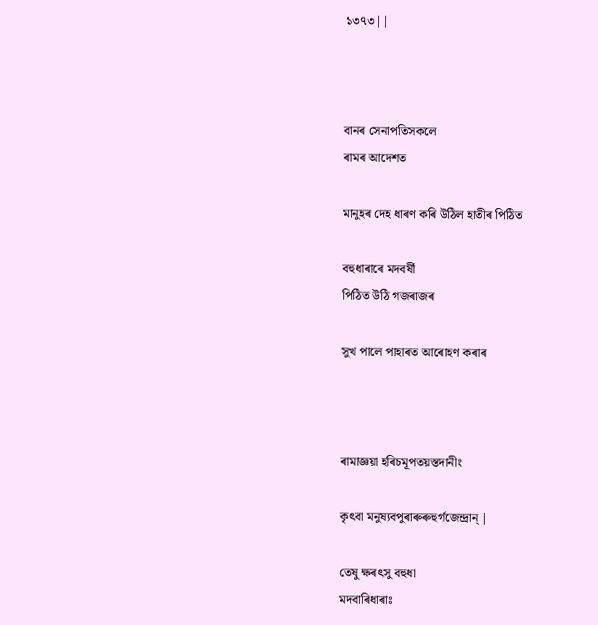১৩৭৩||



বানৰ সেনাপতিসকলে
ৰামৰ আদেশত

মানুহৰ দেহ ধাৰণ কৰি উঠিল হাতীৰ পিঠিত

বহুধাৰাৰে মদবৰ্ষী
পিঠিত উঠি গজৰাজৰ

সুখ পালে পাহাৰত আৰোহণ কৰাৰ



ৰামাজ্ঞয়া হৰিচমূপতয়স্তদানীং

কৃৎবা মনুষ্যবপুৰাৰুৰুহুর্গজেন্দ্রান্ |

তেষু ক্ষৰৎসু বহুধা
মদবাৰিধাৰাঃ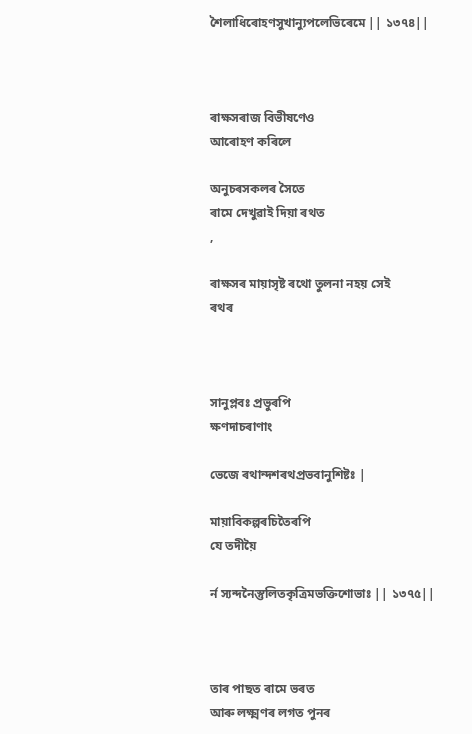শৈলাধিৰোহণসুখান্যুপলেভিৰেমে || ১৩৭৪||



ৰাক্ষসৰাজ বিভীষণেও
আৰোহণ কৰিলে

অনুচৰসকলৰ সৈতে
ৰামে দেখুৱাই দিয়া ৰথত
,

ৰাক্ষসৰ মায়াসৃষ্ট ৰথো তুলনা নহয় সেই
ৰথৰ



সানুপ্লবঃ প্রভুৰপি
ক্ষণদাচৰাণাং

ভেজে ৰথান্দশৰথপ্রভবানুশিষ্টঃ |

মায়াবিকল্পৰচিতৈৰপি
যে তদীয়ৈ

র্ন স্যন্দনৈস্তুলিতকৃত্রিমভক্তিশোভাঃ || ১৩৭৫||



তাৰ পাছত ৰামে ভৰত
আৰু লক্ষ্মণৰ লগত পুনৰ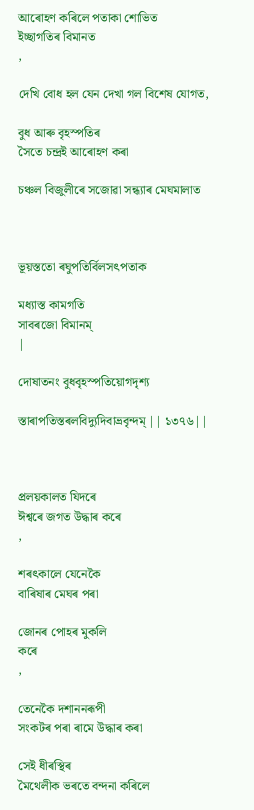আৰোহণ কৰিলে পতাকা শোভিত
ইচ্ছাগতিৰ বিমানত
,

দেখি বোধ হল যেন দেখা গল বিশেষ যোগত,

বুধ আৰু বৃহস্পতিৰ
সৈতে চন্দ্ৰই আৰোহণ কৰা

চঞ্চল বিজুলীৰে সজোৱা সন্ধ্যাৰ মেঘমালাত



ভূয়স্ততো ৰঘুপতির্বিলসৎপতাক

মধ্যাস্ত কামগতি
সাবৰজো বিমানম্
|

দোষাতনং বুধবৃহস্পতিয়োগদৃশ্য

স্তাৰাপতিস্তৰলবিদ্যুদিবাভ্রবৃন্দম্ || ১৩৭৬||



প্ৰলয়কালত যিদৰে
ঈশ্বৰে জগত উদ্ধাৰ কৰে
,

শৰৎকালে যেনেকৈ
বাৰিষাৰ মেঘৰ পৰা

জোনৰ পোহৰ মুকলি
কৰে
,

তেনেকৈ দশাননৰূপী
সংকটৰ পৰা ৰামে উদ্ধাৰ কৰা

সেই ধীৰস্থিৰ
মৈথেলীক ভৰতে বন্দনা কৰিলে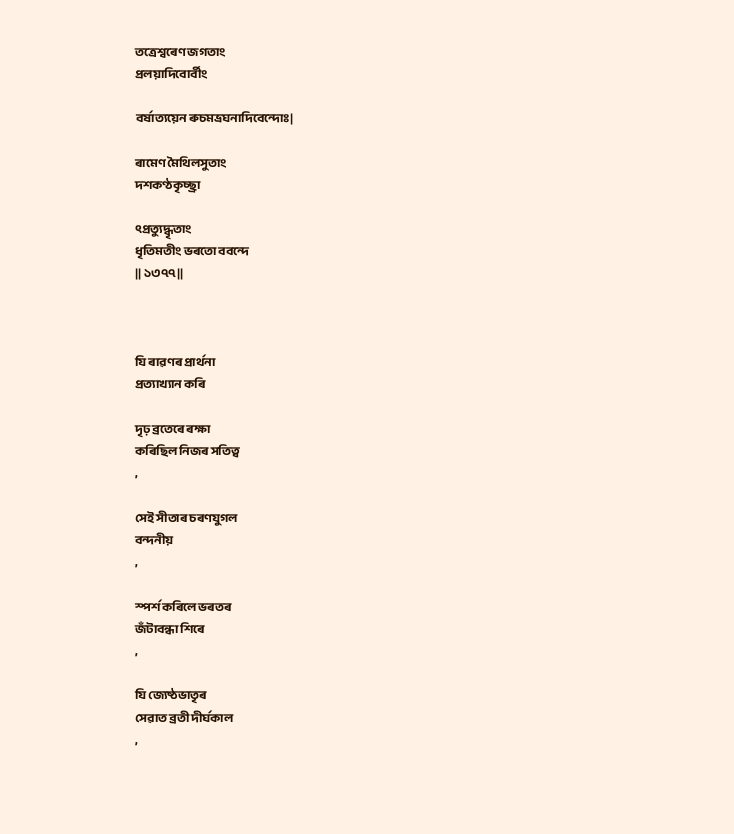তত্রেশ্বৰেণ জগতাং
প্রলয়াদিবোর্বীং

বর্ষাত্যয়েন ৰুচমভ্রঘনাদিবেন্দোঃ|

ৰামেণ মৈথিলসুতাং
দশকণ্ঠকৃচ্ছ্রা

ৎপ্রত্যুদ্ধৃতাং
ধৃতিমতীং ভৰতো ববন্দে
|| ১৩৭৭||



যি ৰাৱণৰ প্ৰাৰ্থনা
প্ৰত্যাখ্যান কৰি

দৃঢ় ব্ৰতেৰে ৰক্ষা
কৰিছিল নিজৰ সতিত্ব
,

সেই সীতাৰ চৰণযুগল
বন্দনীয়
,

স্পৰ্শ কৰিলে ভৰতৰ
জঁটাবন্ধা শিৰে
,

যি জ্যেষ্ঠভাতৃৰ
সেৱাত ব্ৰতী দীৰ্ঘকাল
,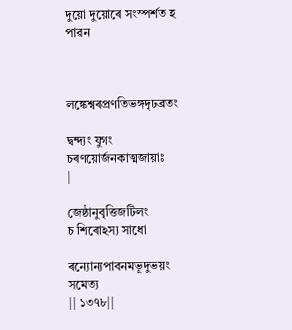দুয়ো দুয়োৰে সংস্পৰ্শত হ
পাৱন



লঙ্কেশ্বৰপ্রণতিভঙ্গদৃঢব্রতং

দ্বন্দ্যং যুগং
চৰণয়োর্জনকাত্মজায়াঃ
|

জেষ্ঠানুবৃত্তিজটিলং
চ শিৰোঽস্য সাধো

ৰন্যোন্যপাবনমভূদুভয়ং
সমেত্য
|| ১৩৭৮||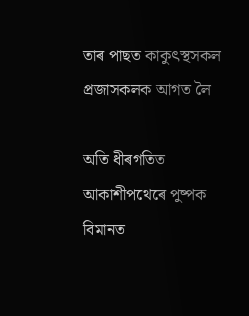তাৰ পাছত কাকুৎস্থসকল
প্ৰজাসকলক আগত লৈ

অতি ধীৰগতিত আকাশীপথেৰে পুষ্পক বিমানত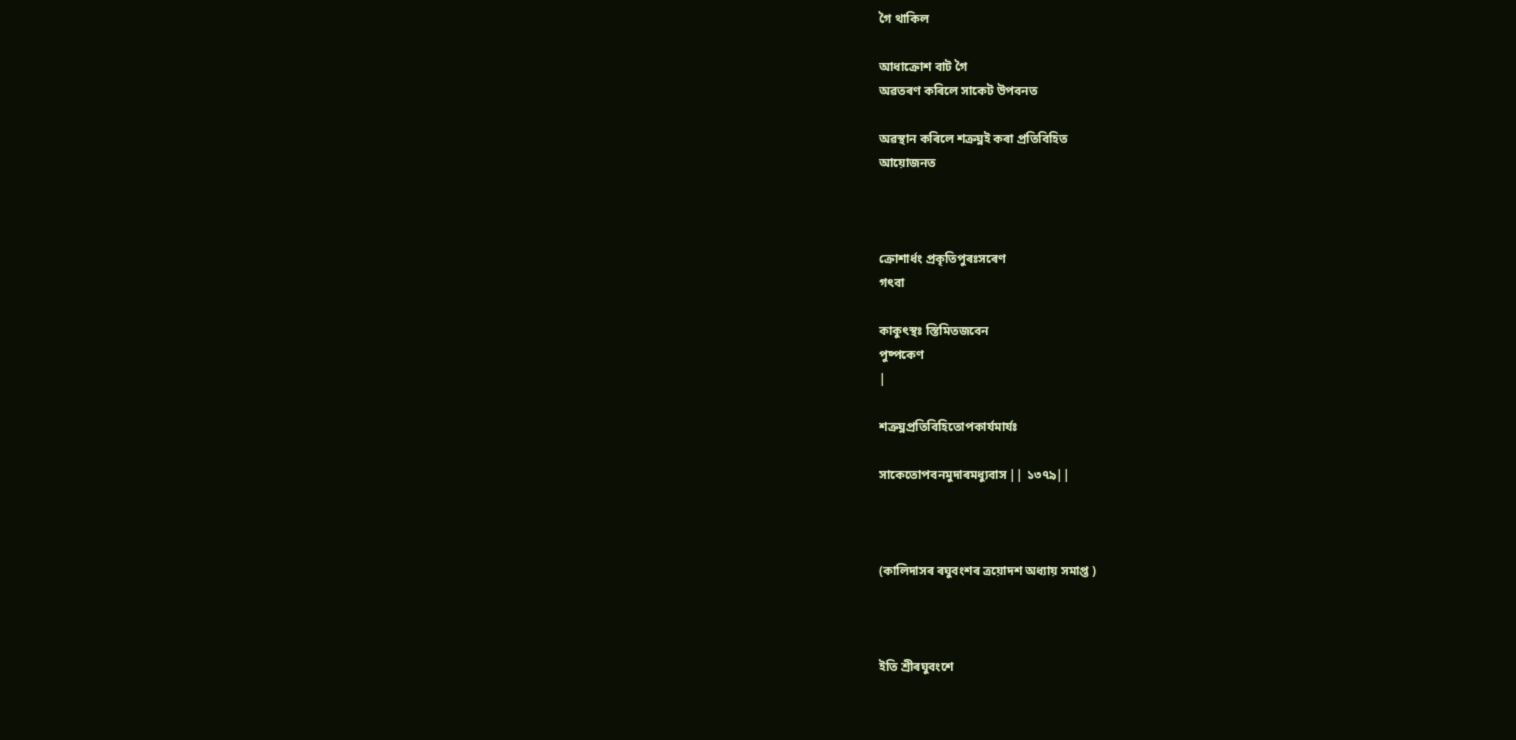গৈ থাকিল

আধাক্ৰোশ বাট গৈ
অৱতৰণ কৰিলে সাকেট উপবনত

অৱস্থান কৰিলে শত্ৰুঘ্নই কৰা প্ৰতিবিহিত
আয়োজনত



ক্রোশার্ধং প্রকৃতিপুৰঃসৰেণ
গৎবা

কাকুৎস্থঃ স্তিমিতজবেন
পুষ্পকেণ
|

শত্রুঘ্নপ্রতিবিহিতোপকার্যমার্যঃ

সাকেতোপবনমুদাৰমধ্যুবাস || ১৩৭৯||



(কালিদাসৰ ৰঘুবংশৰ ত্রয়োদশ অধ্যায় সমাপ্ত )



ইতি শ্রীৰঘুবংশে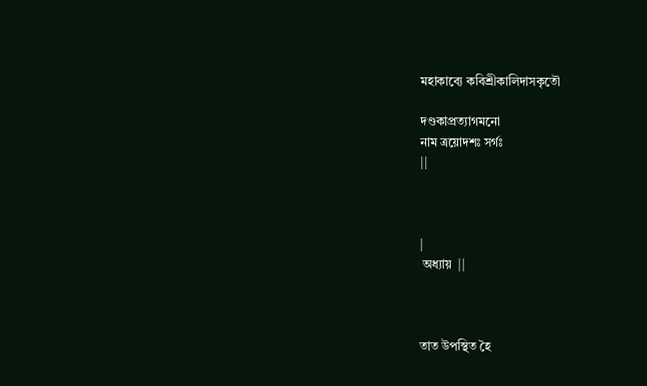মহাকাব্যে কবিশ্রীকালিদাসকৃতৌ

দণ্ডকাপ্রত্যাগমনো
নাম ত্রয়োদশঃ সর্গঃ
||



|
 অধ্যায়  ||



তাত উপস্থিত হৈ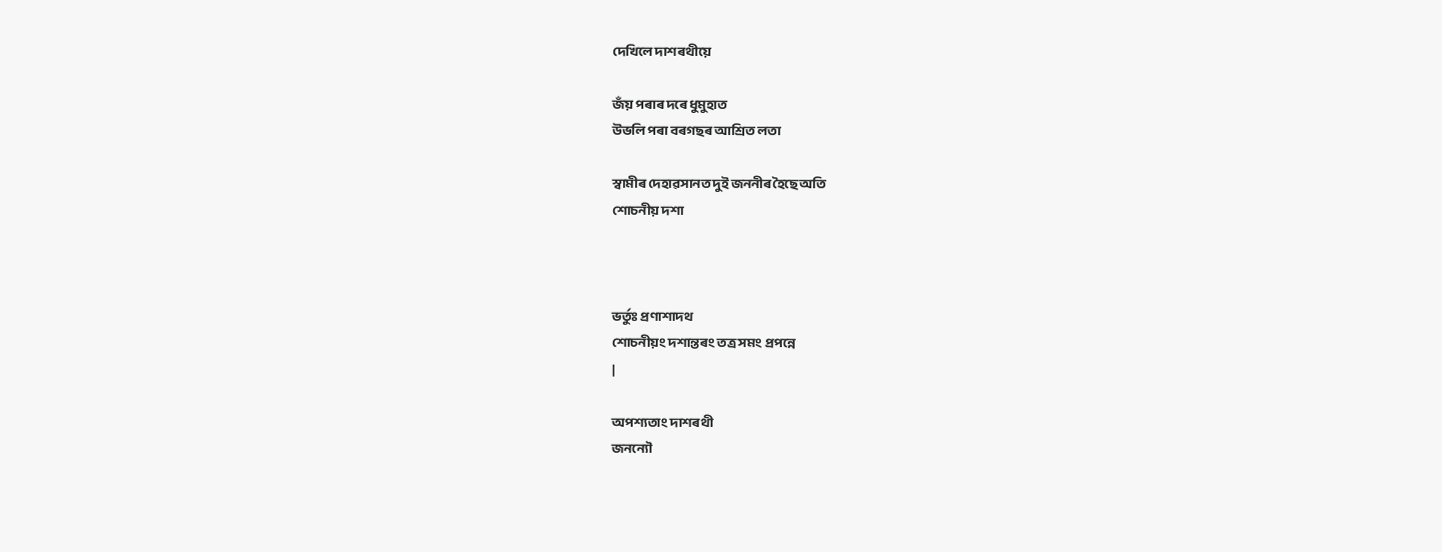দেখিলে দাশৰথীয়ে

জঁয় পৰাৰ দৰে ধুমুহাত
উভলি পৰা বৰগছৰ আশ্ৰিত লতা

স্বামীৰ দেহাৱসানত দুই জননীৰ হৈছে অতি
শোচনীয় দশা



ভর্তুঃ প্রণাশাদথ
শোচনীয়ং দশান্তৰং তত্র সমং প্রপন্নে
|

অপশ্যতাং দাশৰথী
জনন্যৌ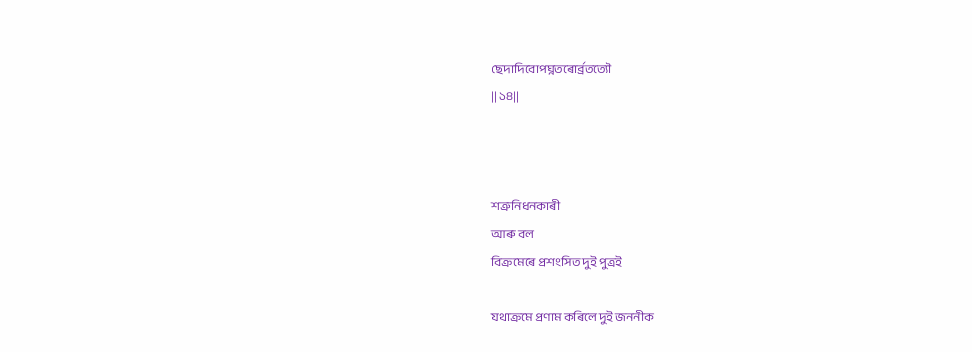ছেদাদিবোপঘ্নতৰোর্ব্রতত্যৌ
|| ১৪||



শত্ৰুনিধনকাৰী
আৰু বল
বিক্ৰমেৰে প্ৰশংসিত দুই পুত্ৰই

যথাক্ৰমে প্ৰণাম কৰিলে দুই জননীক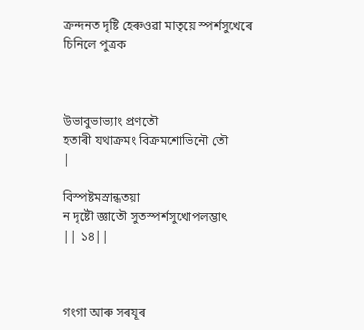ক্ৰন্দনত দৃষ্টি হেৰুওৱা মাতৃয়ে স্পৰ্শসুখেৰে
চিনিলে পুত্ৰক



উভাবুভাভ্যাং প্রণতৌ
হতাৰী যথাক্রমং বিক্রমশোভিনৌ তৌ
|

বিস্পষ্টমস্রান্ধতয়া
ন দৃষ্টৌ জ্ঞাতৌ সুতস্পর্শসুখোপলম্ভাৎ
|| ১৪||



গংগা আৰু সৰযূৰ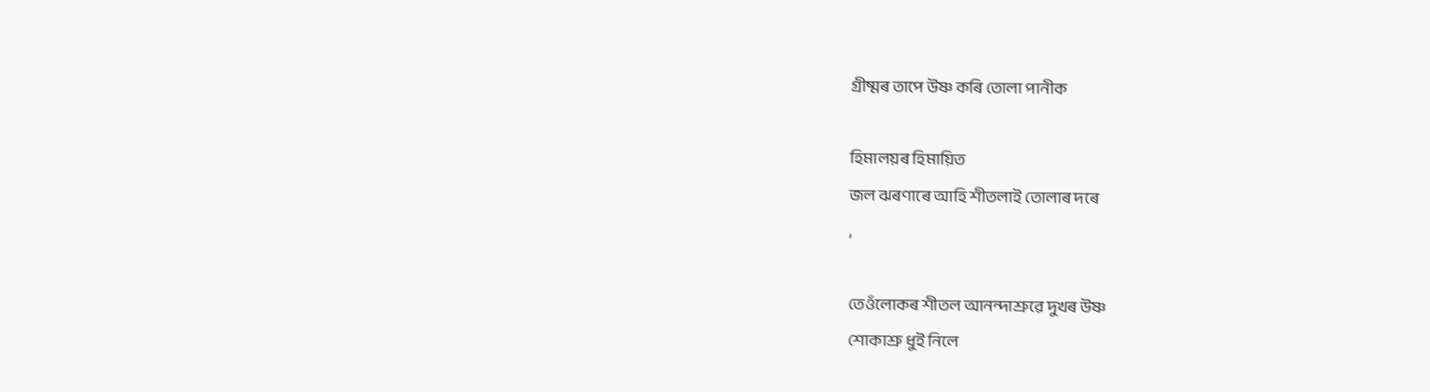গ্ৰীষ্মৰ তাপে উষ্ণ কৰি তোলা পানীক

হিমালয়ৰ হিমায়িত
জল ঝৰণাৰে আহি শীতলাই তোলাৰ দৰে
,

তেওঁলোকৰ শীতল আনন্দাশ্ৰুৱে দুখৰ উষ্ণ
শোকাশ্ৰু ধুই নিলে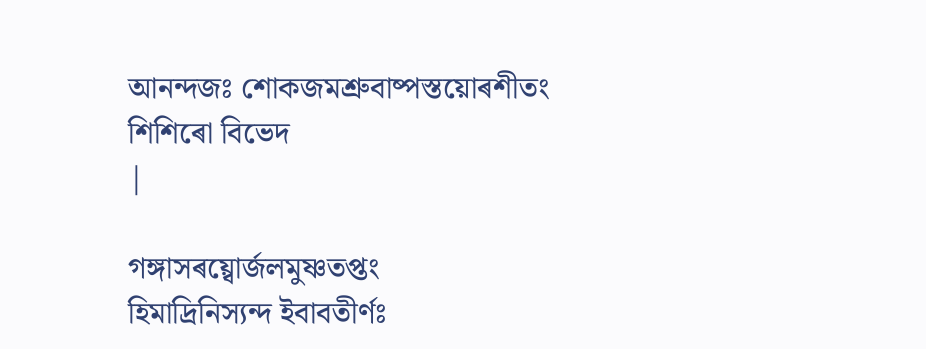আনন্দজঃ শোকজমশ্রুবাষ্পস্তয়োৰশীতং
শিশিৰো বিভেদ
|

গঙ্গাসৰয়্বোর্জলমুষ্ণতপ্তং
হিমাদ্রিনিস্যন্দ ইবাবতীর্ণঃ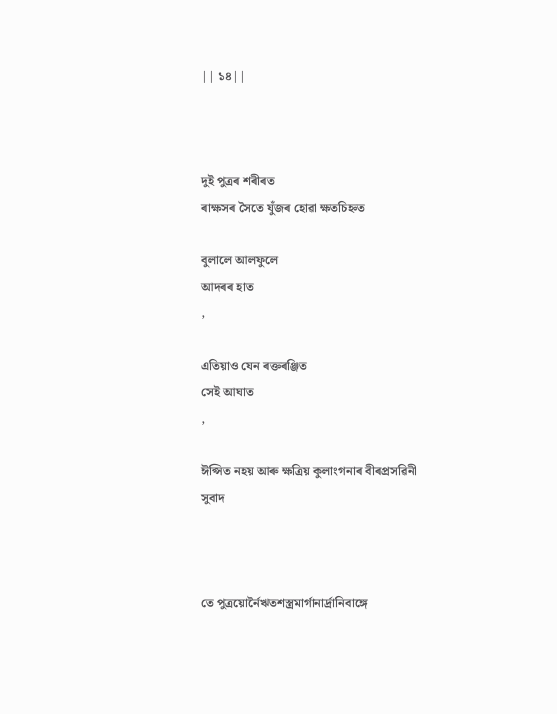|| ১৪||



দুই পুত্ৰৰ শৰীৰত
ৰাক্ষসৰ সৈতে যুঁজৰ হোৱা ক্ষতচিহ্নত

বুলালে আলফুলে
আদৰৰ হাত
,

এতিয়াও যেন ৰক্তৰঞ্জিত
সেই আঘাত
,

ঈপ্সিত নহয় আৰু ক্ষত্ৰিয় কুলাংগনাৰ বীৰপ্ৰসৱিনী
সুবাদ



তে পুত্রয়োর্নৈঋতশস্ত্রমার্গানার্দ্রানিবাঙ্গে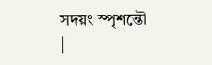সদয়ং স্পৃশন্তৌ
|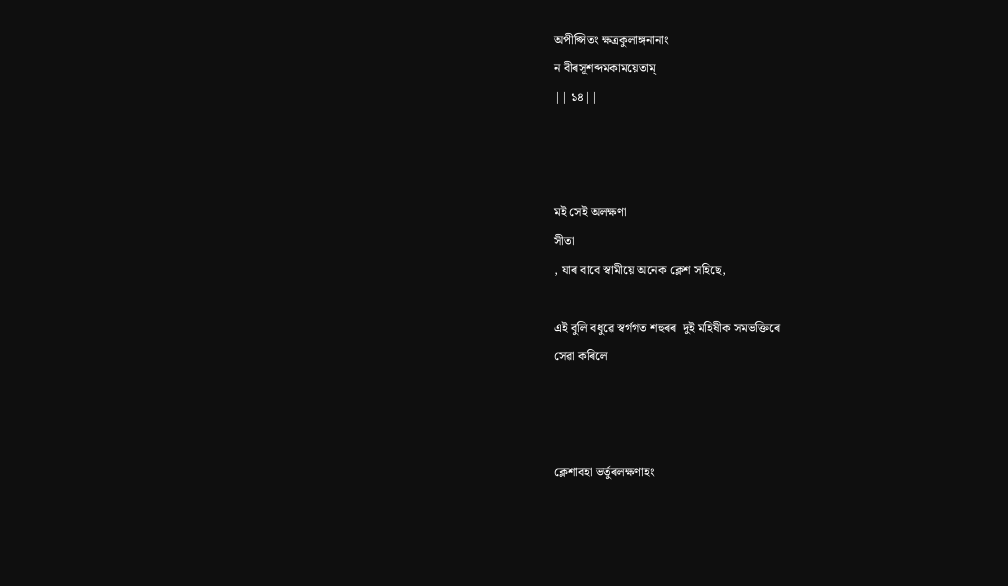অপীপ্সিতং ক্ষত্রকুলাঙ্গনানাং
ন বীৰসূশব্দমকাময়েতাম্
|| ১৪||



মই সেই অলক্ষণা
সীতা
, যাৰ বাবে স্বামীয়ে অনেক ক্লেশ সহিছে,

এই বুলি বধুৱে স্বৰ্গগত শহুৰৰ  দুই মহিষীক সমভক্তিৰে
সেৱা কৰিলে



ক্লেশাবহা ভর্তুৰলক্ষণাহং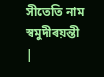সীতেতি নাম স্বমুদীৰয়ন্তী
|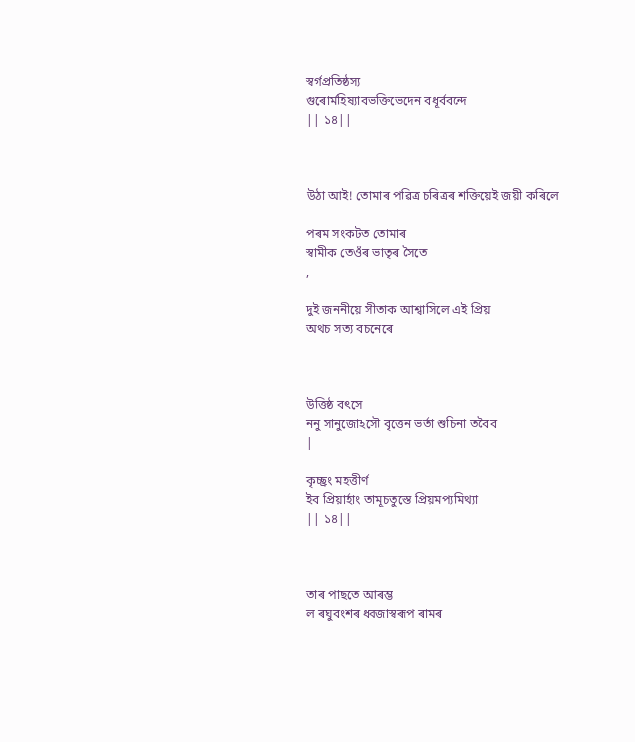স্বর্গপ্রতিষ্ঠস্য
গুৰোর্মহিষ্যাবভক্তিভেদেন বধূর্ববন্দে
|| ১৪||



উঠা আই! তোমাৰ পৱিত্ৰ চৰিত্ৰৰ শক্তিয়েই জয়ী কৰিলে

পৰম সংকটত তোমাৰ
স্বামীক তেওঁৰ ভাতৃৰ সৈতে
,

দুই জননীয়ে সীতাক আশ্বাসিলে এই প্ৰিয়
অথচ সত্য বচনেৰে



উত্তিষ্ঠ বৎসে
ননু সানুজোঽসৌ বৃত্তেন ভর্তা শুচিনা তবৈব
|

কৃচ্ছ্রং মহত্তীর্ণ
ইব প্রিয়ার্হাং তামূচতুস্তে প্রিয়মপ্যমিথ্যা
|| ১৪||



তাৰ পাছতে আৰম্ভ
ল ৰঘুবংশৰ ধ্বজাস্বৰূপ ৰামৰ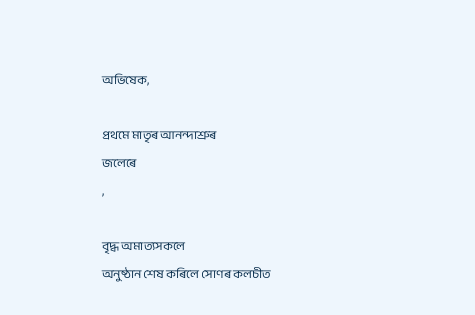অভিষেক,

প্ৰথমে মাতৃৰ আনন্দাশ্ৰুৰ
জলেৰে
,

বৃদ্ধ অমাত্যসকলে
অনুষ্ঠান শেষ কৰিলে সোণৰ কলচীত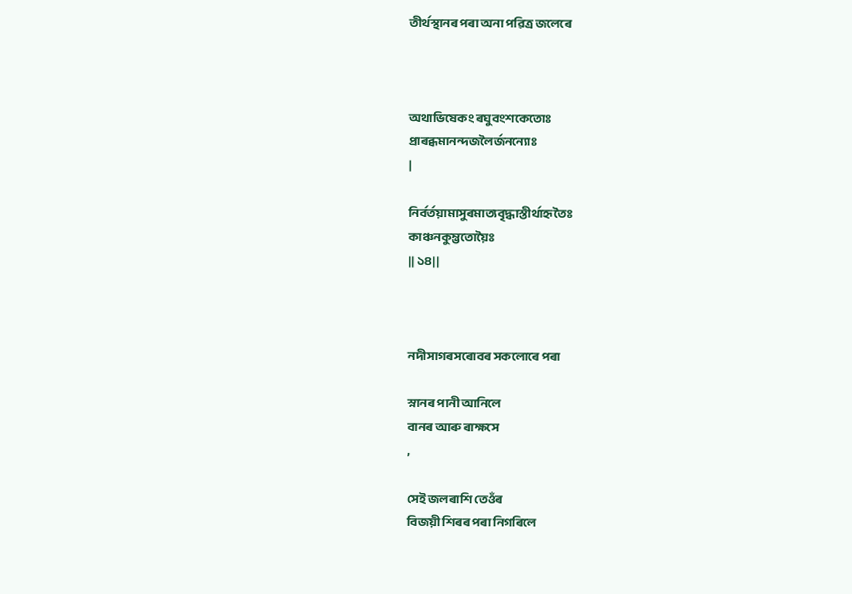তীৰ্থস্থানৰ পৰা অনা পৱিত্ৰ জলেৰে



অথাভিষেকং ৰঘুবংশকেতোঃ
প্রাৰব্ধমানন্দজলৈর্জনন্যোঃ
|

নির্বর্তয়ামাসুৰমাত্যবৃদ্ধাস্তীর্থাহৃতৈঃ
কাঞ্চনকুম্ভতোয়ৈঃ
|| ১৪||



নদীসাগৰসৰোবৰ সকলোৰে পৰা

স্নানৰ পানী আনিলে
বানৰ আৰু ৰাক্ষসে
,

সেই জলৰাশি তেওঁৰ
বিজয়ী শিৰৰ পৰা নিগৰিলে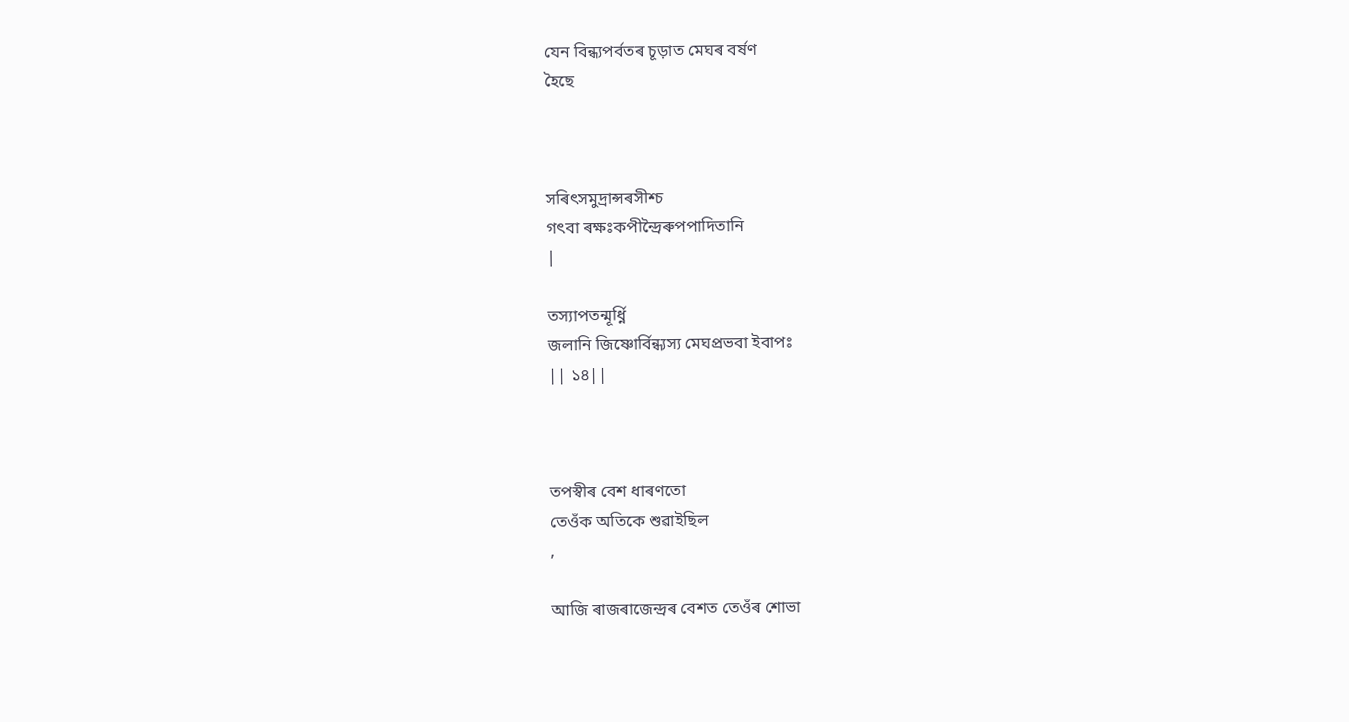যেন বিন্ধ্যপৰ্বতৰ চূড়াত মেঘৰ বৰ্ষণ
হৈছে



সৰিৎসমুদ্রান্সৰসীশ্চ
গৎবা ৰক্ষঃকপীন্দ্রৈৰুপপাদিতানি
|

তস্যাপতন্মূর্ধ্নি
জলানি জিষ্ণোর্বিন্ধ্যস্য মেঘপ্রভবা ইবাপঃ
|| ১৪||



তপস্বীৰ বেশ ধাৰণতো
তেওঁক অতিকে শুৱাইছিল
,

আজি ৰাজৰাজেন্দ্ৰৰ বেশত তেওঁৰ শোভা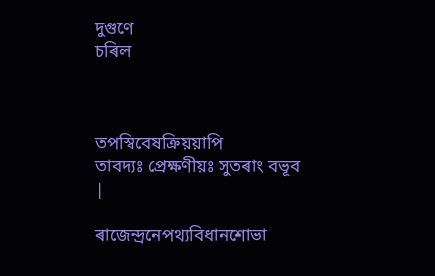দুগুণে
চৰিল



তপস্বিবেষক্রিয়য়াপি
তাবদ্যঃ প্রেক্ষণীয়ঃ সুতৰাং বভূব
|

ৰাজেন্দ্রনেপথ্যবিধানশোভা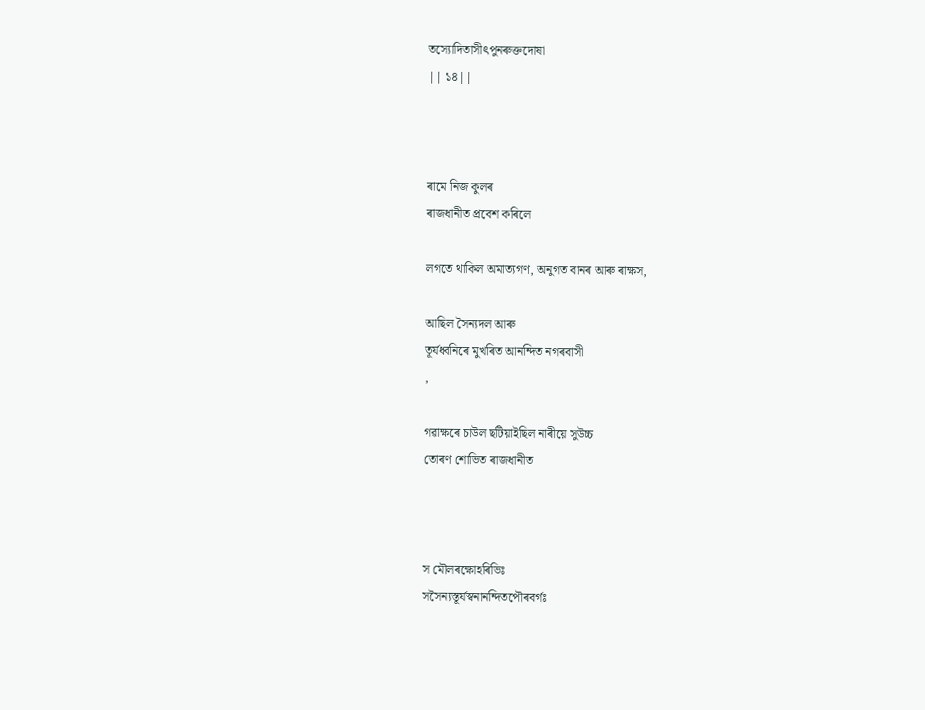তস্যোদিতাসীৎপুনৰুক্তদোষা
|| ১৪||



ৰামে নিজ কুলৰ
ৰাজধানীত প্ৰবেশ কৰিলে

লগতে থাকিল অমাত্যগণ, অনুগত বানৰ আৰু ৰাক্ষস,

আছিল সৈন্যদল আৰু
তূৰ্যধ্বনিৰে মুখৰিত আনন্দিত নগৰবাসী
,

গৱাক্ষৰে চাউল ছটিয়াইছিল নাৰীয়ে সুউচ্চ
তোৰণ শোভিত ৰাজধানীত



স মৌলৰক্ষোহৰিভিঃ
সসৈন্যস্তূর্যস্বনানন্দিতপৌৰবর্গঃ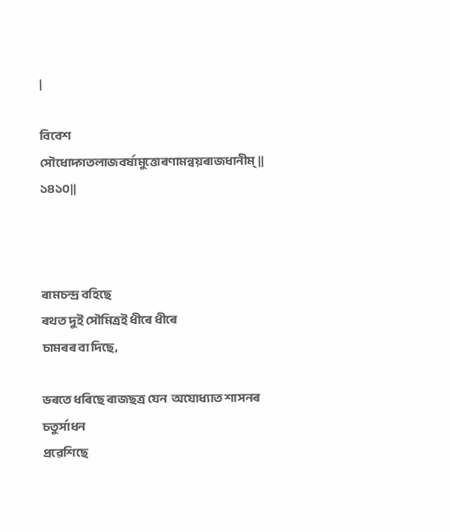|

বিবেশ সৌধোদ্গতলাজবর্ষামুত্তোৰণামন্বয়ৰাজধানীম্|| ১৪১০||



ৰামচন্দ্ৰ বহিছে
ৰথত দুই সৌমিত্ৰই ধীৰে ধীৰে
চামৰৰ বা দিছে,

ভৰতে ধৰিছে ৰাজছত্ৰ যেন  অযোধ্যাত শাসনৰ চতুৰ্সাধন
প্ৰৱেশিছে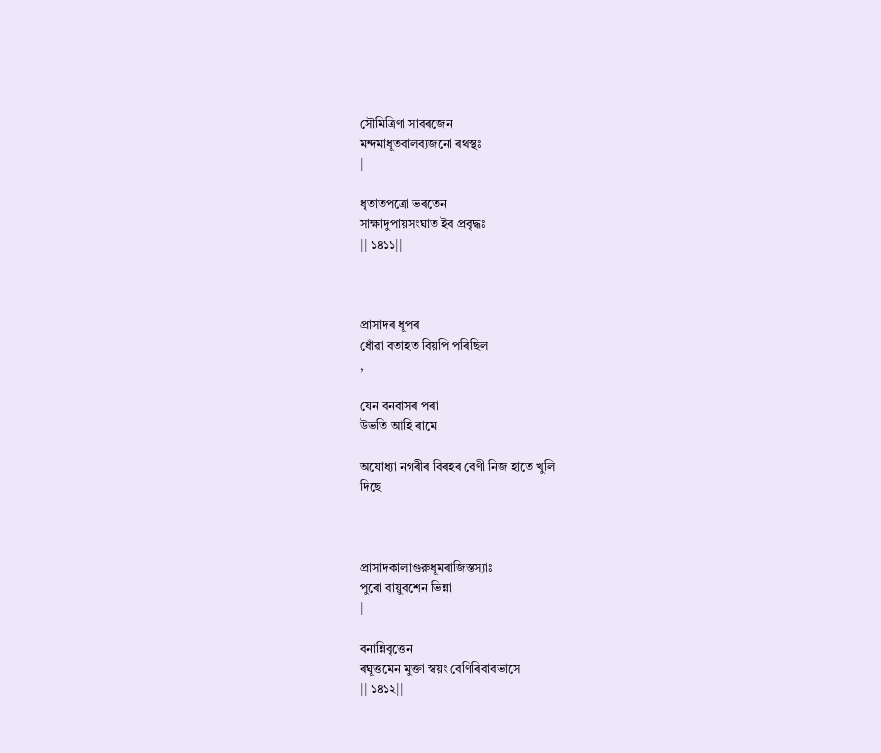সৌমিত্রিণা সাবৰজেন
মন্দমাধূতবালব্যজনো ৰথস্থঃ
|

ধৃতাতপত্রো ভৰতেন
সাক্ষাদুপায়সংঘাত ইব প্রবৃদ্ধঃ
|| ১৪১১||



প্ৰাসাদৰ ধূপৰ
ধোঁৱা বতাহত বিয়পি পৰিছিল
,

যেন বনবাসৰ পৰা
উভতি আহি ৰামে

অযোধ্যা নগৰীৰ বিৰহৰ বেণী নিজ হাতে খুলি
দিছে



প্রাসাদকালাগুরুধূমৰাজিস্তস্যাঃ
পুৰো বায়ুবশেন ভিন্না
|

বনান্নিবৃত্তেন
ৰঘূত্তমেন মুক্তা স্বয়ং বেণিৰিবাবভাসে
|| ১৪১২||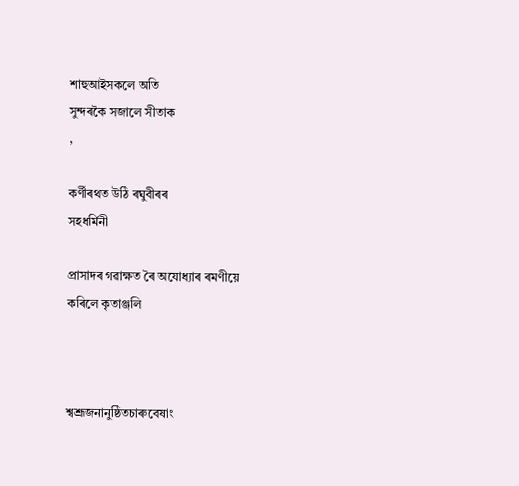শাহুআইসকলে অতি
সুন্দৰকৈ সজালে সীতাক
,

কৰ্ণীৰথত উঠি ৰঘুবীৰৰ
সহধৰ্মিনী

প্ৰাসাদৰ গৱাক্ষত ৰৈ অযোধ্যাৰ ৰমণীয়ে
কৰিলে কৃতাঞ্জলি



শ্বশ্রূজনানুষ্ঠিতচাৰুবেষাং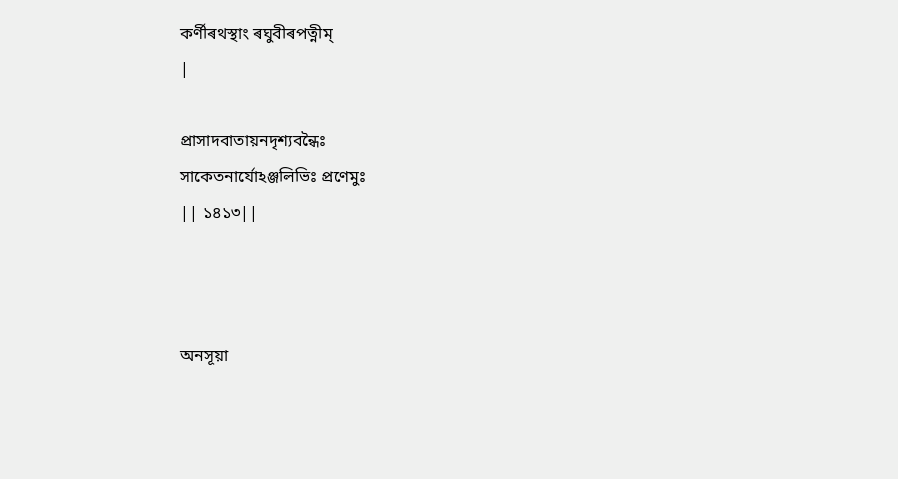কর্ণীৰথস্থাং ৰঘুবীৰপত্নীম্
|

প্রাসাদবাতায়নদৃশ্যবন্ধৈঃ
সাকেতনার্যোঽঞ্জলিভিঃ প্রণেমুঃ
|| ১৪১৩||



অনসূয়া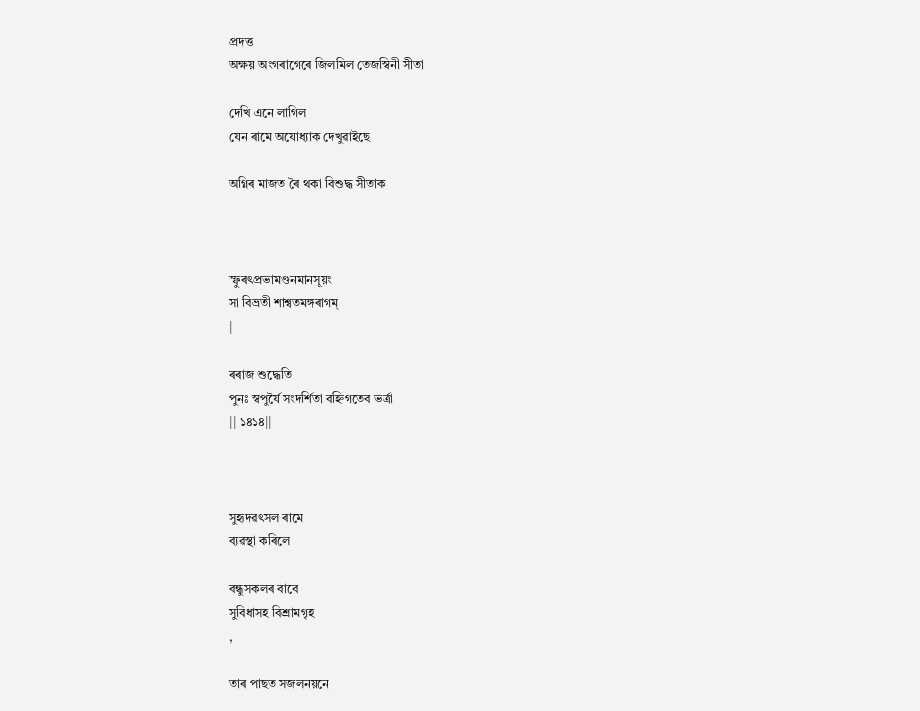প্ৰদত্ত
অক্ষয় অংগৰাগেৰে জিলমিল তেজস্বিনী সীতা

দেখি এনে লাগিল
যেন ৰামে অযোধ্যাক দেখুৱাইছে

অগ্নিৰ মাজত ৰৈ থকা বিশুদ্ধ সীতাক



স্ফুৰৎপ্রভামণ্ডনমানসূয়ং
সা বিভ্রতী শাশ্বতমঙ্গৰাগম্
|

ৰৰাজ শুদ্ধেতি
পুনঃ স্বপুর্যৈ সংদর্শিতা বহ্নিগতেব ভর্ত্রা
|| ১৪১৪||



সুহৃদৱৎসল ৰামে
ব্যৱস্থা কৰিলে

বন্ধুসকলৰ বাবে
সুবিধাসহ বিশ্ৰামগৃহ
,

তাৰ পাছত সজলনয়নে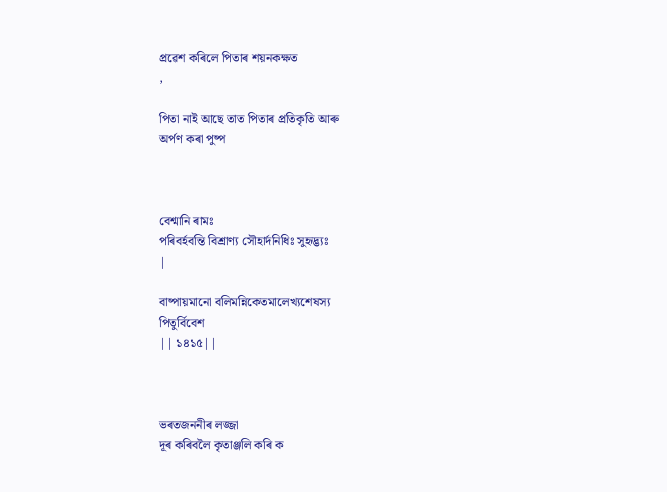প্ৰৱেশ কৰিলে পিতাৰ শয়নকক্ষত
,

পিতা নাই আছে তাত পিতাৰ প্ৰতিকৃতি আৰু
অৰ্পণ কৰা পুষ্প



বেশ্মানি ৰামঃ
পৰিবর্হবন্তি বিশ্রাণ্য সৌহার্দনিধিঃ সুহৃদ্ভ্যঃ
|

বাষ্পায়মানো বলিমন্নিকেতমালেখ্যশেষস্য
পিতুর্বিবেশ
|| ১৪১৫||



ভৰতজননীৰ লজ্জা
দূৰ কৰিবলৈ কৃতাঞ্জলি কৰি ক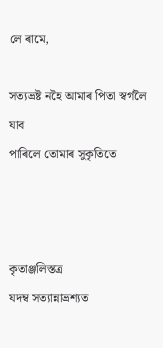লে ৰামে,

সত্যভ্ৰষ্ট নহৈ আমাৰ পিতা স্বৰ্গলৈ যাব
পাৰিলে তোমাৰ সুকৃতিতে



কৃতাঞ্জলিস্তত্র
যদম্ব সত্যান্নাভ্রশ্যত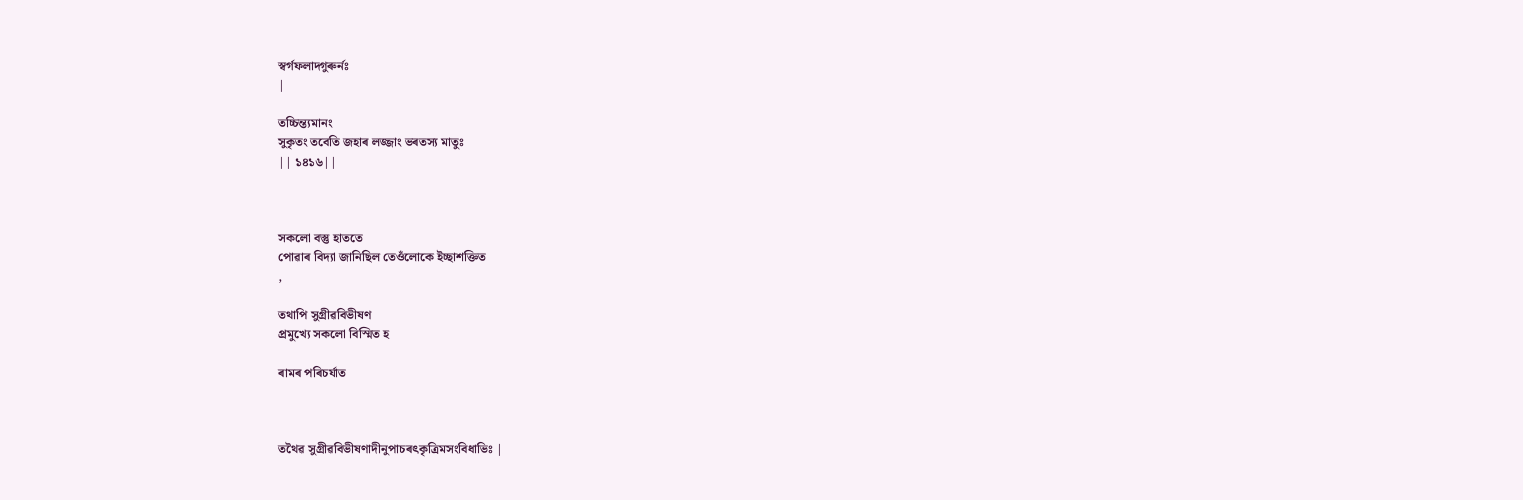স্বর্গফলাদ্গুৰুর্নঃ
|

তচ্চিন্ত্যমানং
সুকৃতং তবেতি জহাৰ লজ্জাং ভৰতস্য মাতুঃ
|| ১৪১৬||



সকলো বস্তু হাততে
পোৱাৰ বিদ্যা জানিছিল তেওঁলোকে ইচ্ছাশক্তিত
,

তথাপি সুগ্ৰীৱবিভীষণ
প্ৰমুখ্যে সকলো বিস্মিত হ

ৰামৰ পৰিচৰ্যাত



তথৈৱ সুগ্রীৱবিভীষণাদীনুপাচৰৎকৃত্রিমসংবিধাভিঃ |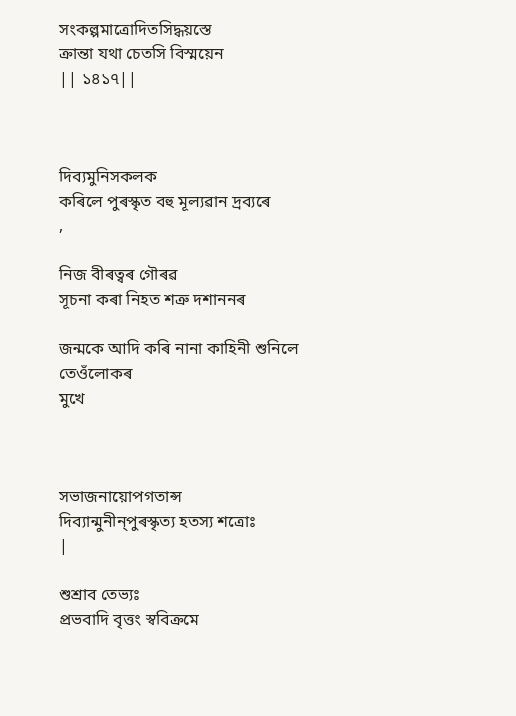সংকল্পমাত্রোদিতসিদ্ধয়স্তে
ক্রান্তা যথা চেতসি বিস্ময়েন
|| ১৪১৭||



দিব্যমুনিসকলক
কৰিলে পুৰস্কৃত বহু মূল্যৱান দ্ৰব্যৰে
,

নিজ বীৰত্বৰ গৌৰৱ
সূচনা কৰা নিহত শত্ৰু দশাননৰ

জন্মকে আদি কৰি নানা কাহিনী শুনিলে তেওঁলোকৰ
মুখে



সভাজনায়োপগতান্স
দিব্যান্মুনীন্পুৰস্কৃত্য হতস্য শত্রোঃ
|

শুশ্রাব তেভ্যঃ
প্রভবাদি বৃত্তং স্ববিক্রমে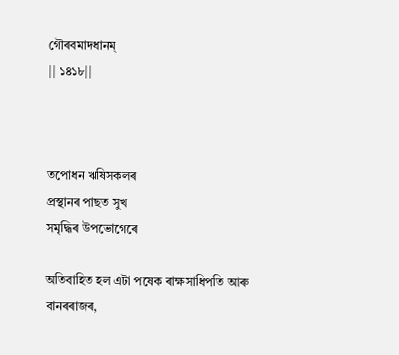গৌৰবমাদধানম্
|| ১৪১৮||



তপোধন ঋষিসকলৰ
প্ৰস্থানৰ পাছত সুখ
সমৃদ্ধিৰ উপভোগেৰে

অতিবাহিত হল এটা পষেক ৰাক্ষসাধিপতি আৰু বানৰৰাজৰ,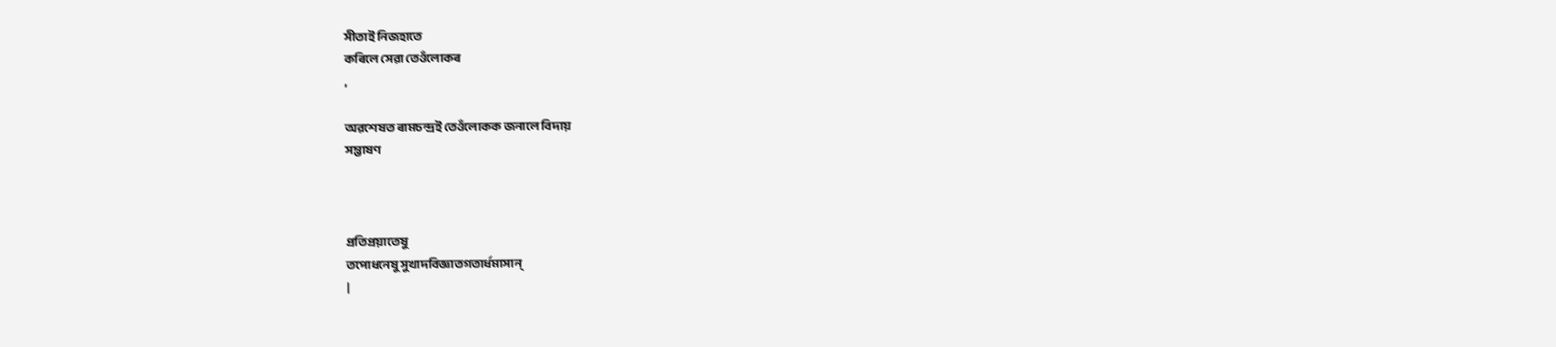সীতাই নিজহাতে
কৰিলে সেৱা তেওঁলোকৰ
,

অৱশেষত ৰামচন্দ্ৰই তেওঁলোকক জনালে বিদায়
সম্ভাষণ



প্রতিপ্রয়াতেষু
তপোধনেষু সুখাদবিজ্ঞাতগতার্ধমাসান্
|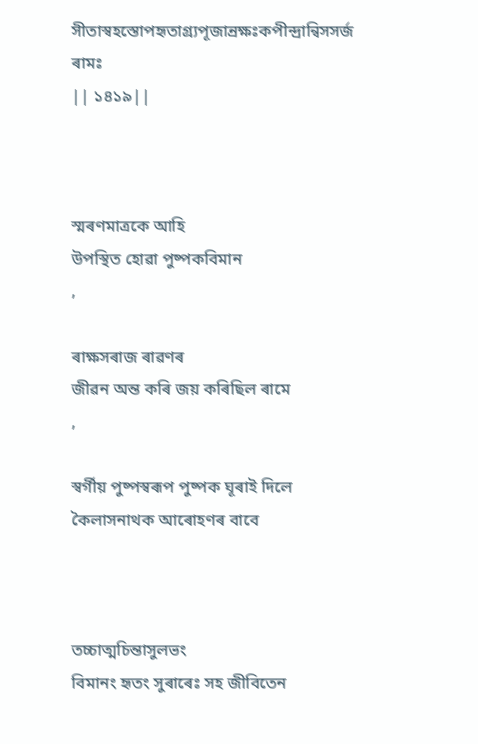সীতাস্বহস্তোপহৃতাগ্র্যপূজান্রক্ষঃকপীন্দ্রান্বিসসর্জ
ৰামঃ
|| ১৪১৯||



স্মৰণমাত্ৰকে আহি
উপস্থিত হোৱা পুষ্পকবিমান
,

ৰাক্ষসৰাজ ৰাৱণৰ
জীৱন অন্ত কৰি জয় কৰিছিল ৰামে
,

স্বৰ্গীয় পুষ্পস্বৰূপ পুষ্পক ঘূৰাই দিলে
কৈলাসনাথক আৰোহণৰ বাবে



তচ্চাত্মচিন্তাসুলভং
বিমানং হৃতং সুৰাৰেঃ সহ জীবিতেন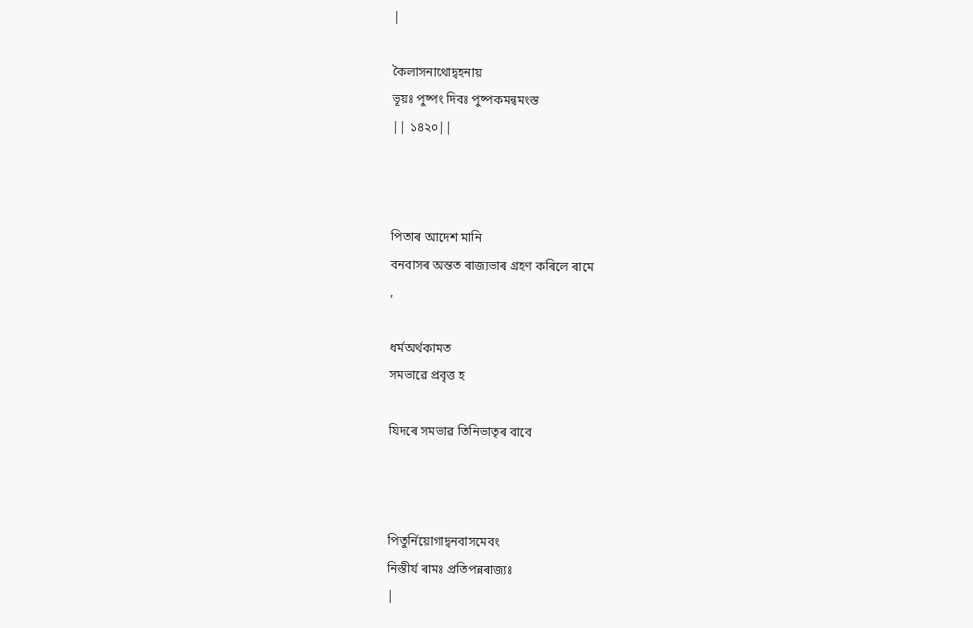|

কৈলাসনাথোদ্বহনায়
ভূয়ঃ পুষ্পং দিবঃ পুষ্পকমন্বমংস্ত
|| ১৪২০||



পিতাৰ আদেশ মানি
বনবাসৰ অন্তত ৰাজ্যভাৰ গ্ৰহণ কৰিলে ৰামে
,

ধৰ্মঅৰ্থকামত
সমভাৱে প্ৰবৃত্ত হ

যিদৰে সমভাৱ তিনিভাতৃৰ বাবে



পিতুর্নিয়োগাদ্বনবাসমেবং
নিস্তীর্য ৰামঃ প্রতিপন্নৰাজ্যঃ
|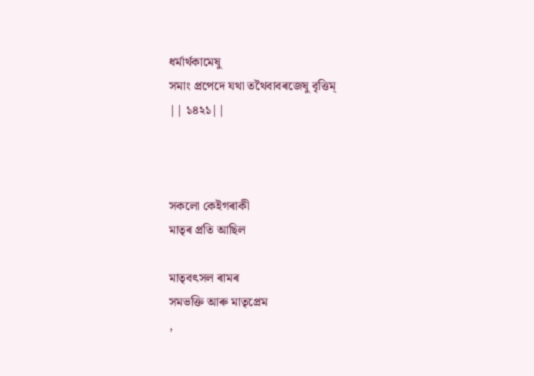ধর্মার্থকামেষু
সমাং প্রপেদে যথা তথৈবাবৰজেষু বৃত্তিম্
|| ১৪২১||



সকলো কেইগৰাকী
মাতৃৰ প্ৰতি আছিল

মাতৃবৎসল ৰামৰ
সমভক্তি আৰু মাতৃপ্ৰেম
,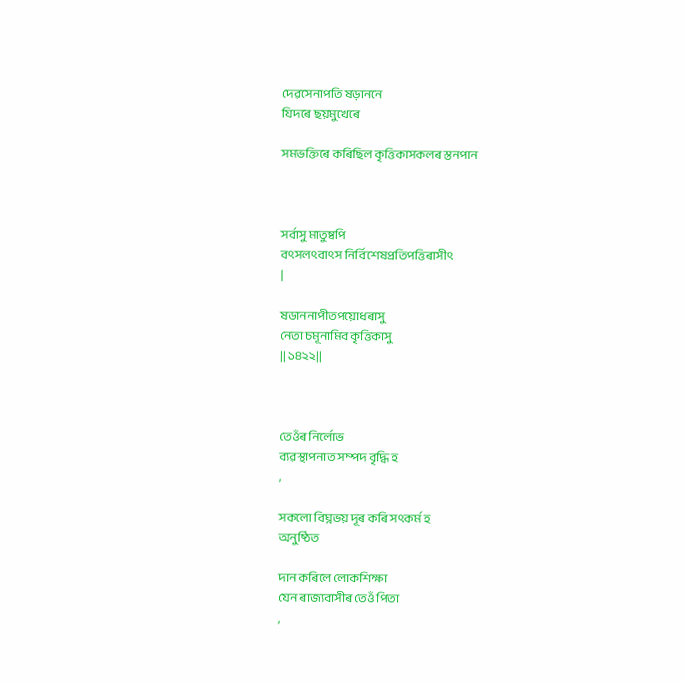দেৱসেনাপতি ষড়াননে
যিদৰে ছয়মুখেৰে

সমভক্তিৰে কৰিছিল কৃত্তিকাসকলৰ স্তনপান



সর্বাসু মাতুষ্বপি
বৎসলৎবাৎস নির্বিশেষপ্রতিপত্তিৰাসীৎ
|

ষডাননাপীতপয়োধৰাসু
নেতা চমূনামিব কৃত্তিকাসু
|| ১৪২২||



তেওঁৰ নিৰ্লোভ
ব্যৱস্থাপনাত সম্পদ বৃদ্ধি হ
,

সকলো বিঘ্নভয় দূৰ কৰি সৎকৰ্ম হ
অনুষ্ঠিত

দান কৰিলে লোকশিক্ষা
যেন ৰাজ্যবাসীৰ তেওঁ পিতা
,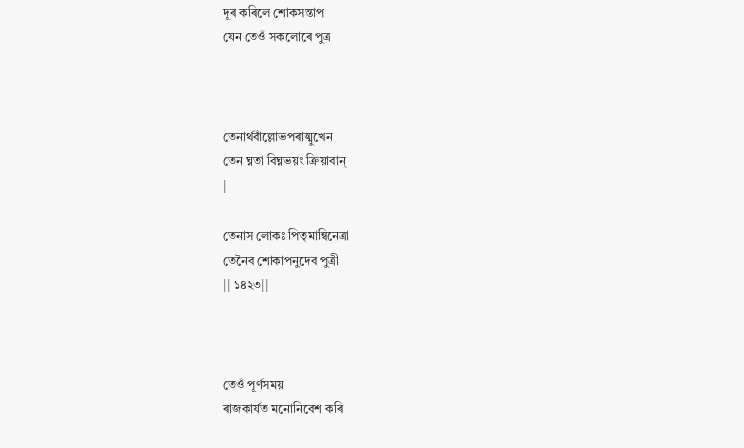দূৰ কৰিলে শোকসন্তাপ
যেন তেওঁ সকলোৰে পুত্ৰ



তেনার্থবাঁল্লোভপৰাঙ্মুখেন
তেন ঘ্নতা বিঘ্নভয়ং ক্রিয়াবান্
|

তেনাস লোকঃ পিতৃমান্বিনেত্রা
তেনৈব শোকাপনুদেব পুত্রী
|| ১৪২৩||



তেওঁ পূৰ্ণসময়
ৰাজকাৰ্যত মনোনিবেশ কৰি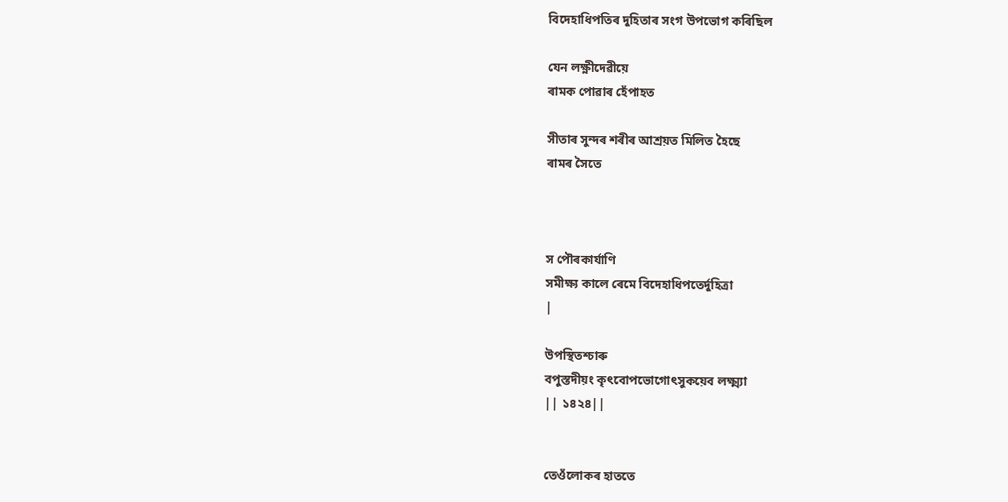বিদেহাধিপতিৰ দুহিতাৰ সংগ উপভোগ কৰিছিল

যেন লক্ষ্ণীদেৱীয়ে
ৰামক পোৱাৰ হেঁপাহত

সীতাৰ সুন্দৰ শৰীৰ আশ্ৰয়ত মিলিত হৈছে
ৰামৰ সৈতে



স পৌৰকার্যাণি
সমীক্ষ্য কালে ৰেমে বিদেহাধিপতের্দুহিত্রা
|

উপস্থিতশ্চাৰু
বপুস্তদীয়ং কৃৎবোপভোগোৎসুকয়েব লক্ষ্ম্যা
|| ১৪২৪||


তেওঁলোকৰ হাততে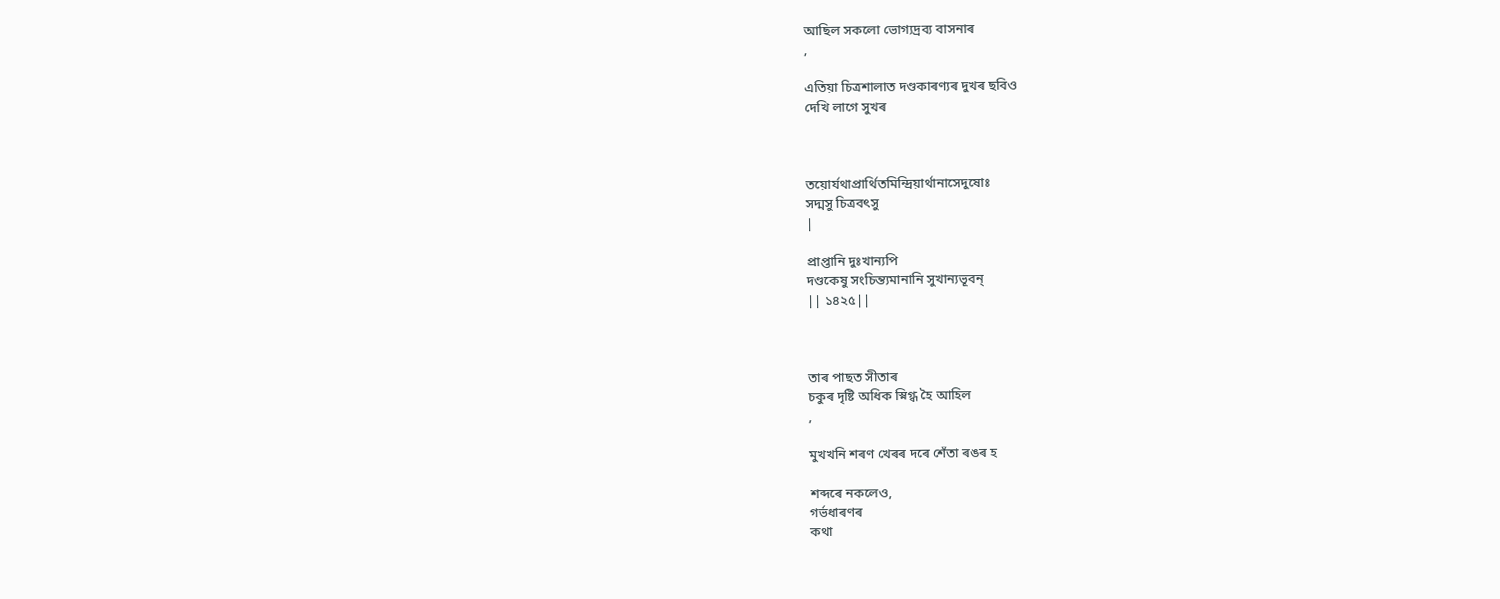আছিল সকলো ভোগ্যদ্ৰব্য বাসনাৰ
,

এতিয়া চিত্ৰশালাত দণ্ডকাৰণ্যৰ দুখৰ ছবিও
দেখি লাগে সুখৰ



তয়োর্যথাপ্রার্থিতমিন্দ্রিয়ার্থানাসেদুষোঃ
সদ্মসু চিত্রবৎসু
|

প্রাপ্তানি দুঃখান্যপি
দণ্ডকেষু সংচিন্ত্যমানানি সুখান্যভূবন্
|| ১৪২৫||



তাৰ পাছত সীতাৰ
চকুৰ দৃষ্টি অধিক স্নিগ্ধ হৈ আহিল
,

মুখখনি শৰণ খেৰৰ দৰে শেঁতা ৰঙৰ হ

শব্দৰে নকলেও,
গৰ্ভধাৰণৰ
কথা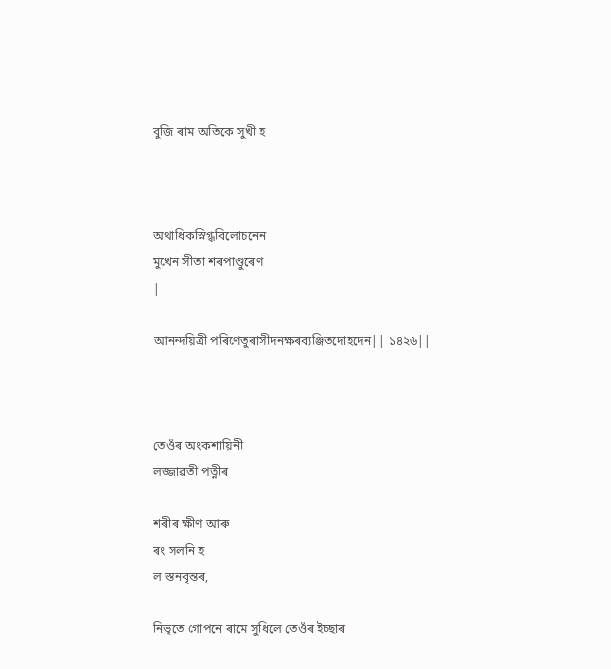বুজি ৰাম অতিকে সুখী হ



অথাধিকস্নিগ্ধবিলোচনেন
মুখেন সীতা শৰপাণ্ডুৰেণ
|

আনন্দয়িত্রী পৰিণেতুৰাসীদনক্ষৰব্যঞ্জিতদোহদেন|| ১৪২৬||



তেওঁৰ অংকশায়িনী
লজ্জাৱতী পত্নীৰ

শৰীৰ ক্ষীণ আৰু
ৰং সলনি হ
ল স্তনবৃন্তৰ,

নিভৃতে গোপনে ৰামে সুধিলে তেওঁৰ ইচ্ছাৰ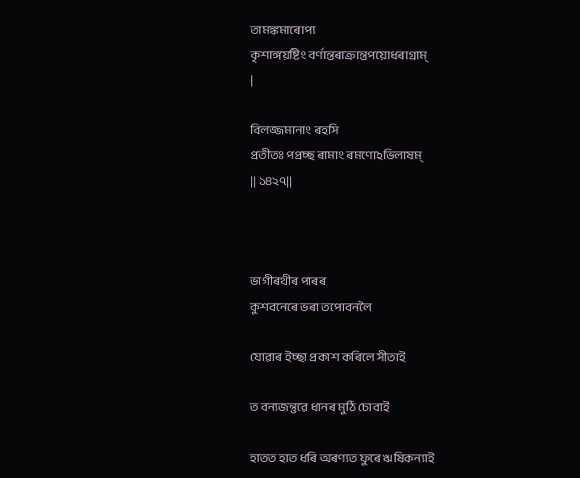তামঙ্কমাৰোপ্য
কৃশাঙ্গয়ষ্টিং বর্ণান্তৰাক্রান্তপয়োধৰাগ্রাম্
|

বিলজ্জমানাং ৰহসি
প্রতীতঃ পপ্রচ্ছ ৰামাং ৰমণোঽভিলাষম্
|| ১৪২৭||



ভাগীৰথীৰ পাৰৰ
কুশবনেৰে ভৰা তপোবনলৈ

যোৱাৰ ইচ্ছা প্ৰকাশ কৰিলে সীতাই

ত বন্যজন্তুৱে ধানৰ মুঠি চোবাই

হাতত হাত ধৰি অৰণ্যত ফুৰে ঋষিকন্যাই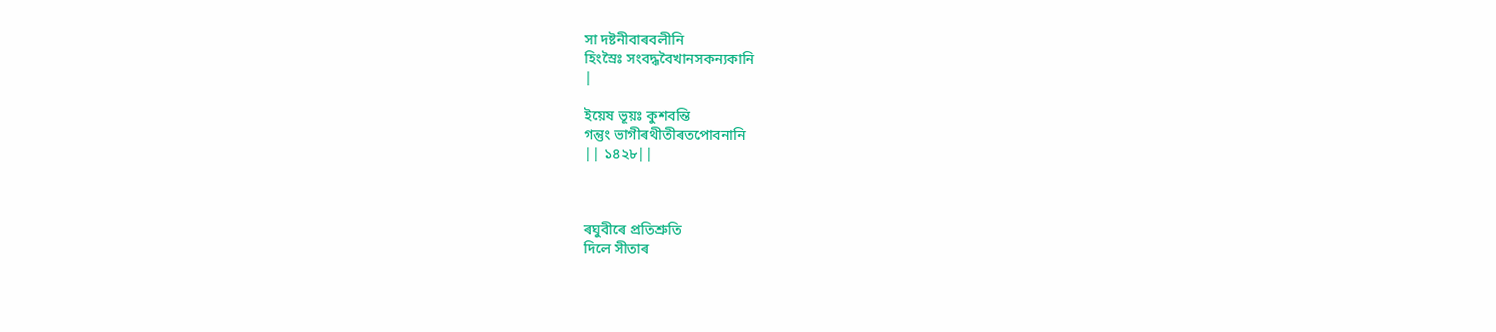সা দষ্টনীবাৰবলীনি
হিংস্রৈঃ সংবদ্ধবৈখানসকন্যকানি
|

ইয়েষ ভূয়ঃ কুশবন্তি
গন্তুং ভাগীৰথীতীৰতপোবনানি
|| ১৪২৮||



ৰঘুবীৰে প্ৰতিশ্ৰুতি
দিলে সীতাৰ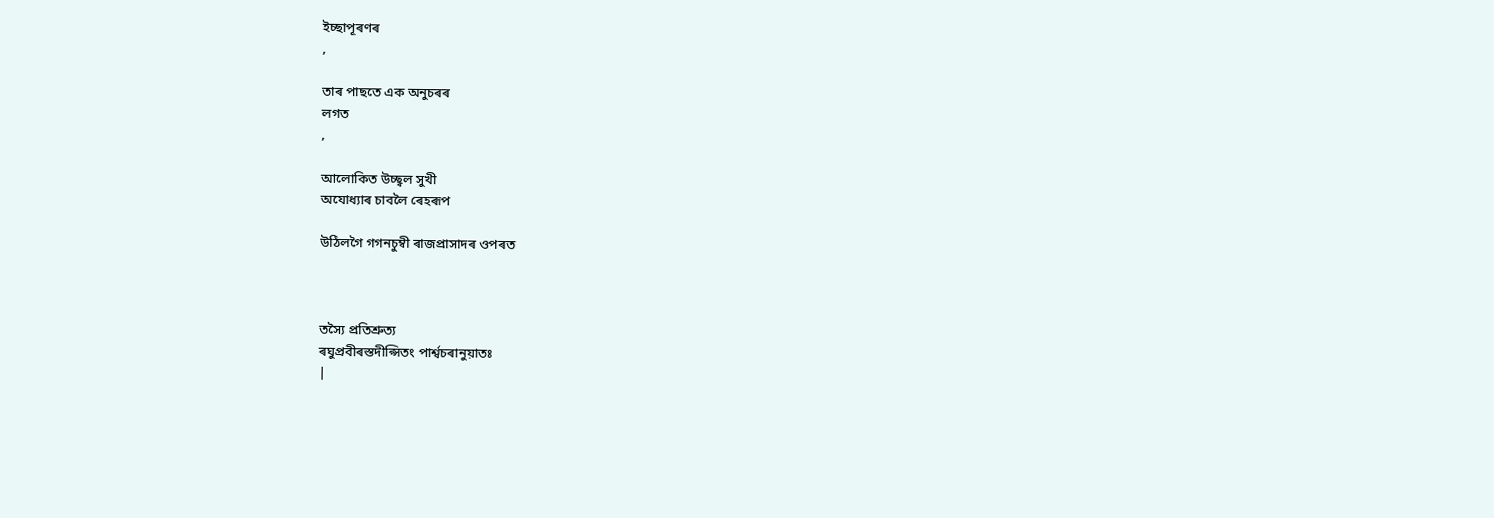ইচ্ছাপূৰণৰ
,

তাৰ পাছতে এক অনুচৰৰ
লগত
,

আলোকিত উচ্ছ্বল সুখী
অযোধ্যাৰ চাবলৈ ৰেহৰূপ

উঠিলগৈ গগনচুম্বী ৰাজপ্ৰাসাদৰ ওপৰত



তস্যৈ প্রতিশ্রুত্য
ৰঘুপ্রবীৰস্তদীপ্সিতং পার্শ্বচৰানুয়াতঃ
|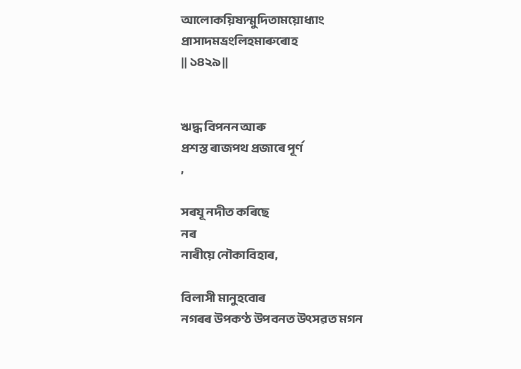আলোকয়িষ্যন্মুদিতাময়োধ্যাং
প্রাসাদমভ্রংলিহমাৰুৰোহ
|| ১৪২৯||


ঋদ্ধ বিপনন আৰু
প্ৰশস্ত ৰাজপথ প্ৰজাৰে পূৰ্ণ
,

সৰযূ নদীত কৰিছে
নৰ
নাৰীয়ে নৌকাবিহাৰ,

বিলাসী মানুহবোৰ
নগৰৰ উপকণ্ঠ উপবনত উৎসৱত মগন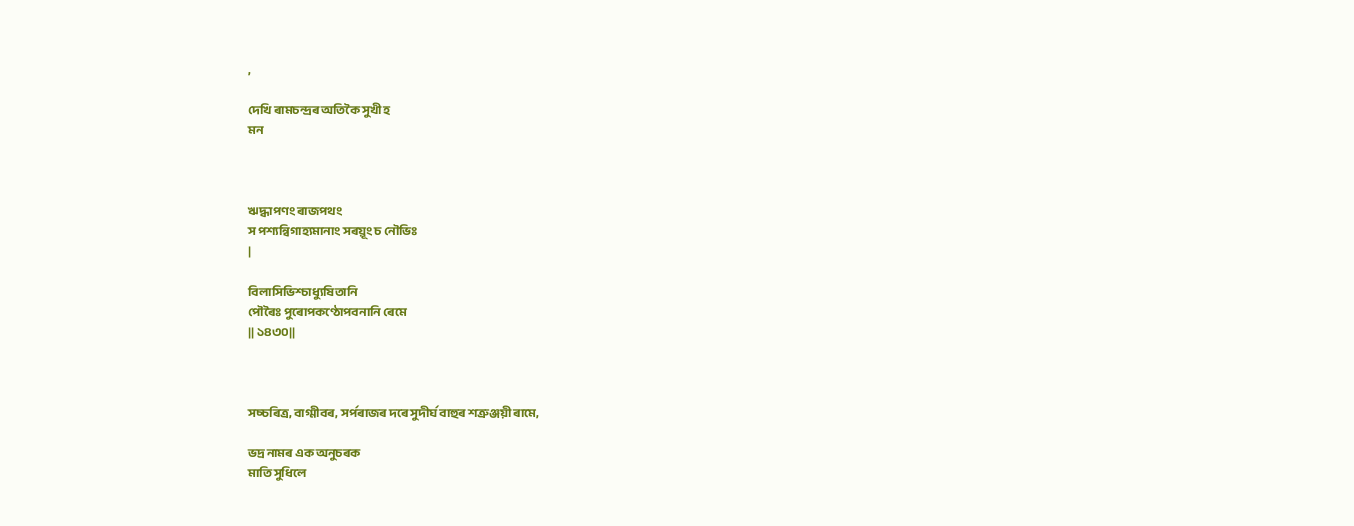,

দেখি ৰামচন্দ্ৰৰ অতিকৈ সুখী হ
মন



ঋদ্ধাপণং ৰাজপথং
স পশ্যন্বিগাহ্যমানাং সৰয়ূং চ নৌভিঃ
|

বিলাসিভিশ্চাধ্যুষিতানি
পৌৰৈঃ পুৰোপকণ্ঠোপবনানি ৰেমে
|| ১৪৩০||



সচ্চৰিত্ৰ, বাগ্মীবৰ, সৰ্পৰাজৰ দৰে সুদীৰ্ঘ বাহুৰ শত্ৰুঞ্জয়ী ৰামে,

ভদ্ৰ নামৰ এক অনুচৰক
মাতি সুধিলে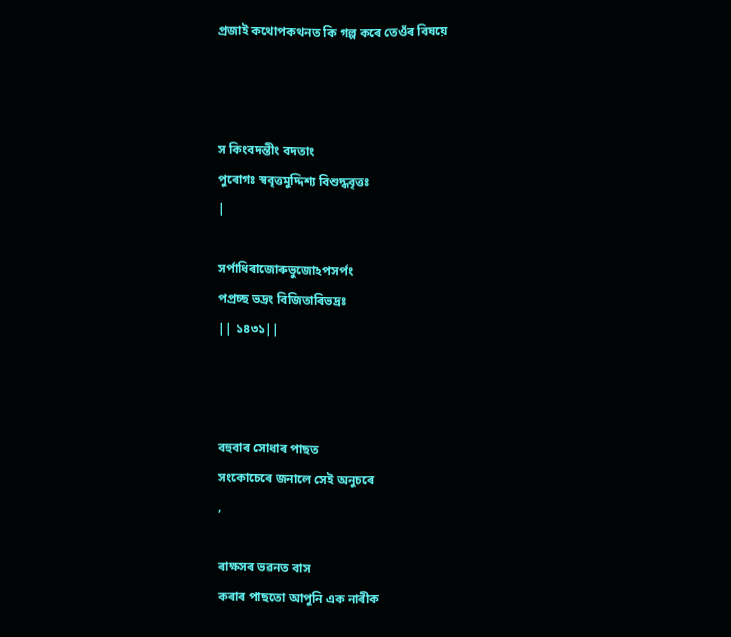প্ৰজাই কথোপকথনত কি গল্প কৰে তেওঁৰ বিষয়ে



স কিংবদন্তীং বদতাং
পুৰোগঃ স্ববৃত্তমুদ্দিশ্য বিশুদ্ধবৃত্তঃ
|

সর্পাধিৰাজোৰুভুজোঽপসর্পং
পপ্রচ্ছ ভদ্রং বিজিতাৰিভদ্রঃ
|| ১৪৩১||



বহুবাৰ সোধাৰ পাছত
সংকোচেৰে জনালে সেই অনুচৰে
,

ৰাক্ষসৰ ভৱনত বাস
কৰাৰ পাছতো আপুনি এক নাৰীক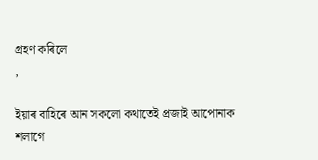গ্ৰহণ কৰিলে
,

ইয়াৰ বাহিৰে আন সকলো কথাতেই প্ৰজাই আপোনাক
শলাগে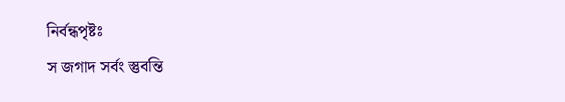নির্বন্ধপৃষ্টঃ
স জগাদ সর্বং স্তুবন্তি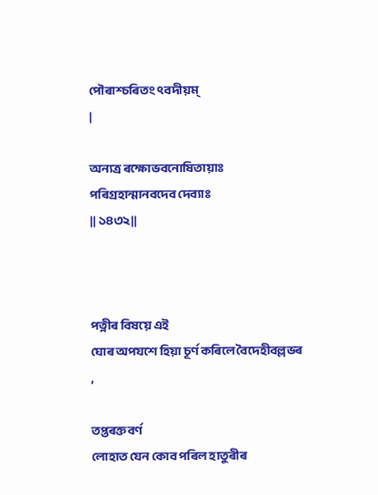পৌৰাশ্চৰিতং ৎবদীয়ম্
|

অন্যত্র ৰক্ষোভবনোষিতায়াঃ
পৰিগ্রহান্মানবদেব দেব্যাঃ
|| ১৪৩২||



পত্নীৰ বিষয়ে এই
ঘোৰ অপযশে হিয়া চূৰ্ণ কৰিলে বৈদেহীবল্লভৰ
,

তপ্তৰক্তবৰ্ণ
লোহাত যেন কোব পৰিল হাতুৰীৰ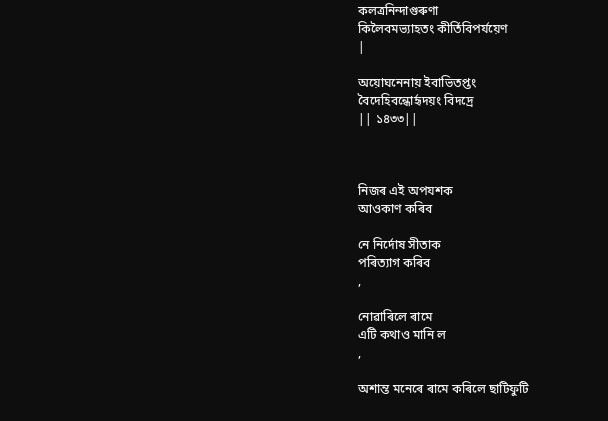কলত্রনিন্দাগুৰুণা
কিলৈবমভ্যাহতং কীর্তিবিপর্যয়েণ
|

অয়োঘনেনায় ইবাভিতপ্তং
বৈদেহিবন্ধোর্হৃদয়ং বিদদ্রে
|| ১৪৩৩||



নিজৰ এই অপযশক
আওকাণ কৰিব

নে নিৰ্দোষ সীতাক
পৰিত্যাগ কৰিব
,

নোৱাৰিলে ৰামে
এটি কথাও মানি ল
,

অশান্ত মনেৰে ৰামে কৰিলে ছাটিফুটি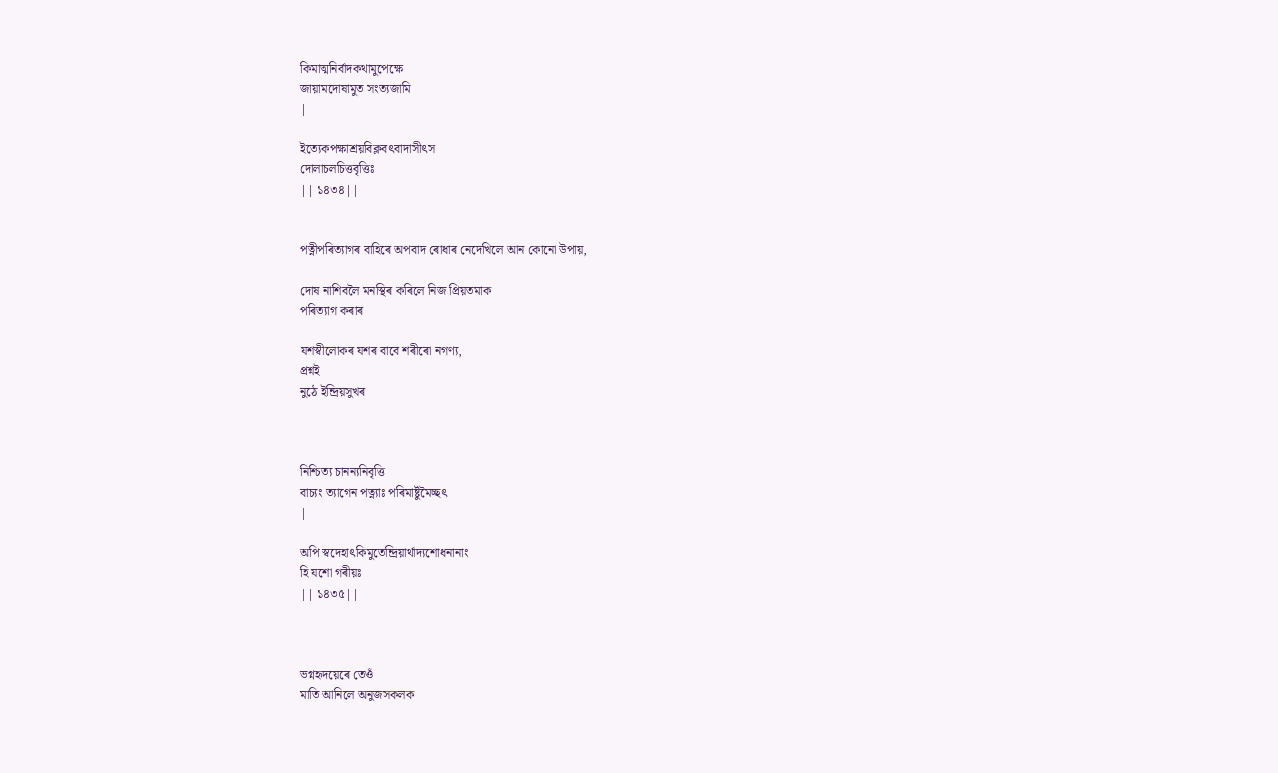কিমাত্মনির্বাদকথামুপেক্ষে
জায়ামদোষামুত সংত্যজামি
|

ইত্যেকপক্ষাশ্রয়বিক্লবৎবাদাসীৎস
দোলাচলচিত্তবৃত্তিঃ
|| ১৪৩৪||


পত্নীপৰিত্যাগৰ বাহিৰে অপবাদ ৰোধাৰ নেদেখিলে আন কোনো উপায়,

দোষ নাশিবলৈ মনস্থিৰ কৰিলে নিজ প্ৰিয়তমাক
পৰিত্যাগ কৰাৰ

যশস্বীলোকৰ যশৰ বাবে শৰীৰো নগণ্য,
প্ৰশ্নই
নুঠে ইন্দ্ৰিয়সুখৰ



নিশ্চিত্য চানন্যনিবৃত্তি
বাচ্যং ত্যাগেন পত্ন্যাঃ পৰিমার্ষ্টুমৈচ্ছৎ
|

অপি স্বদেহাৎকিমুতেন্দ্রিয়ার্থাদ্যশোধনানাং
হি যশো গৰীয়ঃ
|| ১৪৩৫||



ভগ্নহৃদয়েৰে তেওঁ
মাতি আনিলে অনুজসকলক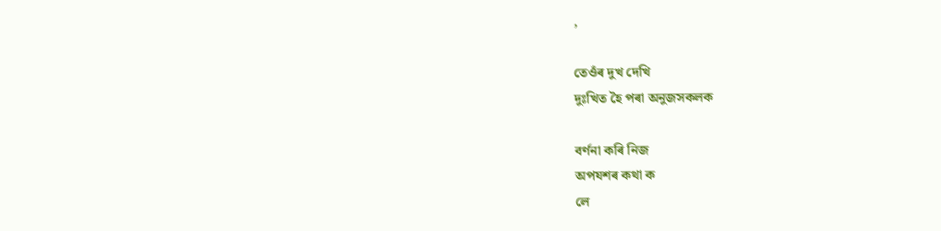,

তেওঁৰ দুখ দেখি
দুঃখিত হৈ পৰা অনুজসকলক

বৰ্ণনা কৰি নিজ
অপযশৰ কথা ক
লে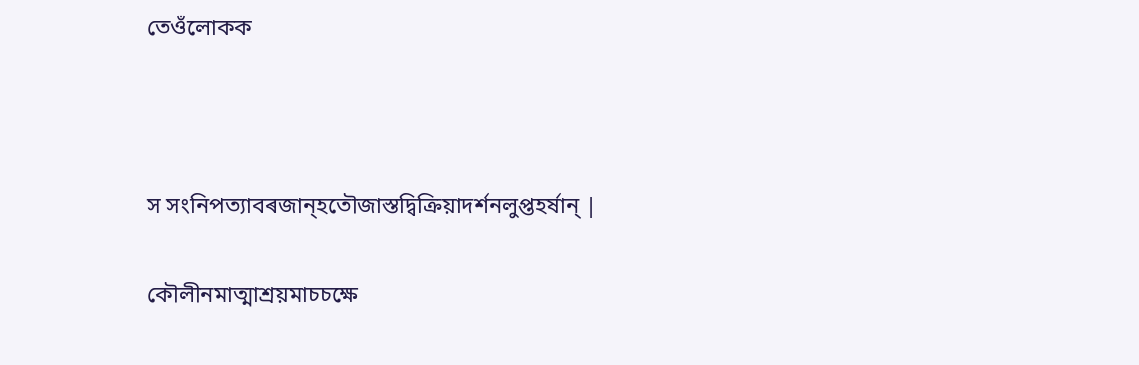তেওঁলোকক



স সংনিপত্যাবৰজান্হতৌজাস্তদ্বিক্রিয়াদর্শনলুপ্তহর্ষান্ |

কৌলীনমাত্মাশ্রয়মাচচক্ষে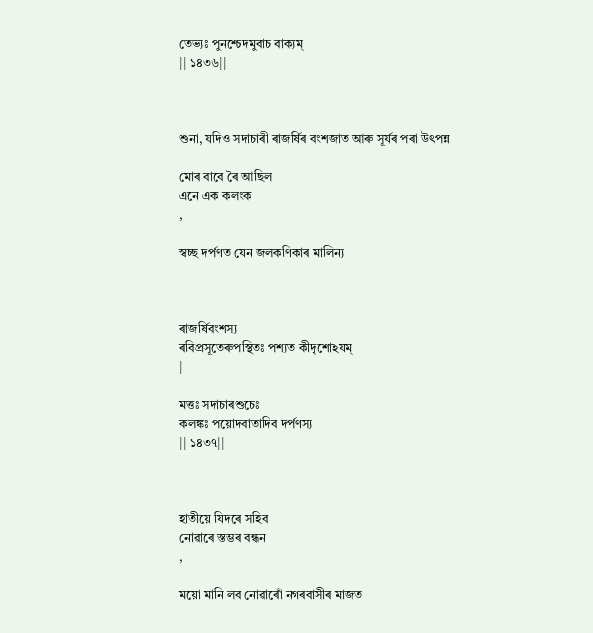তেভ্যঃ পুনশ্চেদমুবাচ বাক্যম্
|| ১৪৩৬||



শুনা, যদিও সদাচাৰী ৰাজৰ্ষিৰ বংশজাত আৰু সূৰ্যৰ পৰা উৎপন্ন

মোৰ বাবে ৰৈ আছিল
এনে এক কলংক
,

স্বচ্ছ দৰ্পণত যেন জলকণিকাৰ মালিন্য



ৰাজর্ষিবংশস্য
ৰবিপ্রসূতেৰুপস্থিতঃ পশ্যত কীদৃশোঽযম্
|

মত্তঃ সদাচাৰশুচেঃ
কলঙ্কঃ পয়োদবাতাদিব দর্পণস্য
|| ১৪৩৭||



হাতীয়ে যিদৰে সহিব
নোৱাৰে স্তম্ভৰ বন্ধন
,

ময়ো মানি লব নোৱাৰোঁ নগৰবাসীৰ মাজত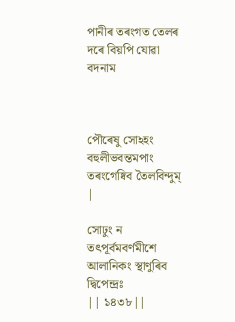পানীৰ তৰংগত তেলৰ দৰে বিয়পি যোৱা বদনাম



পৌৰেষু সোঽহং বহুলীভবন্তমপাং
তৰংগেষ্বিব তৈলবিন্দুম্
|

সোঢুং ন তৎপূর্বমবর্ণমীশে
আলানিকং স্থাণুৰিব দ্বিপেন্দ্রঃ
|| ১৪৩৮||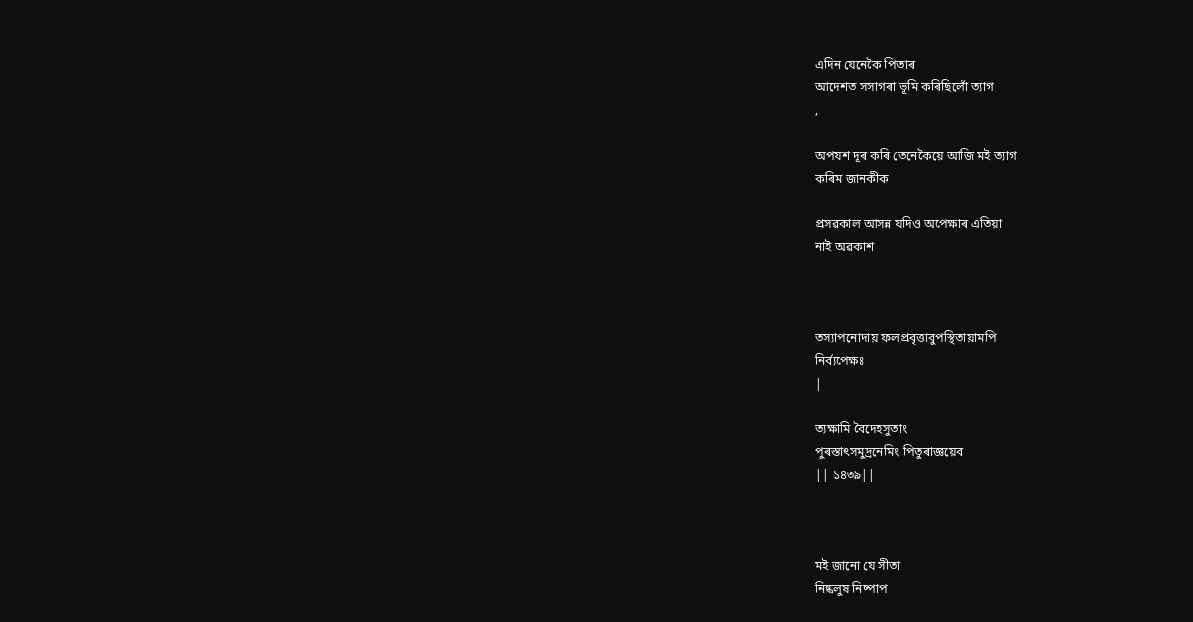এদিন যেনেকৈ পিতাৰ
আদেশত সসাগৰা ভূমি কৰিছিলোঁ ত্যাগ
,

অপযশ দূৰ কৰি তেনেকৈয়ে আজি মই ত্যাগ
কৰিম জানকীক

প্ৰসৱকাল আসন্ন যদিও অপেক্ষাৰ এতিয়া
নাই অৱকাশ



তস্যাপনোদায় ফলপ্রবৃত্তাবুপস্থিতায়ামপি
নির্ব্যপেক্ষঃ
|

ত্যক্ষামি বৈদেহসুতাং
পুৰস্তাৎসমুদ্রনেমিং পিতুৰাজ্ঞয়েব
|| ১৪৩৯||



মই জানো যে সীতা
নিষ্কলুষ নিষ্পাপ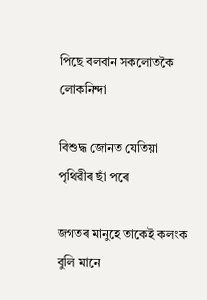পিছে বলবান সকলোতকৈ লোকনিন্দা

বিশুদ্ধ জোনত যেতিয়া
পৃথিৱীৰ ছাঁ পৰে

জগতৰ মানুহে তাকেই কলংক বুলি মানে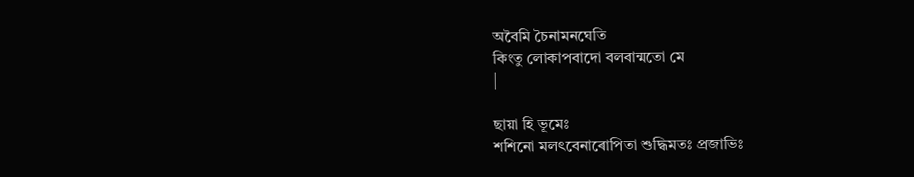অবৈমি চৈনামনঘেতি
কিংতু লোকাপবাদো বলবান্মতো মে
|

ছায়া হি ভূমেঃ
শশিনো মলৎবেনাৰোপিতা শুদ্ধিমতঃ প্রজাভিঃ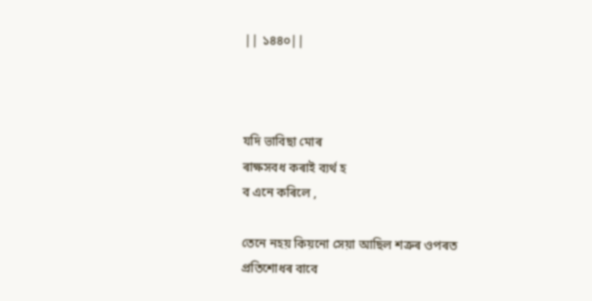|| ১৪৪০||



যদি ভাবিছা মোৰ
ৰাক্ষসবধ কৰাই ব্যৰ্থ হ
ব এনে কৰিলে ,

তেনে নহয় কিয়নো সেয়া আছিল শত্ৰুৰ ওপৰত
প্ৰতিশোধৰ বাবে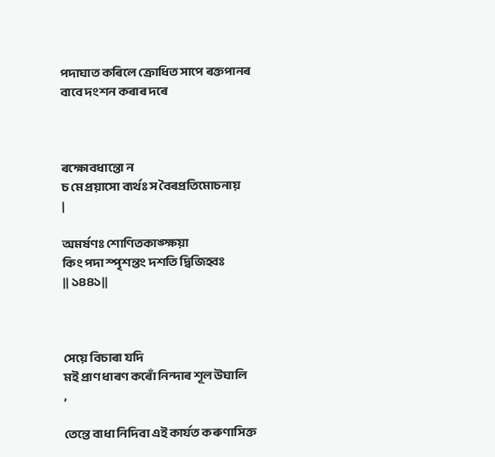পদাঘাত কৰিলে ক্ৰোধিত সাপে ৰক্তপানৰ
বাবে দংশন কৰাৰ দৰে



ৰক্ষোবধান্তো ন
চ মে প্রয়াসো ব্যর্থঃ স বৈৰপ্রতিমোচনায়
|

অমর্ষণঃ শোণিতকাঙ্ক্ষয়া
কিং পদা স্পৃশন্তং দশতি দ্বিজিহ্বঃ
|| ১৪৪১||



সেয়ে বিচাৰা যদি
মই প্ৰাণ ধাৰণ কৰোঁ নিন্দাৰ শূল উঘালি
,

তেন্তে বাধা নিদিবা এই কাৰ্যত কৰুণাসিক্ত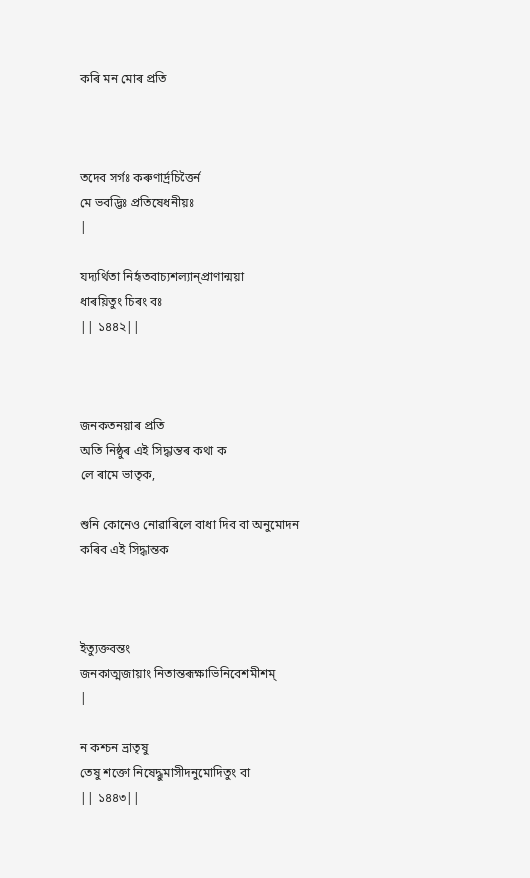কৰি মন মোৰ প্ৰতি



তদেব সর্গঃ কৰুণার্দ্রচিত্তৈর্ন
মে ভবদ্ভিঃ প্রতিষেধনীয়ঃ
|

যদ্যর্থিতা নির্হৃতবাচ্যশল্যান্প্রাণান্ময়া
ধাৰয়িতুং চিৰং বঃ
|| ১৪৪২||



জনকতনয়াৰ প্ৰতি
অতি নিষ্ঠুৰ এই সিদ্ধান্তৰ কথা ক
লে ৰামে ভাতৃক,

শুনি কোনেও নোৱাৰিলে বাধা দিব বা অনুমোদন
কৰিব এই সিদ্ধান্তক



ইত্যুক্তবন্তং
জনকাত্মজায়াং নিতান্তৰূক্ষাভিনিবেশমীশম্
|

ন কশ্চন ভ্রাতৃষু
তেষু শক্তো নিষেদ্ধুমাসীদনুমোদিতুং বা
|| ১৪৪৩||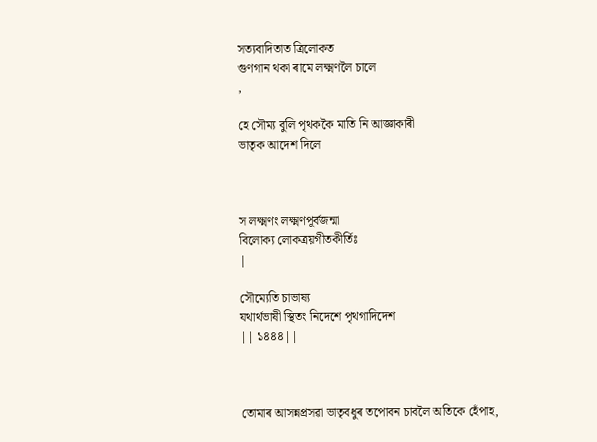সত্যবাদিতাত ত্ৰিলোকত
গুণগান থকা ৰামে লক্ষ্মণলৈ চালে
,

হে সৌম্য বুলি পৃথককৈ মাতি নি আজ্ঞাকাৰী
ভাতৃক আদেশ দিলে



স লক্ষ্মণং লক্ষ্মণপূর্বজন্মা
বিলোক্য লোকত্রয়গীতকীর্তিঃ
|

সৌম্যেতি চাভাষ্য
যথার্থভাষী স্থিতং নিদেশে পৃথগাদিদেশ
|| ১৪৪৪||



তোমাৰ আসন্নপ্ৰসৱা ভাতৃবধুৰ তপোবন চাবলৈ অতিকে হেঁপাহ,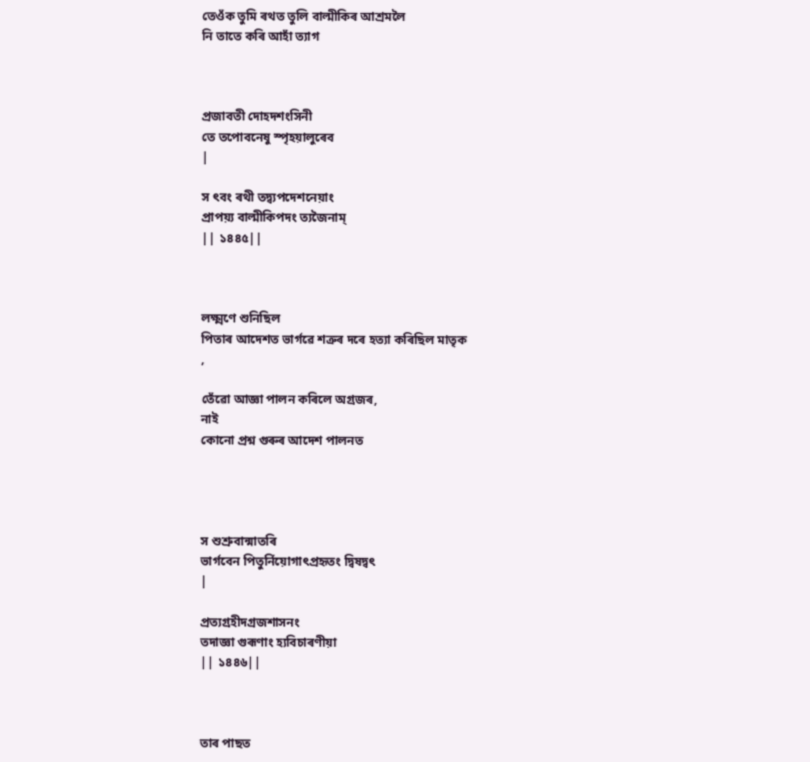তেওঁক তুমি ৰথত তুলি বাল্মীকিৰ আশ্ৰমলৈ
নি তাতে কৰি আহাঁ ত্যাগ



প্রজাবতী দোহদশংসিনী
তে তপোবনেষু স্পৃহয়ালুৰেব
|

স ৎবং ৰথী তদ্ব্যপদেশনেয়াং
প্রাপয়্য বাল্মীকিপদং ত্যজৈনাম্
|| ১৪৪৫||



লক্ষ্মণে শুনিছিল
পিতাৰ আদেশত ভাৰ্গৱে শত্ৰুৰ দৰে হত্যা কৰিছিল মাতৃক
,

তেঁৱো আজ্ঞা পালন কৰিলে অগ্ৰজৰ,
নাই
কোনো প্ৰশ্ন গুৰুৰ আদেশ পালনত




স শুশ্রুবান্মাতৰি
ভার্গবেন পিতুর্নিয়োগাৎপ্রহৃতং দ্বিষদ্বৎ
|

প্রত্যগ্রহীদগ্রজশাসনং
তদাজ্ঞা গুৰূণাং হ্যবিচাৰণীয়া
|| ১৪৪৬||



তাৰ পাছত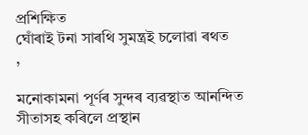প্ৰশিক্ষিত
ঘোঁৰাই টনা সাৰথি সুমন্ত্ৰই চলোৱা ৰথত
,

মনোকামনা পূৰ্ণৰ সুন্দৰ ব্যৱস্থাত আনন্দিত
সীতাসহ কৰিলে প্ৰস্থান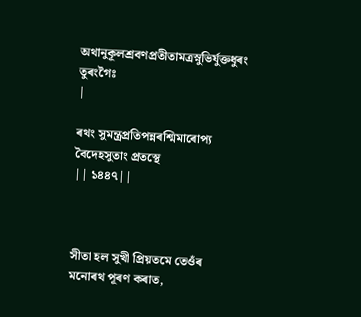অথানুকূলশ্রবণপ্রতীতামত্রস্নুভির্যুক্তধুৰং
তুৰংগৈঃ
|

ৰথং সুমন্ত্রপ্রতিপন্নৰশ্মিমাৰোপ্য
বৈদেহসুতাং প্রতস্থে
|| ১৪৪৭||



সীতা হল সুখী প্ৰিয়তমে তেওঁৰ মনোৰথ পূৰণ কৰাত,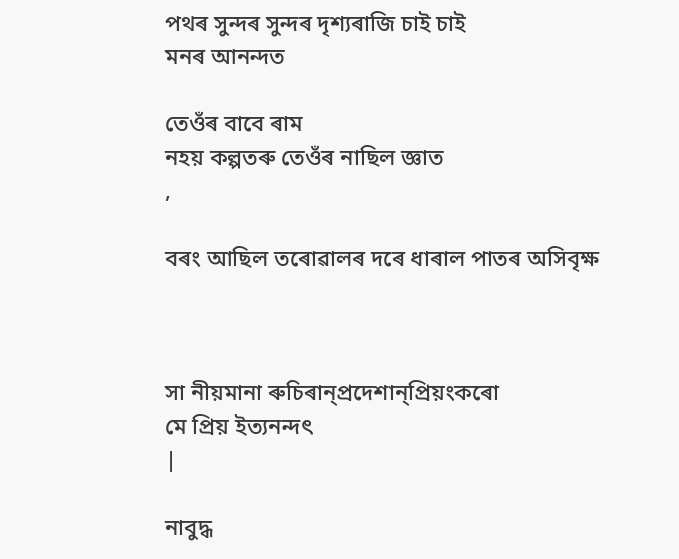পথৰ সুন্দৰ সুন্দৰ দৃশ্যৰাজি চাই চাই
মনৰ আনন্দত

তেওঁৰ বাবে ৰাম
নহয় কল্পতৰু তেওঁৰ নাছিল জ্ঞাত
,

বৰং আছিল তৰোৱালৰ দৰে ধাৰাল পাতৰ অসিবৃক্ষ



সা নীয়মানা ৰুচিৰান্প্রদেশান্প্রিয়ংকৰো
মে প্রিয় ইত্যনন্দৎ
|

নাবুদ্ধ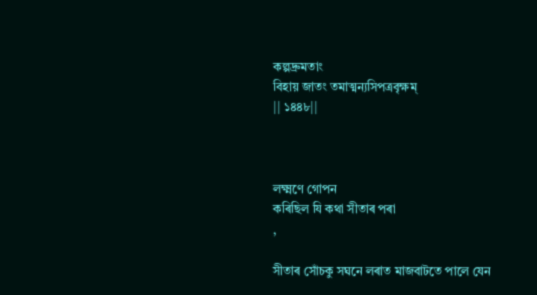কল্পদ্রুমতাং
বিহায় জাতং তমাত্মন্যসিপত্রবৃক্ষম্
|| ১৪৪৮||



লক্ষ্মণে গোপন
কৰিছিল যি কথা সীতাৰ পৰা
,

সীতাৰ সোঁচকু সঘনে লৰাত মাজবাটতে পালে যেন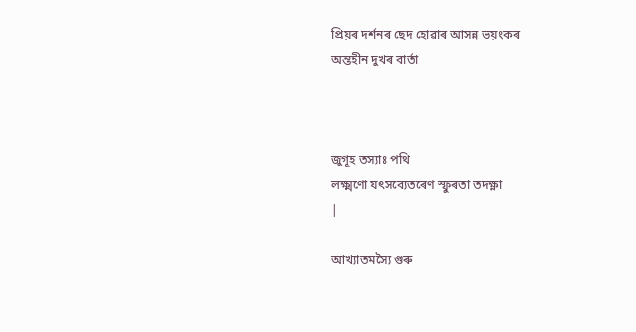প্ৰিয়ৰ দৰ্শনৰ ছেদ হোৱাৰ আসন্ন ভয়ংকৰ
অন্তহীন দুখৰ বাৰ্তা



জুগূহ তস্যাঃ পথি
লক্ষ্মণো যৎসব্যেতৰেণ স্ফুৰতা তদক্ষ্ণা
|

আখ্যাতমস্যৈ গুৰু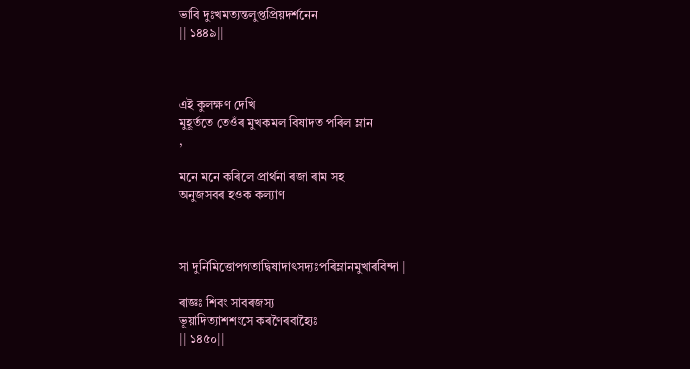ভাবি দুঃখমত্যন্তলুপ্তপ্রিয়দর্শনেন
|| ১৪৪৯||



এই কুলক্ষণ দেখি
মুহূৰ্ততে তেওঁৰ মুখকমল বিষাদত পৰিল ম্লান
,

মনে মনে কৰিলে প্ৰাৰ্থনা ৰজা ৰাম সহ
অনুজসবৰ হওক কল্যাণ



সা দুর্নিমিত্তোপগতাদ্বিষাদাৎসদ্যঃপৰিম্লানমুখাৰবিন্দা |

ৰাজ্ঞঃ শিবং সাবৰজস্য
ভূয়াদিত্যাশশংসে কৰণৈৰবাহ্যৈঃ
|| ১৪৫০||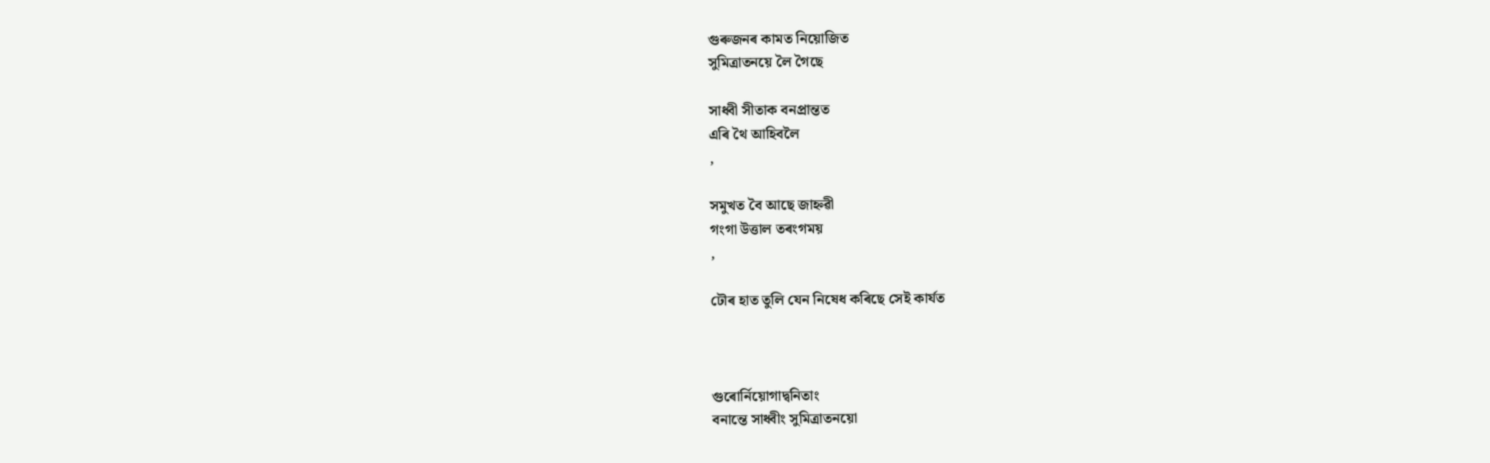গুৰুজনৰ কামত নিয়োজিত
সুমিত্ৰাতনয়ে লৈ গৈছে

সাধ্বী সীতাক বনপ্ৰান্তত
এৰি থৈ আহিবলৈ
,

সমুখত বৈ আছে জাহ্নৱী
গংগা উত্তাল তৰংগময়
,

ঢৌৰ হাত তুলি যেন নিষেধ কৰিছে সেই কাৰ্যত



গুৰোর্নিয়োগাদ্বনিতাং
বনান্তে সাধ্বীং সুমিত্রাতনয়ো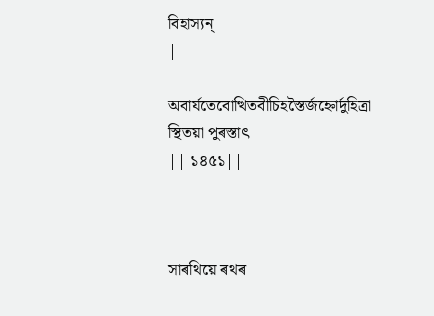বিহাস্যন্
|

অবার্যতেবোত্থিতবীচিহস্তৈর্জহ্নোর্দুহিত্রা
স্থিতয়া পুৰস্তাৎ
|| ১৪৫১||



সাৰথিয়ে ৰথৰ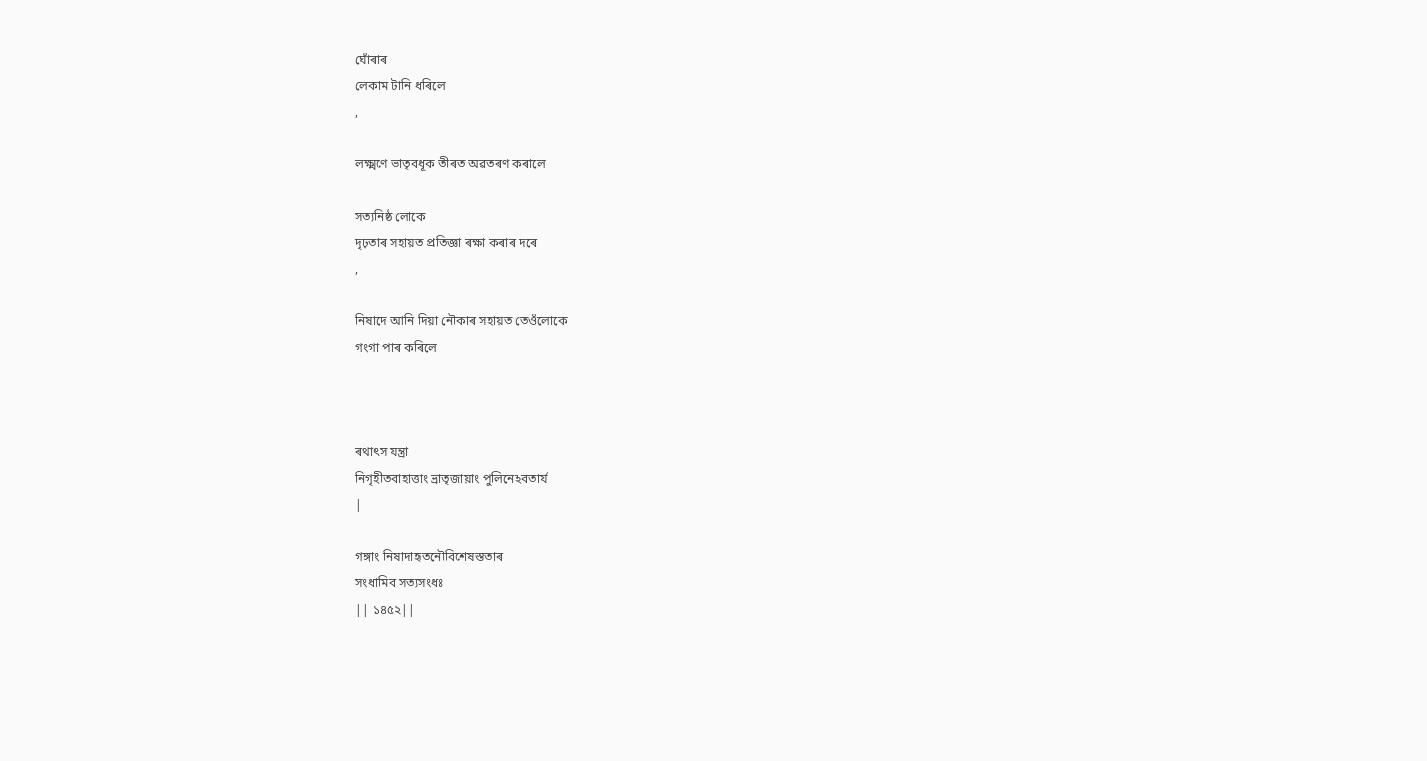ঘোঁৰাৰ
লেকাম টানি ধৰিলে
,

লক্ষ্মণে ভাতৃবধূক তীৰত অৱতৰণ কৰালে

সত্যনিষ্ঠ লোকে
দৃঢ়তাৰ সহায়ত প্ৰতিজ্ঞা ৰক্ষা কৰাৰ দৰে
,

নিষাদে আনি দিয়া নৌকাৰ সহায়ত তেওঁলোকে
গংগা পাৰ কৰিলে



ৰথাৎস যন্ত্রা
নিগৃহীতবাহাত্তাং ভ্রাতৃজায়াং পুলিনেঽবতার্য
|

গঙ্গাং নিষাদাহৃতনৌবিশেষস্ততাৰ
সংধামিব সত্যসংধঃ
|| ১৪৫২||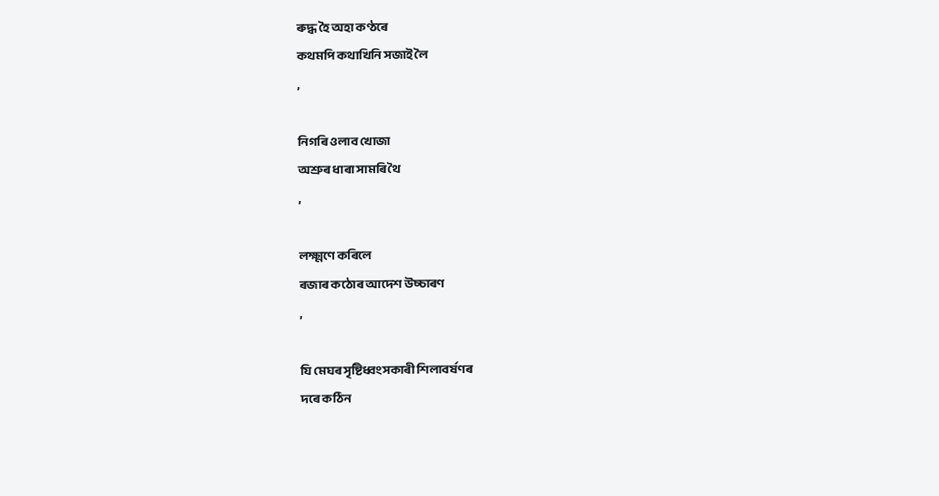ৰুদ্ধ হৈ অহা কণ্ঠৰে
কথমপি কথাখিনি সজাই লৈ
,

নিগৰি ওলাব খোজা
অশ্ৰুৰ ধাৰা সামৰি থৈ
,

লক্ষ্মণে কৰিলে
ৰজাৰ কঠোৰ আদেশ উচ্চাৰণ
,

যি মেঘৰ সৃষ্টিধ্বংসকাৰী শিলাবৰ্ষণৰ
দৰে কঠিন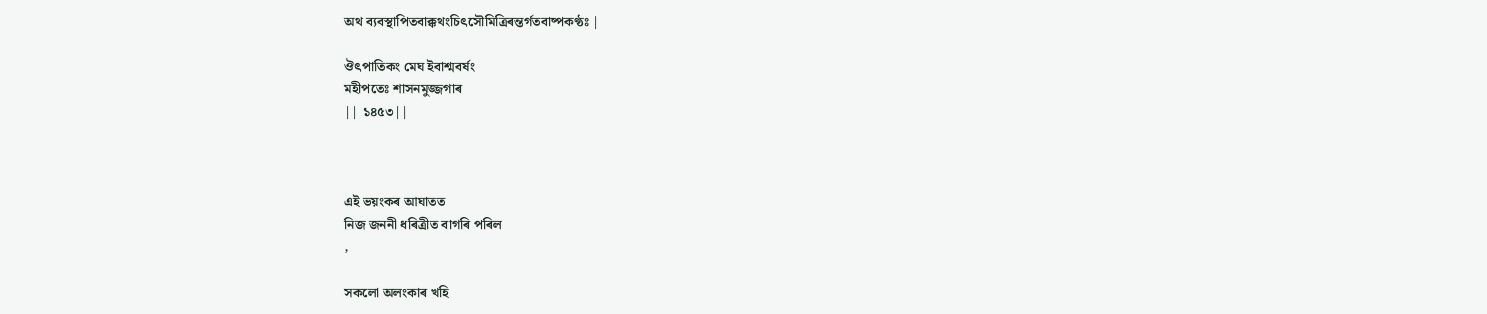অথ ব্যবস্থাপিতবাক্কথংচিৎসৌমিত্রিৰন্তর্গতবাষ্পকণ্ঠঃ |

ঔৎপাতিকং মেঘ ইবাশ্মবর্ষং
মহীপতেঃ শাসনমুজ্জগাৰ
|| ১৪৫৩||



এই ভয়ংকৰ আঘাতত
নিজ জননী ধৰিত্ৰীত বাগৰি পৰিল
,

সকলো অলংকাৰ খহি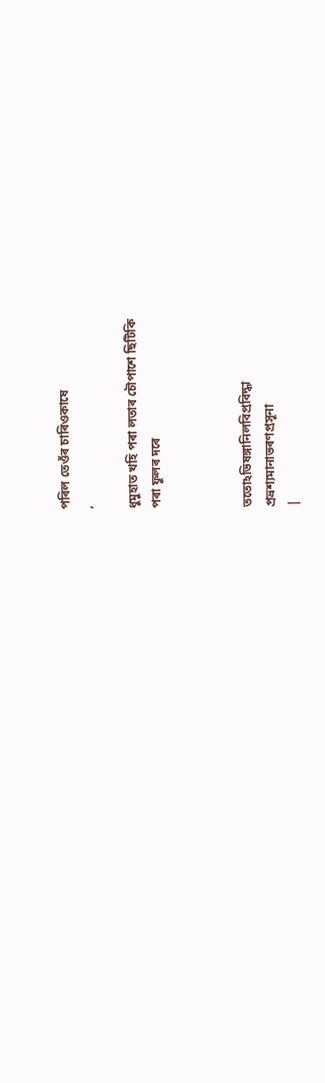পৰিল তেওঁৰ চাৰিওকাষে
,

ধুমুহাত খহি পৰা লতাৰ চৌপাশে ছিটিকি
পৰা ফুলৰ দৰে



ততোঽভিষঙ্গানিলবিপ্রবিদ্ধা
প্রভ্রশ্যমানাভৰণপ্রসূনা
|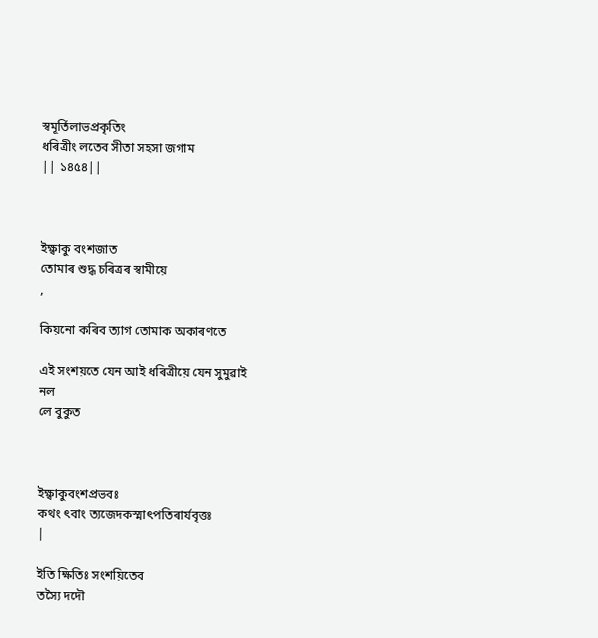স্বমূর্তিলাভপ্রকৃতিং
ধৰিত্রীং লতেব সীতা সহসা জগাম
|| ১৪৫৪||



ইক্ষ্বাকু বংশজাত
তোমাৰ শুদ্ধ চৰিত্ৰৰ স্বামীয়ে
,

কিয়নো কৰিব ত্যাগ তোমাক অকাৰণতে

এই সংশয়তে যেন আই ধৰিত্ৰীয়ে যেন সুমুৱাই
নল
লে বুকুত



ইক্ষ্বাকুবংশপ্রভবঃ
কথং ৎবাং ত্যজেদকস্মাৎপতিৰার্যবৃত্তঃ
|

ইতি ক্ষিতিঃ সংশয়িতেব
তস্যৈ দদৌ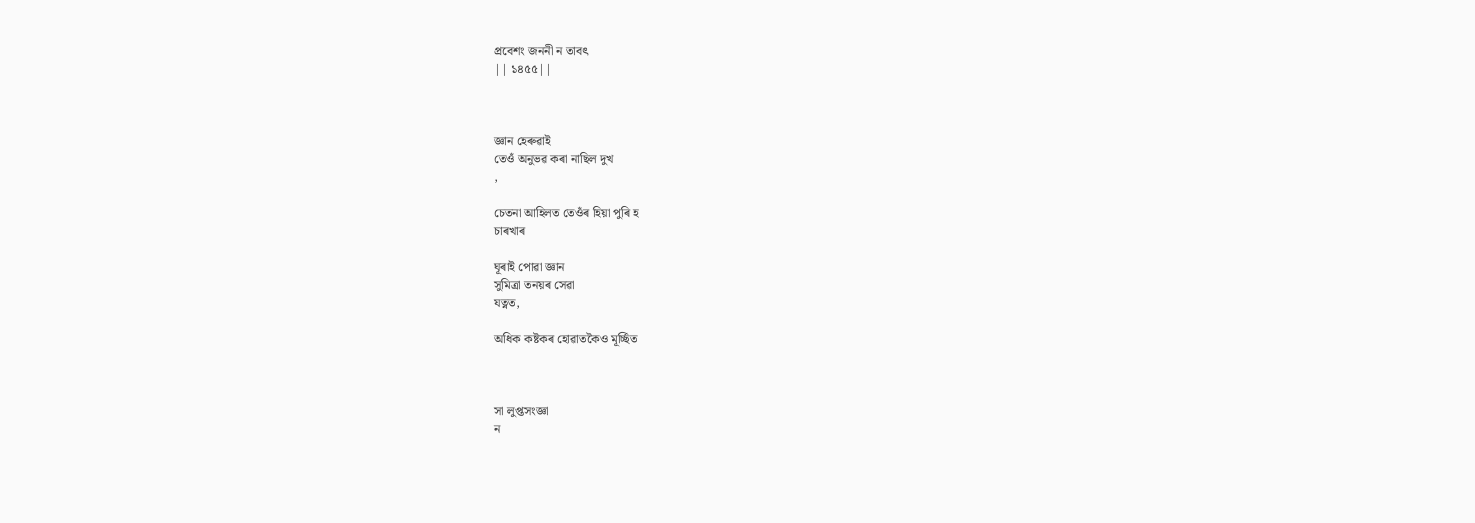প্রবেশং জননী ন তাবৎ
|| ১৪৫৫||



জ্ঞান হেৰুৱাই
তেওঁ অনুভৱ কৰা নাছিল দুখ
,

চেতনা আহিলত তেওঁৰ হিয়া পুৰি হ
চাৰখাৰ

ঘূৰাই পোৱা জ্ঞান
সুমিত্ৰা তনয়ৰ সেৱা
যত্নত,

অধিক কষ্টকৰ হোৱাতকৈও মূৰ্চ্ছিত



সা লুপ্তসংজ্ঞা
ন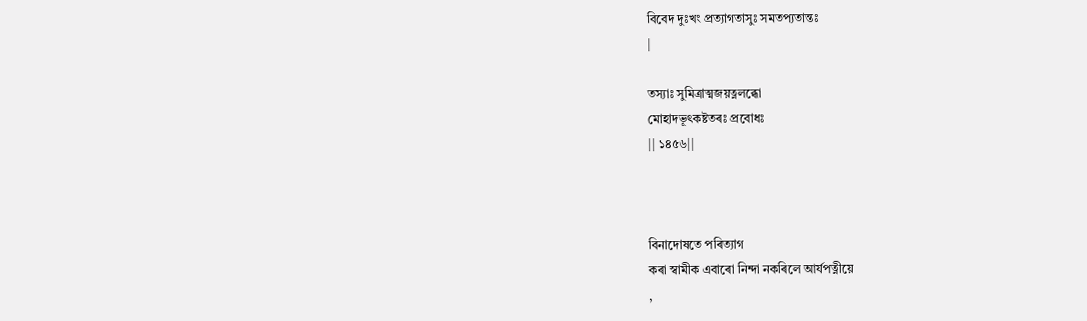বিবেদ দুঃখং প্রত্যাগতাসুঃ সমতপ্যতান্তঃ
|

তস্যাঃ সুমিত্রাত্মজয়ত্নলব্ধো
মোহাদভূৎকষ্টতৰঃ প্রবোধঃ
|| ১৪৫৬||



বিনাদোষতে পৰিত্যাগ
কৰা স্বামীক এবাৰো নিন্দা নকৰিলে আৰ্যপত্নীয়ে
,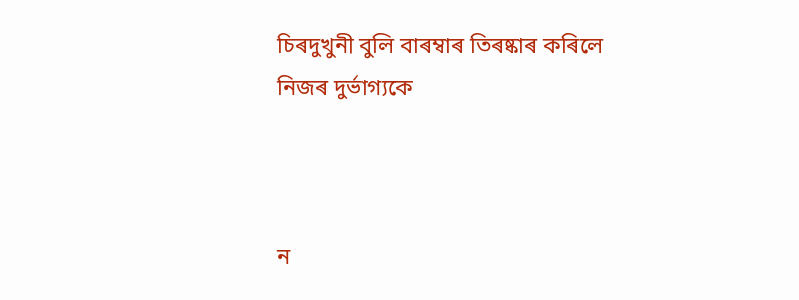চিৰদুখুনী বুলি বাৰম্বাৰ তিৰষ্কাৰ কৰিলে
নিজৰ দুৰ্ভাগ্যকে



ন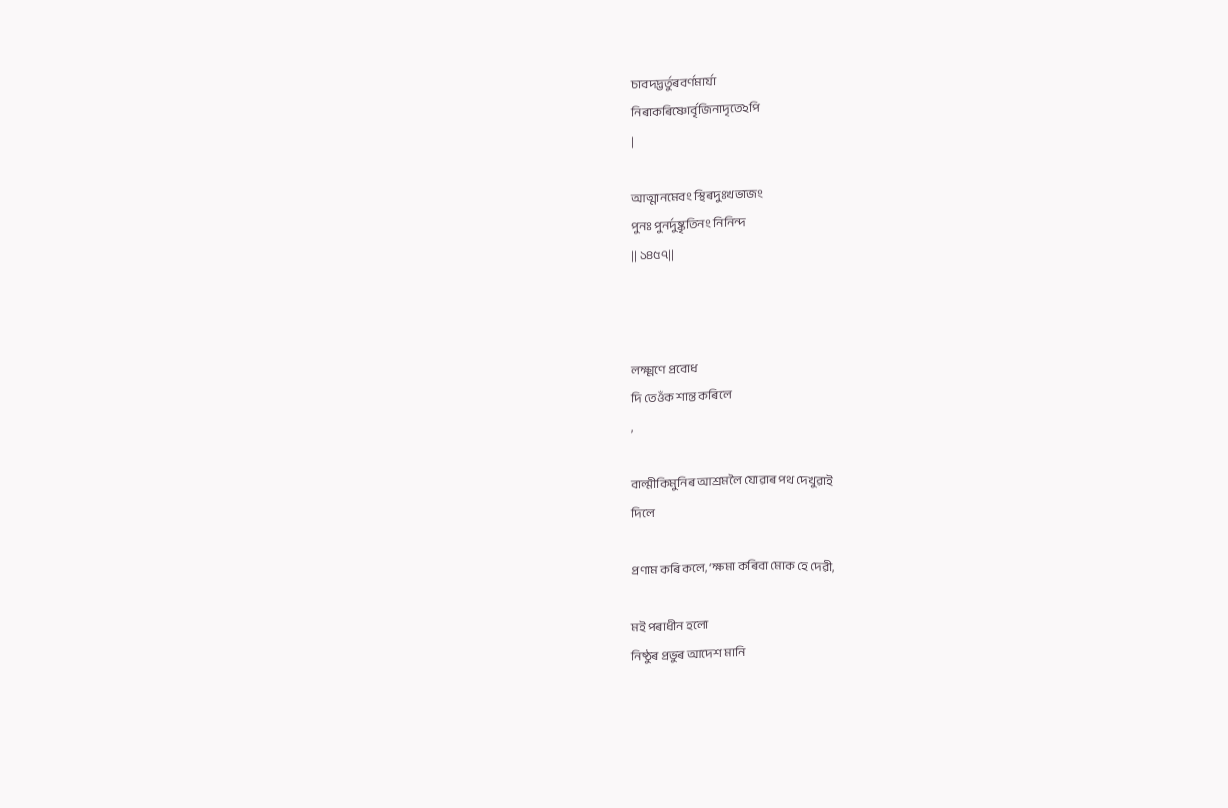চাবদদ্ভর্তুৰবর্ণমার্যা
নিৰাকৰিষ্ণোর্বৃজিনাদৃতেঽপি
|

আত্মানমেবং স্থিৰদুঃখভাজং
পুনঃ পুনর্দুষ্কৃতিনং নিনিন্দ
|| ১৪৫৭||



লক্ষ্মণে প্ৰবোধ
দি তেওঁক শান্ত কৰিলে
,

বাল্মীকিমুনিৰ আশ্ৰমলৈ যোৱাৰ পথ দেখুৱাই
দিলে

প্ৰণাম কৰি কলে, ‘ক্ষমা কৰিবা মোক হে দেৱী,

মই পৰাধীন হলো
নিষ্ঠুৰ প্ৰভুৰ আদেশ মানি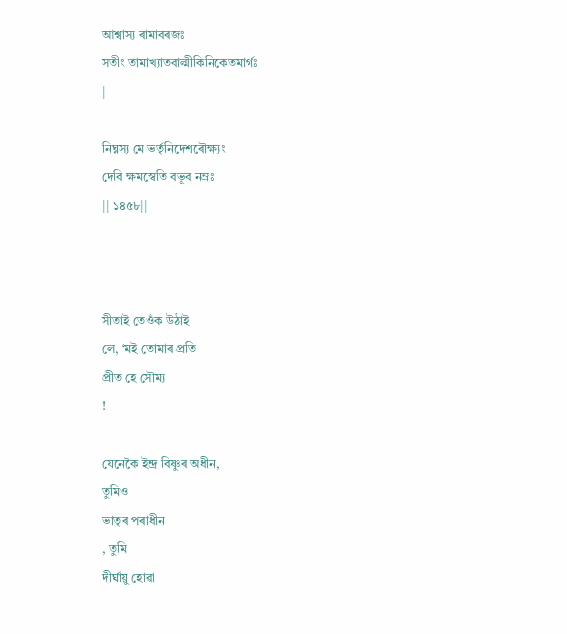আশ্বাস্য ৰামাবৰজঃ
সতীং তামাখ্যাতবাল্মীকিনিকেতমার্গঃ
|

নিঘ্নস্য মে ভর্তৃনিদেশৰৌক্ষ্যং
দেবি ক্ষমস্বেতি বভূব নম্রঃ
|| ১৪৫৮||



সীতাই তেওঁক উঠাই
লে, ‘মই তোমাৰ প্ৰতি
প্ৰীত হে সৌম্য
!

যেনেকৈ ইন্দ্ৰ বিষ্ণুৰ অধীন,
তুমিও
ভাতৃৰ পৰাধীন
, তুমি
দীৰ্ঘায়ু হোৱা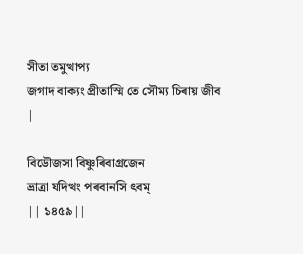সীতা তমুত্থাপ্য
জগাদ বাক্যং প্রীতাস্মি তে সৌম্য চিৰায় জীব
|

বিডৌজসা বিষ্ণুৰিবাগ্রজেন
ভ্রাত্রা যদিত্থং পৰবানসি ৎবম্
|| ১৪৫৯||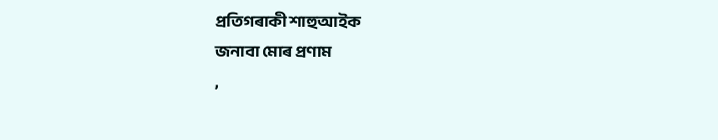প্ৰতিগৰাকী শাহুআইক
জনাবা মোৰ প্ৰণাম
,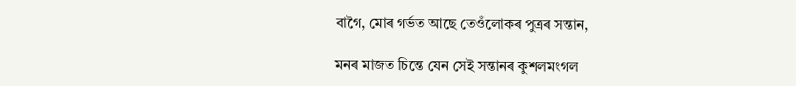বাগৈ, মোৰ গৰ্ভত আছে তেওঁলোকৰ পুত্ৰৰ সন্তান,

মনৰ মাজত চিন্তে যেন সেই সন্তানৰ কুশলমংগল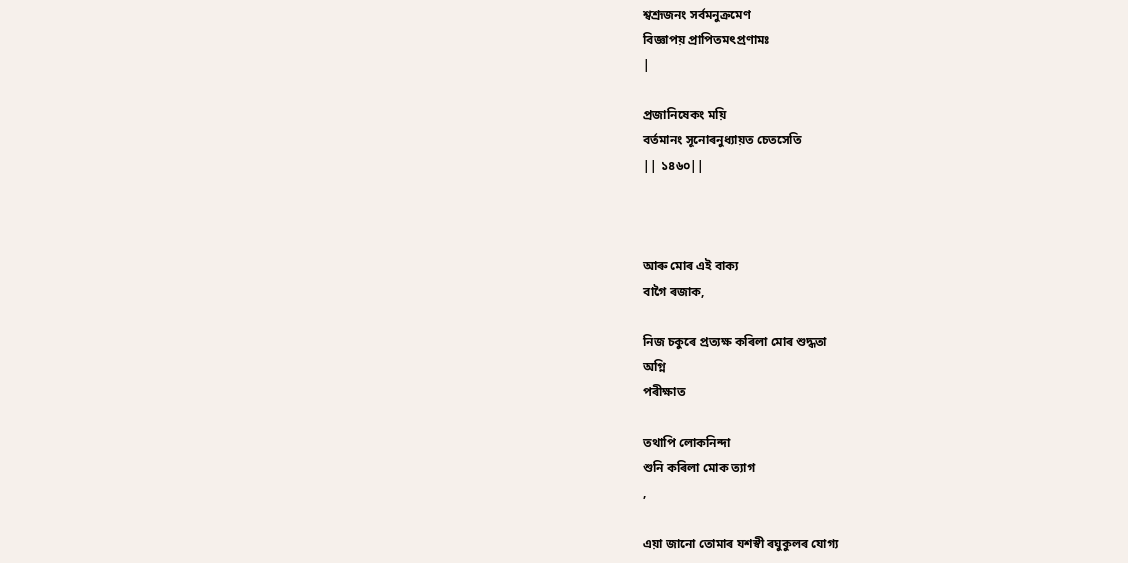শ্বশ্রূজনং সর্বমনুক্রমেণ
বিজ্ঞাপয় প্রাপিতমৎপ্রণামঃ
|

প্রজানিষেকং ময়ি
বর্তমানং সূনোৰনুধ্যায়ত চেতসেতি
|| ১৪৬০||



আৰু মোৰ এই বাক্য
বাগৈ ৰজাক,

নিজ চকুৰে প্ৰত্যক্ষ কৰিলা মোৰ শুদ্ধতা
অগ্নি
পৰীক্ষাত

তথাপি লোকনিন্দা
শুনি কৰিলা মোক ত্যাগ
,

এয়া জানো তোমাৰ যশস্বী ৰঘুকুলৰ যোগ্য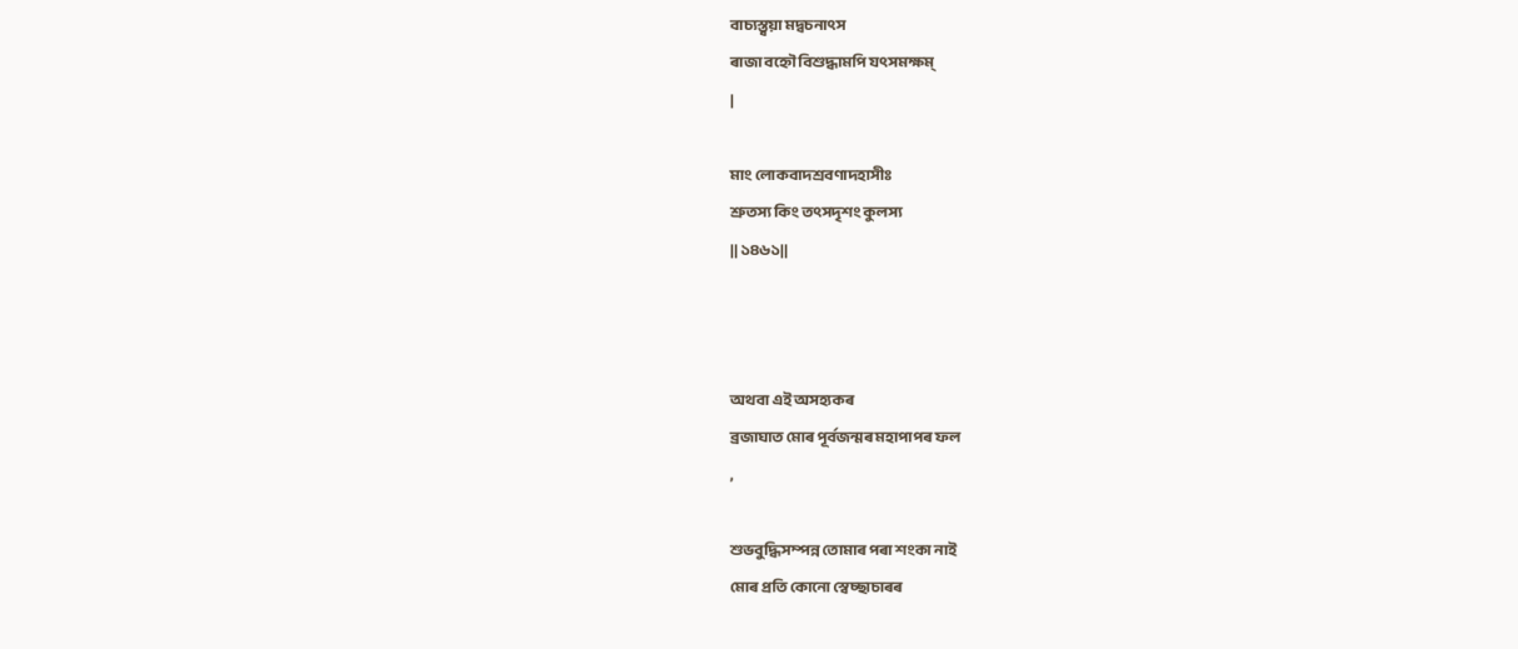বাচ্যস্ত্বয়া মদ্বচনাৎস
ৰাজা বহ্নৌ বিশুদ্ধামপি যৎসমক্ষম্
|

মাং লোকবাদশ্রবণাদহাসীঃ
শ্রুতস্য কিং তৎসদৃশং কুলস্য
|| ১৪৬১||



অথবা এই অসহ্যকৰ
ব্ৰজাঘাত মোৰ পূৰ্বজন্মৰ মহাপাপৰ ফল
,

শুভবুদ্ধিসম্পন্ন তোমাৰ পৰা শংকা নাই
মোৰ প্ৰতি কোনো স্বেচ্ছাচাৰৰ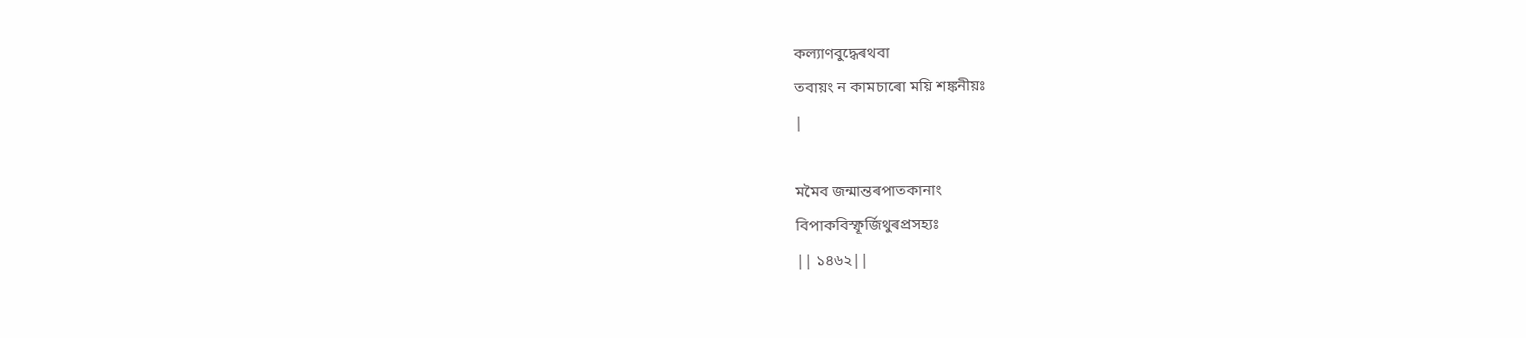কল্যাণবুদ্ধেৰথবা
তবায়ং ন কামচাৰো ময়ি শঙ্কনীয়ঃ
|

মমৈব জন্মান্তৰপাতকানাং
বিপাকবিস্ফূর্জিথুৰপ্রসহ্যঃ
|| ১৪৬২||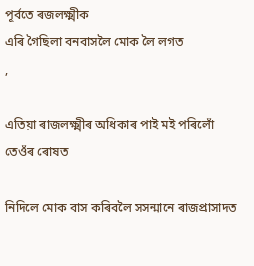পূৰ্বতে ৰজলক্ষ্মীক
এৰি গৈছিলা বনবাসলৈ মোক লৈ লগত
,

এতিয়া ৰাজলক্ষ্মীৰ অধিকাৰ পাই মই পৰিলোঁ
তেওঁৰ ৰোষত

নিদিলে মোক বাস কৰিবলৈ সসন্মানে ৰাজপ্ৰাসাদত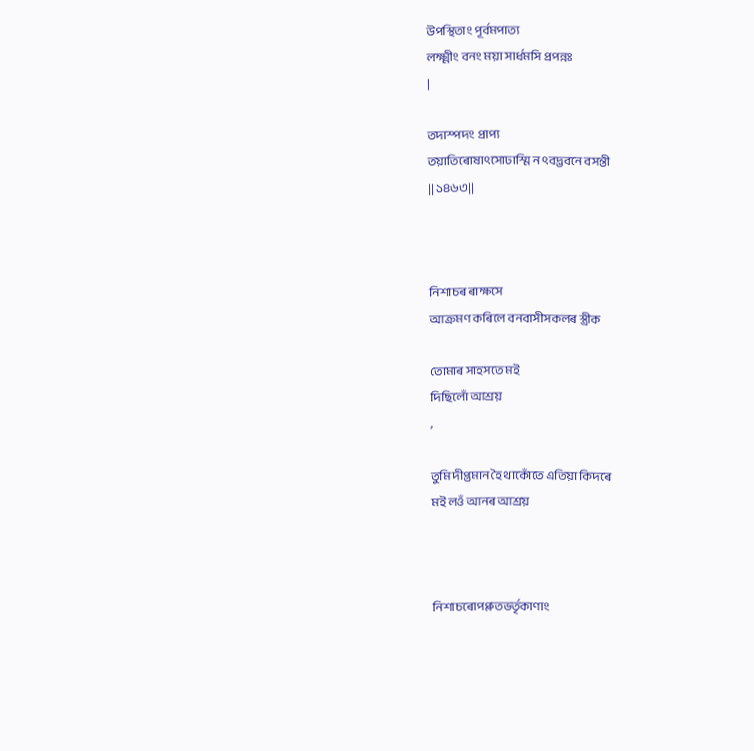উপস্থিতাং পূর্বমপাত্য
লক্ষ্মীং বনং ময়া সার্ধমসি প্রপন্নঃ
|

তদাস্পদং প্রাপ্য
তয়াতিৰোষাৎসোঢাস্মি ন ৎবদ্ভবনে বসন্তী
|| ১৪৬৩||



নিশাচৰ ৰাক্ষসে
আক্ৰমণ কৰিলে বনবাসীসকলৰ স্ত্ৰীক

তোমাৰ সাহসতে মই
দিছিলোঁ আশ্ৰয়
,

তুমি দীপ্তমান হৈ থাকোঁতে এতিয়া কিদৰে
মই লওঁ আনৰ আশ্ৰয়



নিশাচৰোপপ্লুতভর্তৃকাণাং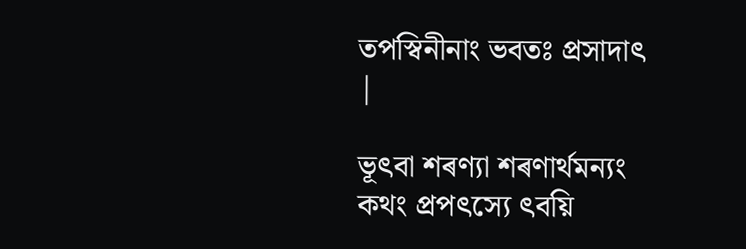তপস্বিনীনাং ভবতঃ প্রসাদাৎ
|

ভূৎবা শৰণ্যা শৰণার্থমন্যং
কথং প্রপৎস্যে ৎবয়ি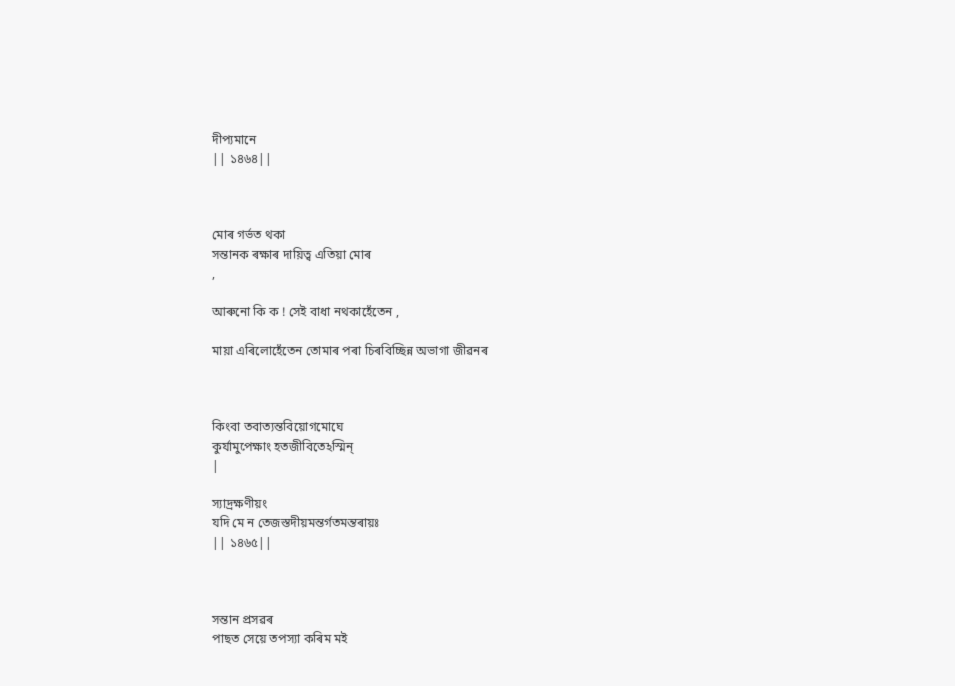দীপ্যমানে
|| ১৪৬৪||



মোৰ গৰ্ভত থকা
সন্তানক ৰক্ষাৰ দায়িত্ব এতিয়া মোৰ
,

আৰুনো কি ক ! সেই বাধা নথকাহেঁতেন ,

মায়া এৰিলোহেঁতেন তোমাৰ পৰা চিৰবিচ্ছিন্ন অভাগা জীৱনৰ



কিংবা তবাত্যন্তবিয়োগমোঘে
কুর্যামুপেক্ষাং হতজীবিতেঽস্মিন্
|

স্যাদ্রক্ষণীয়ং
যদি মে ন তেজস্তদীয়মন্তর্গতমন্তৰায়ঃ
|| ১৪৬৫||



সন্তান প্ৰসৱৰ
পাছত সেয়ে তপস্যা কৰিম মই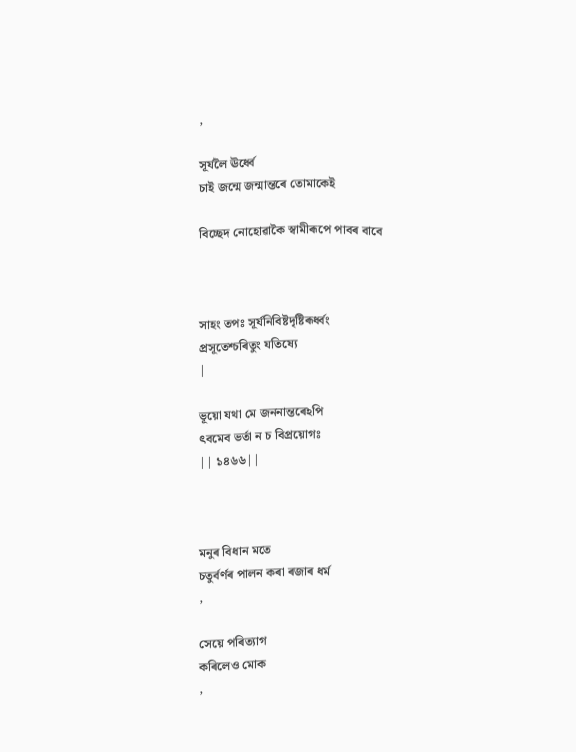,

সূৰ্যলৈ ঊৰ্ধ্বে
চাই জন্মে জন্মান্তৰে তোমাকেই

বিচ্ছেদ নোহোৱাকৈ স্বামীৰূপে পাবৰ বাবে



সাহং তপঃ সূর্যনিবিষ্টদৃষ্টিৰূর্ধ্বং
প্রসূতেশ্চৰিতুং যতিষ্যে
|

ভূয়ো যথা মে জননান্তৰেঽপি
ৎবমেব ভর্তা ন চ বিপ্রয়োগঃ
|| ১৪৬৬||



মনুৰ বিধান মতে
চতুৰ্বৰ্ণৰ পালন কৰা ৰজাৰ ধৰ্ম
,

সেয়ে পৰিত্যাগ
কৰিলেও মোক
,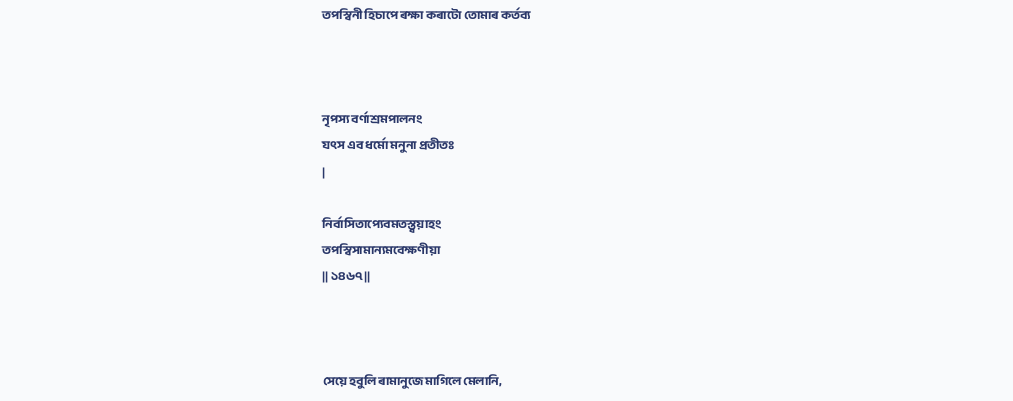তপস্বিনী হিচাপে ৰক্ষা কৰাটো তোমাৰ কৰ্তব্য



নৃপস্য বর্ণাশ্রমপালনং
যৎস এব ধর্মো মনুনা প্রতীতঃ
|

নির্বাসিতাপ্যেবমতস্ত্বয়াহং
তপস্বিসামান্যমবেক্ষণীয়া
|| ১৪৬৭||



সেয়ে হবুলি ৰামানুজে মাগিলে মেলানি,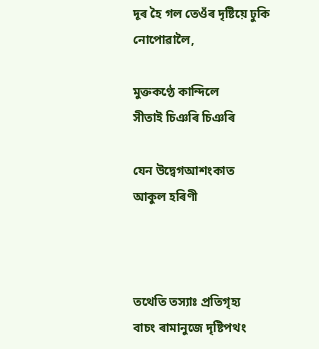দূৰ হৈ গল তেওঁৰ দৃষ্টিয়ে ঢুকি নোপোৱালৈ,

মুক্তকণ্ঠে কান্দিলে
সীতাই চিঞৰি চিঞৰি

যেন উদ্বেগআশংকাত
আকুল হৰিণী



তথেতি তস্যাঃ প্রতিগৃহ্য
বাচং ৰামানুজে দৃষ্টিপথং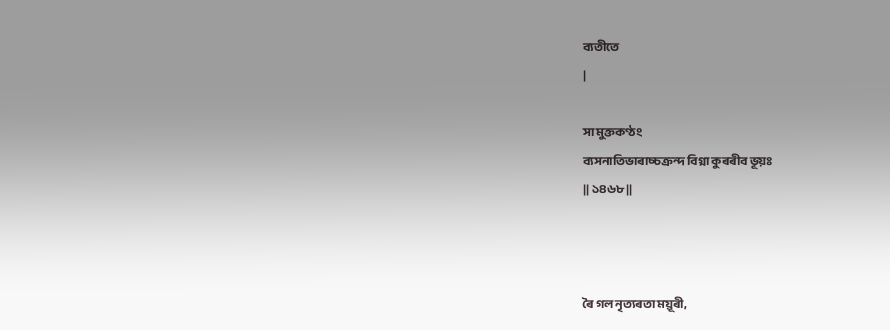ব্যতীতে
|

সা মুক্তকণ্ঠং
ব্যসনাতিভাৰাচ্চক্রন্দ বিগ্না কুৰৰীব ভূয়ঃ
|| ১৪৬৮||



ৰৈ গল নৃত্যৰতা ময়ূৰী,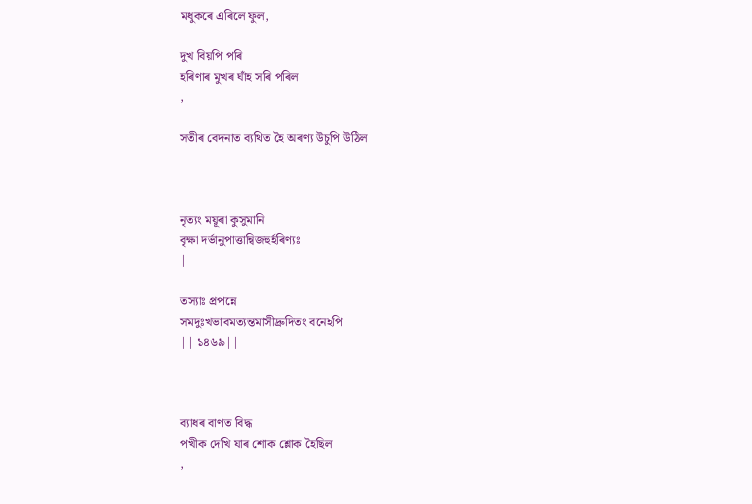মধুকৰে এৰিলে ফুল,

দুখ বিয়পি পৰি
হৰিণাৰ মুখৰ ঘাঁহ সৰি পৰিল
,

সতীৰ বেদনাত ব্যথিত হৈ অৰণ্য উচুপি উঠিল



নৃত্যং ময়ূৰা কুসুমানি
বৃক্ষা দর্ভানুপাত্তান্বিজহুর্হৰিণ্যঃ
|

তস্যাঃ প্রপন্নে
সমদুঃখভাবমত্যন্তমাসীদ্রুদিতং বনেঽপি
|| ১৪৬৯||



ব্যাধৰ বাণত বিদ্ধ
পখীক দেখি যাৰ শোক শ্লোক হৈছিল
,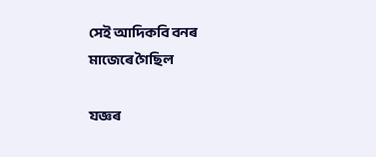সেই আদিকবি বনৰ
মাজেৰে গৈছিল

যজ্ঞৰ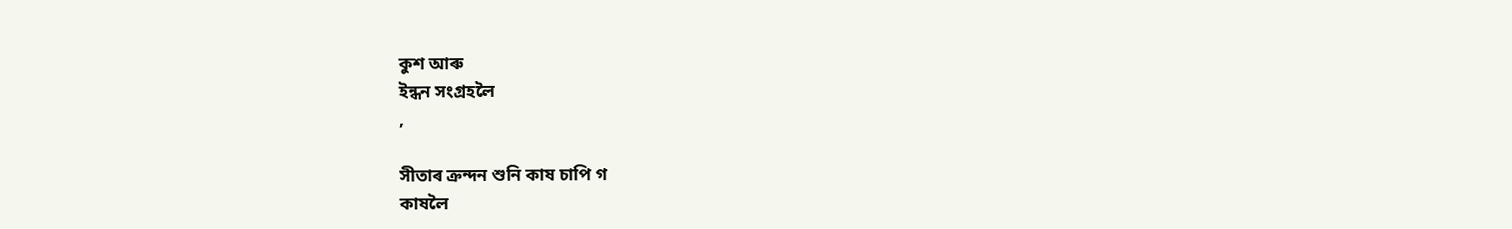কুশ আৰু
ইন্ধন সংগ্ৰহলৈ
,

সীতাৰ ক্ৰন্দন শুনি কাষ চাপি গ
কাষলৈ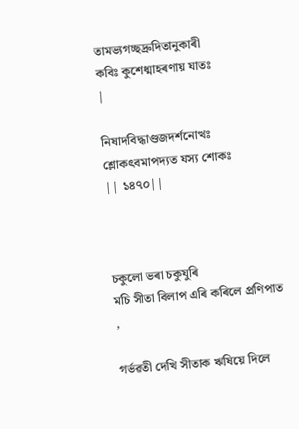তামভ্যগচ্ছদ্রুদিতানুকাৰী
কবিঃ কুশেধ্মাহৰণায় যাতঃ
|

নিষাদবিদ্ধাণ্ডজদর্শনোত্থঃ
শ্লোকৎবমাপদ্যত যস্য শোকঃ
|| ১৪৭০||



চকুলো ভৰা চকুযুৰি
মচি সীতা বিলাপ এৰি কৰিলে প্ৰণিপাত
,

গৰ্ভৱতী দেখি সীতাক ঋষিয়ে দিলে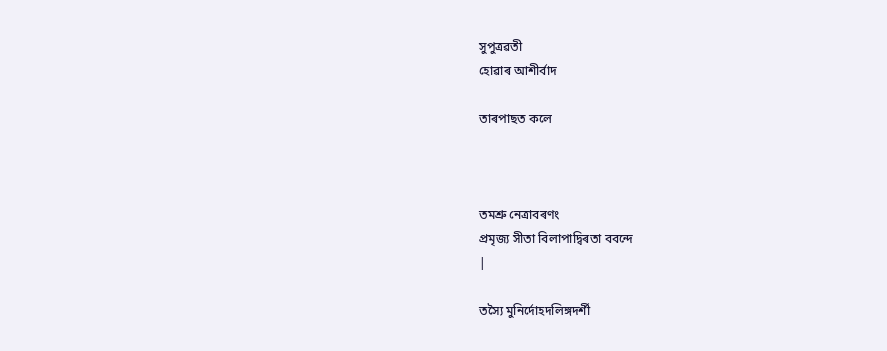সুপুত্ৰৱতী
হোৱাৰ আশীৰ্বাদ

তাৰপাছত কলে



তমশ্রু নেত্রাবৰণং
প্রমৃজ্য সীতা বিলাপাদ্বিৰতা ববন্দে
|

তস্যৈ মুনির্দোহদলিঙ্গদর্শী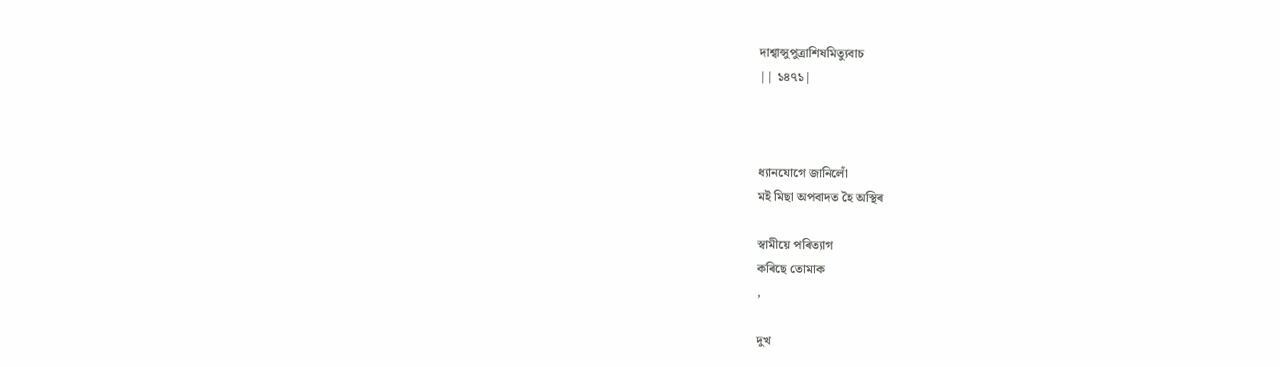দাশ্বান্সুপুত্রাশিষমিত্যুবাচ
|| ১৪৭১|



ধ্যানযোগে জানিলোঁ
মই মিছা অপবাদত হৈ অস্থিৰ

স্বামীয়ে পৰিত্যাগ
কৰিছে তোমাক
,

দুখ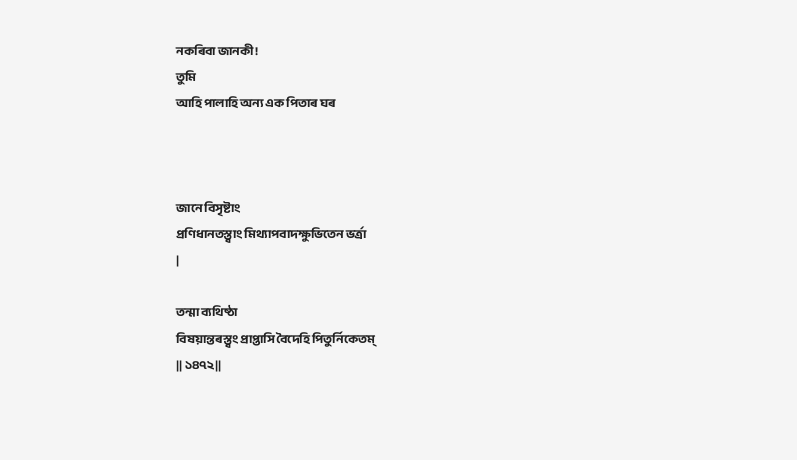নকৰিবা জানকী!
তুমি
আহি পালাহি অন্য এক পিতাৰ ঘৰ



জানে বিসৃষ্টাং
প্রণিধানতস্ত্বাং মিথ্যাপবাদক্ষুভিতেন ভর্ত্রা
|

তন্মা ব্যথিষ্ঠা
বিষয়ান্তৰস্ত্বং প্রাপ্তাসি বৈদেহি পিতুর্নিকেতম্
|| ১৪৭২||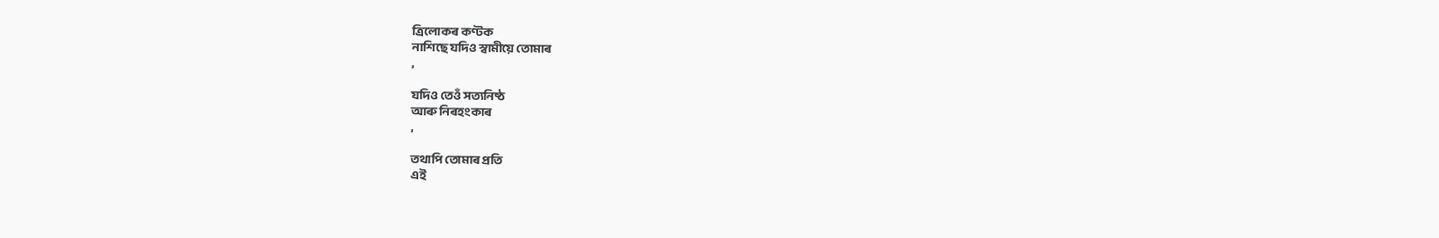ত্ৰিলোকৰ কণ্টক
নাশিছে যদিও স্বামীয়ে তোমাৰ
,

যদিও তেওঁ সত্যনিষ্ঠ
আৰু নিৰহংকাৰ
,

তথাপি তোমাৰ প্ৰতি
এই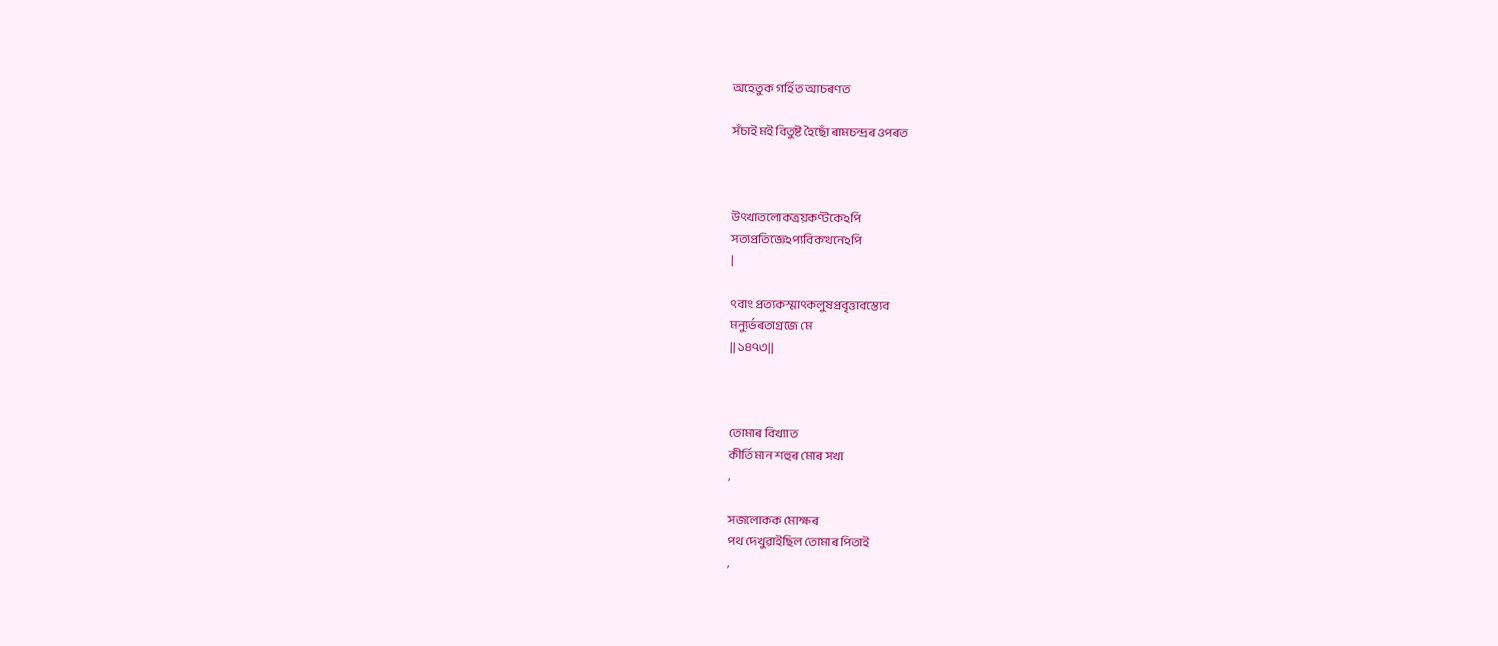অহেতুক গৰ্হিত আচৰণত

সঁচাই মই বিতুষ্ট হৈছোঁ ৰামচন্দ্ৰৰ ওপৰত



উৎখাতলোকত্রয়কণ্টকেঽপি
সত্যপ্রতিজ্ঞেঽপ্যবিকত্থনেঽপি
|

ৎবাং প্রত্যকস্মাৎকলুষপ্রবৃত্তাবস্ত্যেব
মন্যুর্ভৰতাগ্রজে মে
|| ১৪৭৩||



তোমাৰ বিখ্যাত
কীৰ্তিমান শহুৰ মোৰ সখা
,

সজলোকক মোক্ষৰ
পথ দেখুৱাইছিল তোমাৰ পিতাই
,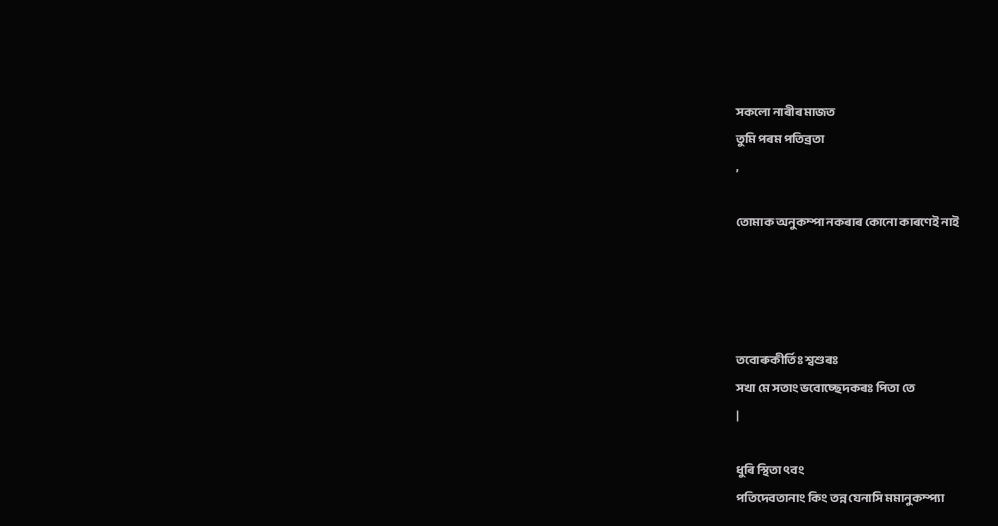সকলো নাৰীৰ মাজত
তুমি পৰম পতিব্ৰতা
,

তোমাক অনুকম্পা নকৰাৰ কোনো কাৰণেই নাই




তবোৰুকীর্তিঃ শ্বশুৰঃ
সখা মে সতাং ভবোচ্ছেদকৰঃ পিতা তে
|

ধুৰি স্থিতা ৎবং
পতিদেবতানাং কিং তন্ন যেনাসি মমানুকম্প্যা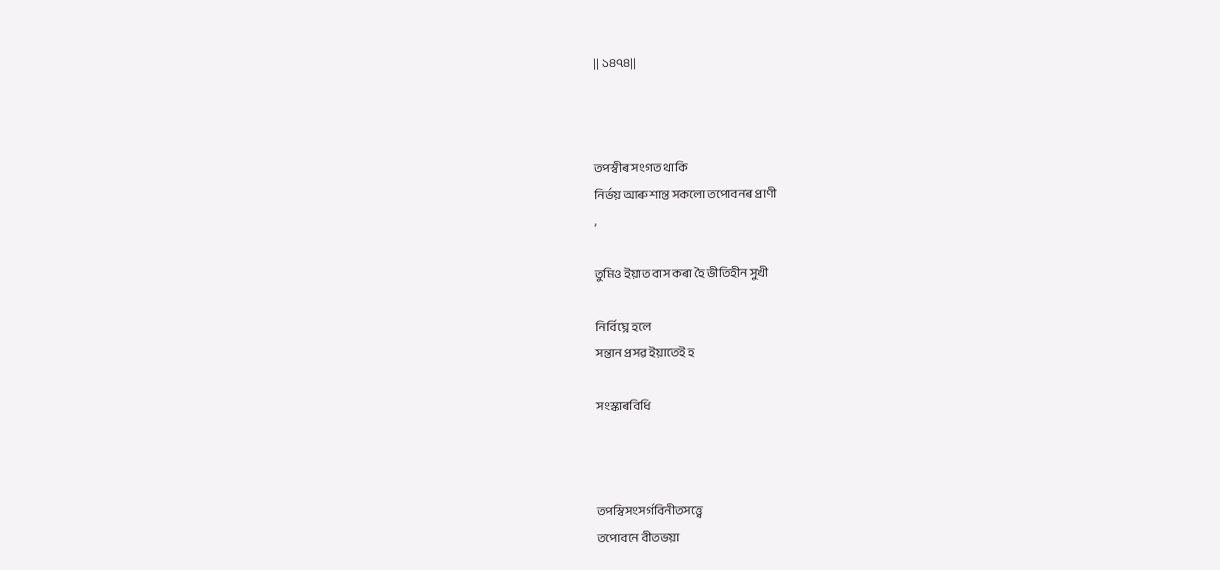|| ১৪৭৪||



তপস্বীৰ সংগত থাকি
নিৰ্ভয় আৰু শান্ত সকলো তপোবনৰ প্ৰাণী
,

তুমিও ইয়াত বাস কৰা হৈ ভীতিহীন সুখী

নিৰ্বিঘ্নে হলে
সন্তান প্ৰসৱ ইয়াতেই হ

সংস্কাৰবিধি



তপস্বিসংসর্গবিনীতসত্ত্বে
তপোবনে বীতভয়া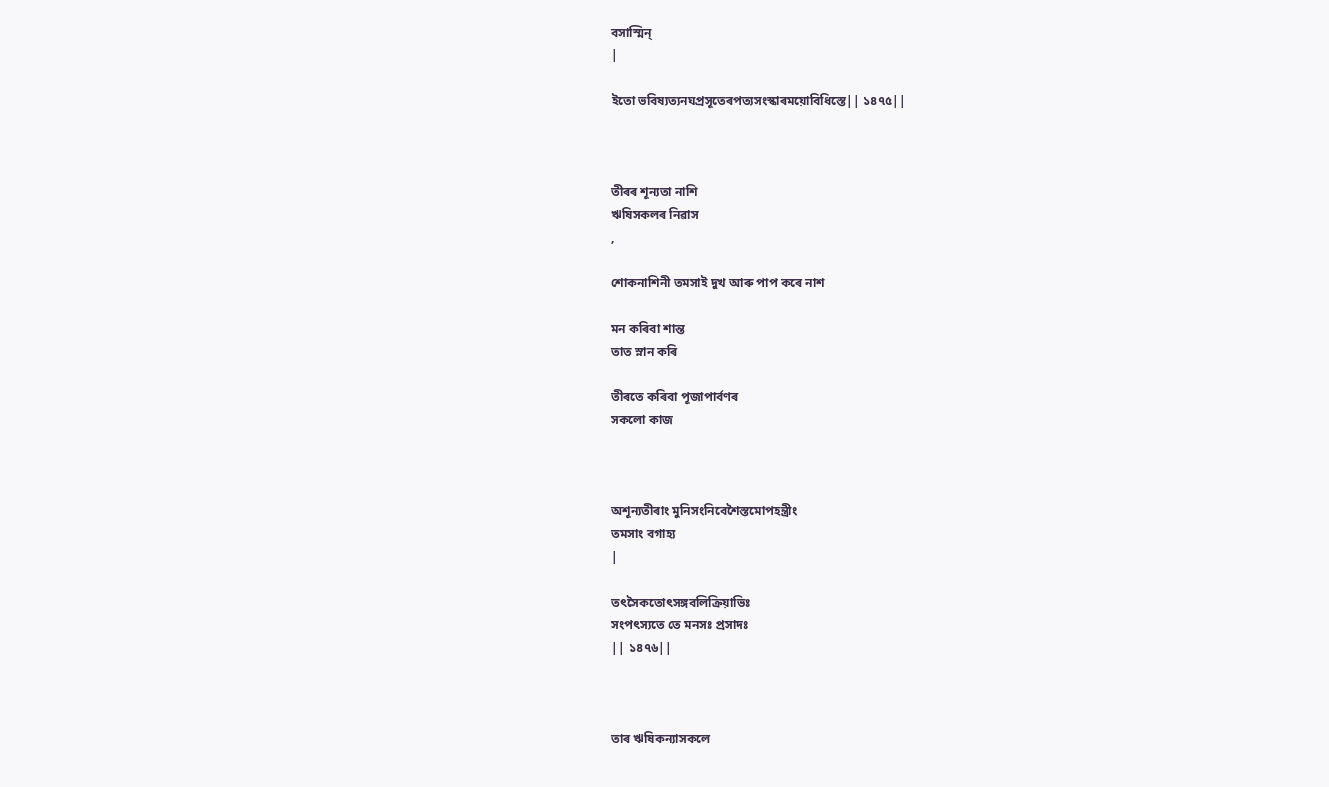বসাস্মিন্
|

ইতো ভবিষ্যত্যনঘপ্রসূতেৰপত্যসংস্কাৰময়োবিধিস্তে|| ১৪৭৫||



তীৰৰ শূন্যতা নাশি
ঋষিসকলৰ নিৱাস
,

শোকনাশিনী তমসাই দুখ আৰু পাপ কৰে নাশ

মন কৰিবা শান্ত
তাত স্নান কৰি

তীৰতে কৰিবা পূজাপাৰ্বণৰ
সকলো কাজ



অশূন্যতীৰাং মুনিসংনিবেশৈস্তমোপহন্ত্রীং
তমসাং বগাহ্য
|

তৎসৈকতোৎসঙ্গবলিক্রিয়াভিঃ
সংপৎস্যতে তে মনসঃ প্রসাদঃ
|| ১৪৭৬||



তাৰ ঋষিকন্যাসকলে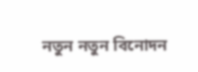নতুন নতুন বিনোদন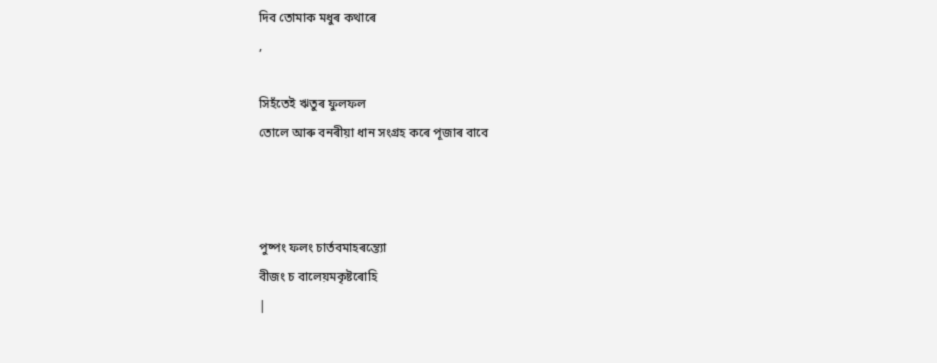দিব তোমাক মধুৰ কথাৰে
,

সিহঁতেই ঋতুৰ ফুলফল
তোলে আৰু বনৰীয়া ধান সংগ্ৰহ কৰে পূজাৰ বাবে



পুষ্পং ফলং চার্তবমাহৰন্ত্যো
বীজং চ বালেয়মকৃষ্টৰোহি
|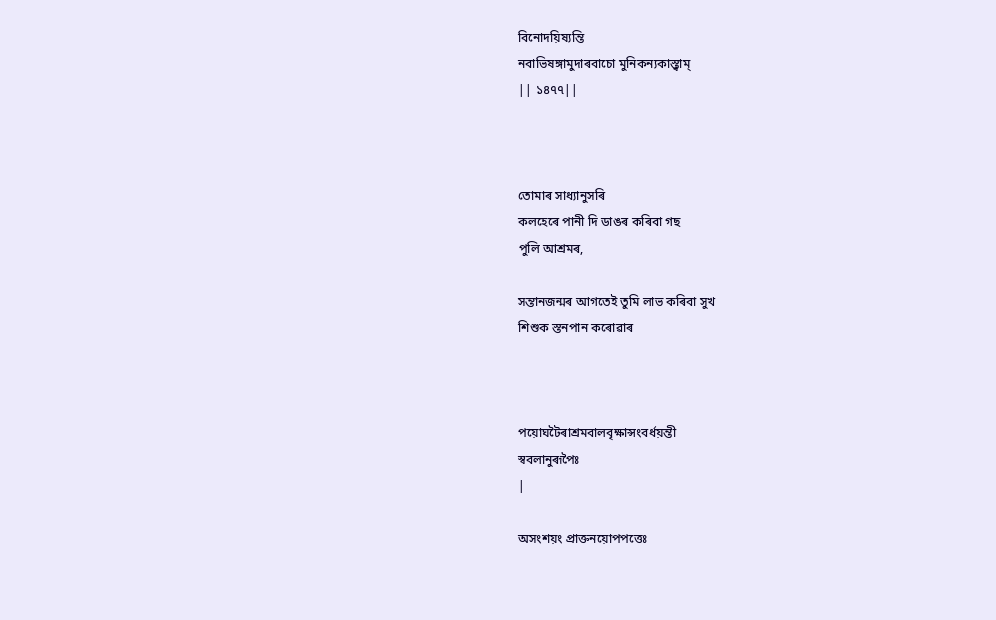বিনোদয়িষ্যন্তি
নবাভিষঙ্গামুদাৰবাচো মুনিকন্যকাস্ত্বাম্
|| ১৪৭৭||



তোমাৰ সাধ্যানুসৰি
কলহেৰে পানী দি ডাঙৰ কৰিবা গছ
পুলি আশ্ৰমৰ,

সন্তানজন্মৰ আগতেই তুমি লাভ কৰিবা সুখ
শিশুক স্তনপান কৰোৱাৰ



পয়োঘটৈৰাশ্রমবালবৃক্ষান্সংবর্ধয়ন্তী
স্ববলানুৰূপৈঃ
|

অসংশয়ং প্রাক্তনয়োপপত্তেঃ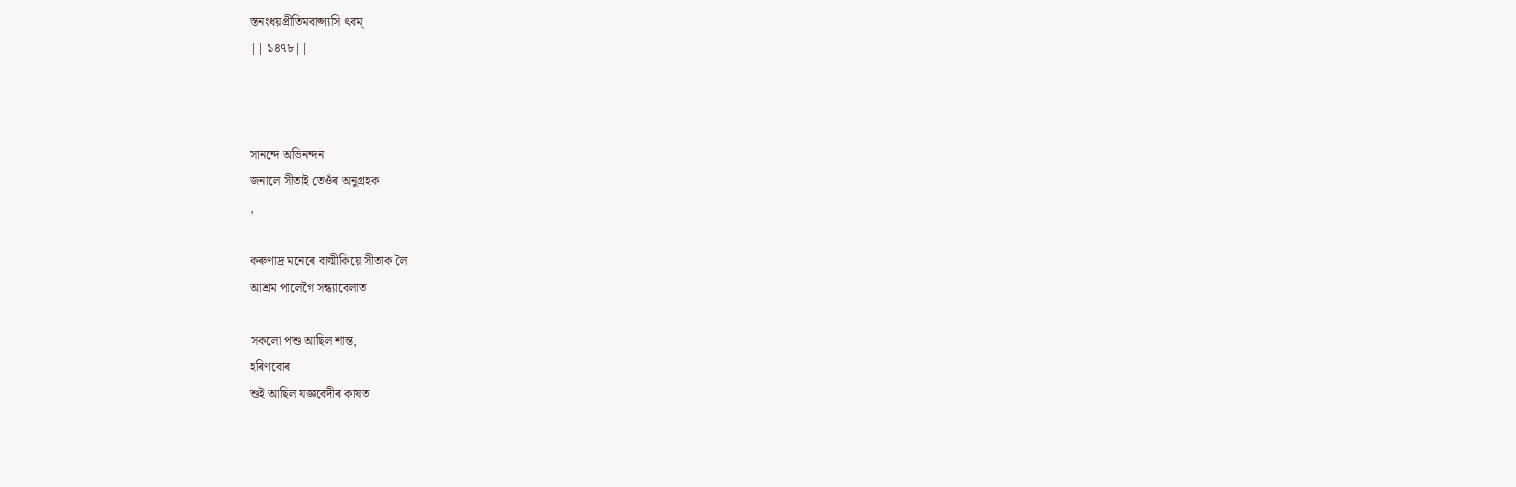স্তনংধয়প্রীতিমবাপ্স্যসি ৎবম্
|| ১৪৭৮||



সানন্দে অভিনন্দন
জনালে সীতাই তেওঁৰ অনুগ্ৰহক
,

কৰুণাদ্ৰ মনেৰে বাল্মীকিয়ে সীতাক লৈ
আশ্ৰম পালেগৈ সন্ধ্যাবেলাত

সকলো পশু আছিল শান্ত,
হৰিণবোৰ
শুই আছিল যজ্ঞবেদীৰ কাষত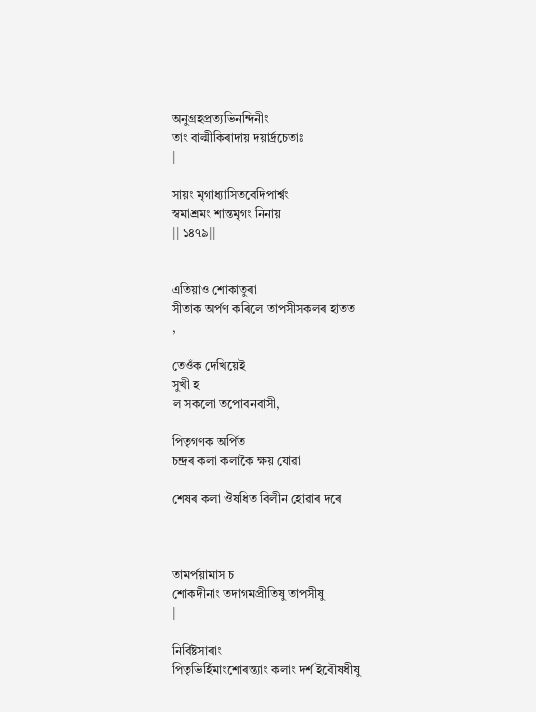অনুগ্রহপ্রত্যভিনন্দিনীং
তাং বাল্মীকিৰাদায় দয়ার্দ্রচেতাঃ
|

সায়ং মৃগাধ্যাসিতবেদিপার্শ্বং
স্বমাশ্রমং শান্তমৃগং নিনায়
|| ১৪৭৯||


এতিয়াও শোকাতুৰা
সীতাক অৰ্পণ কৰিলে তাপসীসকলৰ হাতত
,

তেওঁক দেখিয়েই
সুখী হ
ল সকলো তপোবনবাসী,

পিতৃগণক অৰ্পিত
চন্দ্ৰৰ কলা কলাকৈ ক্ষয় যোৱা

শেষৰ কলা ঔষধিত বিলীন হোৱাৰ দৰে



তামর্পয়ামাস চ
শোকদীনাং তদাগমপ্রীতিষু তাপসীষু
|

নির্বিষ্টসাৰাং
পিতৃভির্হিমাংশোৰন্ত্যাং কলাং দর্শ ইবৌষধীষু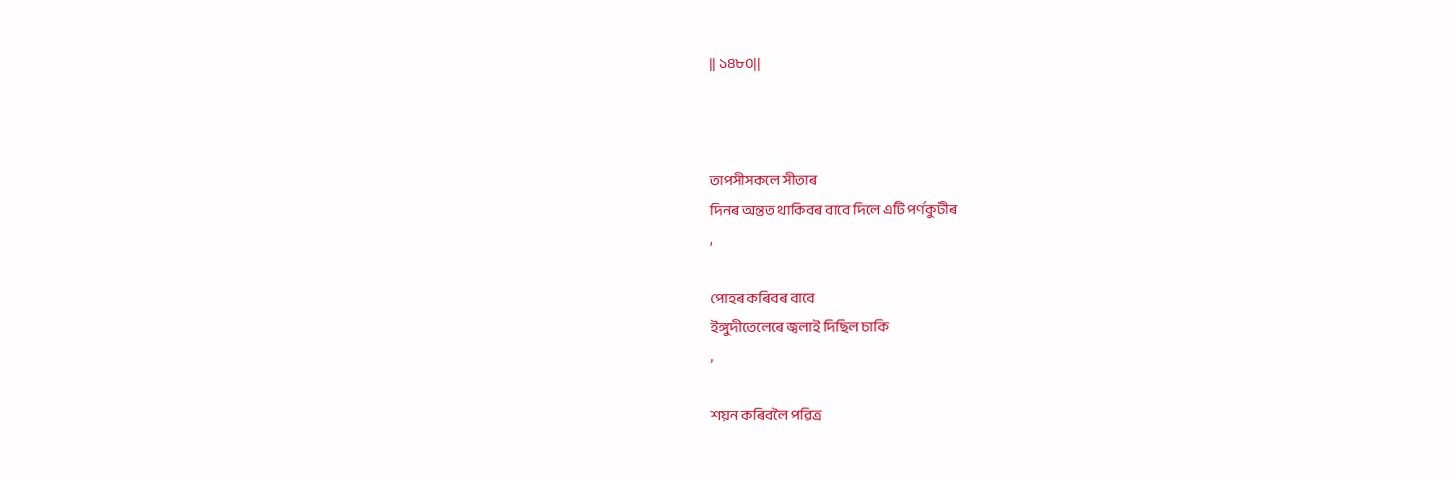|| ১৪৮০||



তাপসীসকলে সীতাৰ
দিনৰ অন্তত থাকিবৰ বাবে দিলে এটি পৰ্ণকুটীৰ
,

পোহৰ কৰিবৰ বাবে
ইঙ্গুদীতেলেৰে জ্বলাই দিছিল চাকি
,

শয়ন কৰিবলৈ পৱিত্ৰ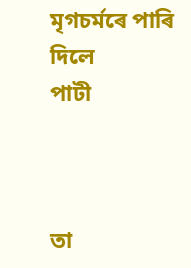মৃগচৰ্মৰে পাৰি দিলে
পাটী



তা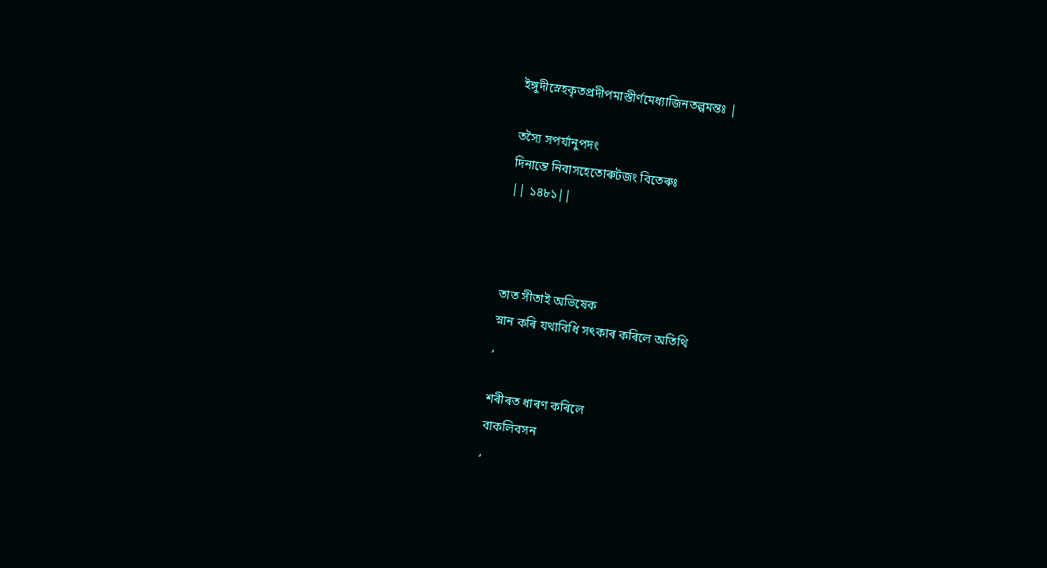ইঙ্গুদীস্নেহকৃতপ্রদীপমাস্তীর্ণমেধ্যাজিনতল্পমন্তঃ |

তস্যৈ সপর্যানুপদং
দিনান্তে নিবাসহেতোৰুটজং বিতেৰুঃ
|| ১৪৮১||



তাত সীতাই অভিষেক
স্নান কৰি যথাবিধি সৎকাৰ কৰিলে অতিথি
,

শৰীৰত ধাৰণ কৰিলে
বাকলিবসন
,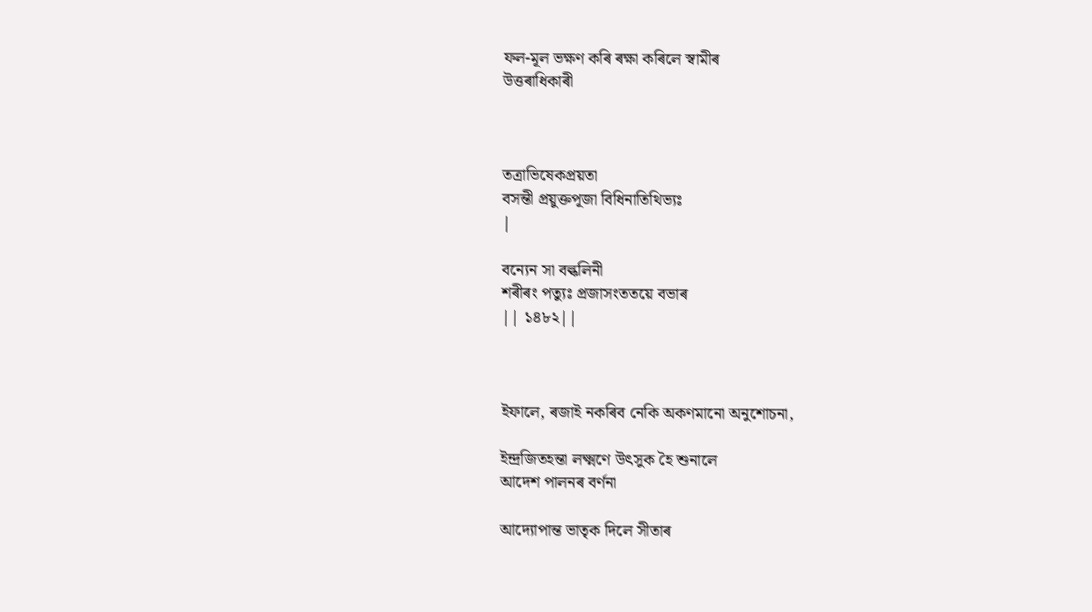ফল-মূল ভক্ষণ কৰি ৰক্ষা কৰিলে স্বামীৰ
উত্তৰাধিকাৰী



তত্রাভিষেকপ্রয়তা
বসন্তী প্রয়ুক্তপূজা বিধিনাতিথিভ্যঃ
|

বন্যেন সা বল্কলিনী
শৰীৰং পত্যুঃ প্রজাসংততয়ে বভাৰ
|| ১৪৮২||



ইফালে, ৰজাই নকৰিব নেকি অকণমানো অনুশোচনা,

ইন্দ্ৰজিতহন্তা লক্ষ্মণে উৎসুক হৈ শুনালে
আদেশ পালনৰ বৰ্ণনা

আদ্যোপান্ত ভাতৃক দিলে সীতাৰ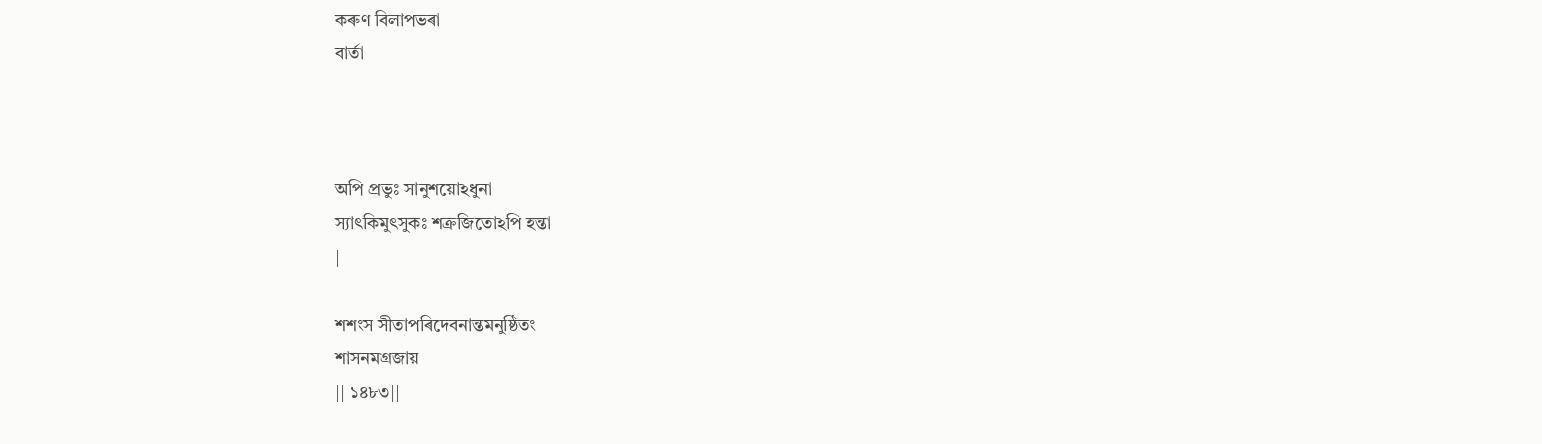কৰুণ বিলাপভৰা
বাৰ্তা



অপি প্রভুঃ সানুশয়োঽধুনা
স্যাৎকিমুৎসুকঃ শক্রজিতোঽপি হন্তা
|

শশংস সীতাপৰিদেবনান্তমনুষ্ঠিতং
শাসনমগ্রজায়
|| ১৪৮৩||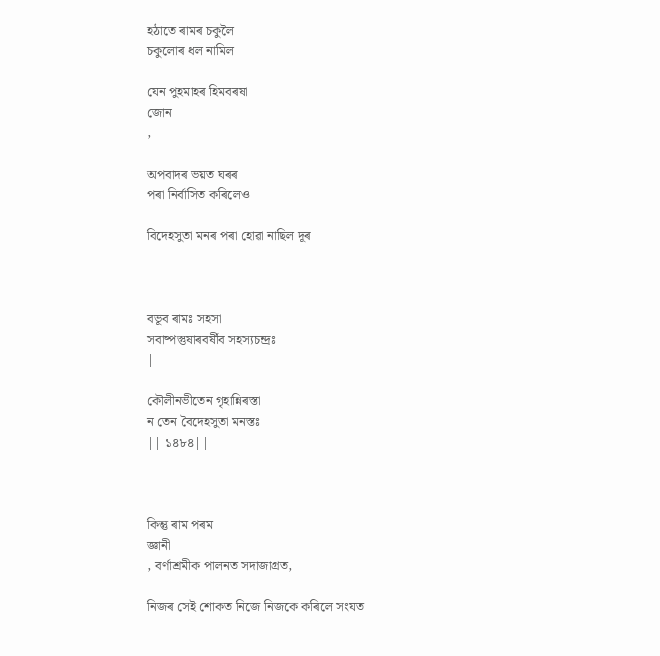হঠাতে ৰামৰ চকুলৈ
চকুলোৰ ধল নামিল

যেন পুহমাহৰ হিমবৰষা
জোন
,

অপবাদৰ ভয়ত ঘৰৰ
পৰা নিৰ্বাসিত কৰিলেও

বিদেহসুতা মনৰ পৰা হোৱা নাছিল দূৰ



বভূব ৰামঃ সহসা
সবাষ্পস্তুষাৰবর্ষীব সহস্যচন্দ্রঃ
|

কৌলীনভীতেন গৃহান্নিৰস্তা
ন তেন বৈদেহসুতা মনস্তঃ
|| ১৪৮৪||



কিন্তু ৰাম পৰম
জ্ঞানী
, বৰ্ণাশ্ৰমীক পালনত সদাজাগ্ৰত,

নিজৰ সেই শোকত নিজে নিজকে কৰিলে সংযত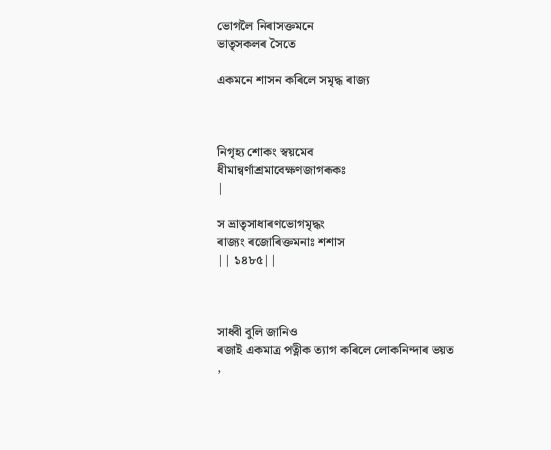ভোগলৈ নিৰাসক্তমনে
ভাতৃসকলৰ সৈতে

একমনে শাসন কৰিলে সমৃদ্ধ ৰাজ্য



নিগৃহ্য শোকং স্বয়মেব
ধীমান্বর্ণাশ্রমাবেক্ষণজাগৰূকঃ
|

স ভ্রাতৃসাধাৰণভোগমৃদ্ধং
ৰাজ্যং ৰজোৰিক্তমনাঃ শশাস
|| ১৪৮৫||



সাধ্বী বুলি জানিও
ৰজাই একমাত্ৰ পত্নীক ত্যাগ কৰিলে লোকনিন্দাৰ ভয়ত
,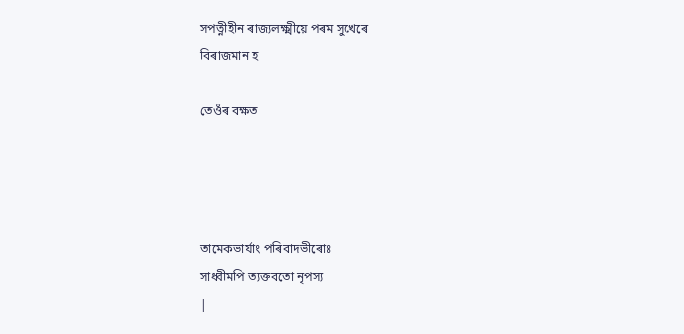সপত্নীহীন ৰাজ্যলক্ষ্মীয়ে পৰম সুখেৰে
বিৰাজমান হ

তেওঁৰ বক্ষত




তামেকভার্যাং পৰিবাদভীৰোঃ
সাধ্বীমপি ত্যক্তবতো নৃপস্য
|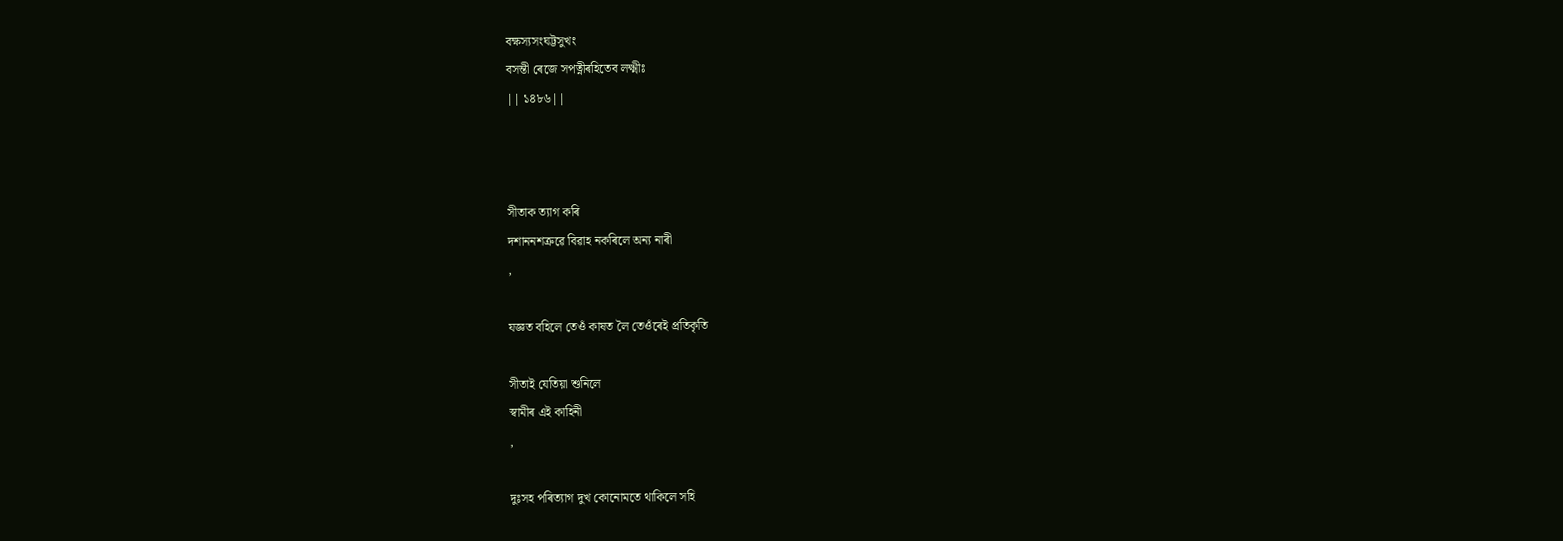বক্ষস্যসংঘট্টসুখং
বসন্তী ৰেজে সপত্নীৰহিতেব লক্ষ্মীঃ
|| ১৪৮৬||



সীতাক ত্যাগ কৰি
দশাননশত্ৰুৱে বিৱাহ নকৰিলে অন্য নাৰী
,

যজ্ঞত বহিলে তেওঁ কাষত লৈ তেওঁৰেই প্ৰতিকৃতি

সীতাই যেতিয়া শুনিলে
স্বামীৰ এই কাহিনী
,

দুঃসহ পৰিত্যাগ দুখ কোনোমতে থাকিলে সহি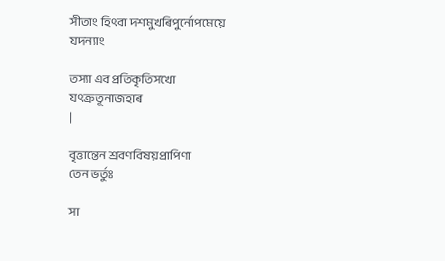সীতাং হিৎবা দশমুখৰিপুর্নোপমেয়ে
যদন্যাং

তস্যা এব প্রতিকৃতিসখো
যৎক্রতূনাজহাৰ
|

বৃত্তান্তেন শ্রবণবিষয়প্রাপিণা
তেন ভর্তুঃ

সা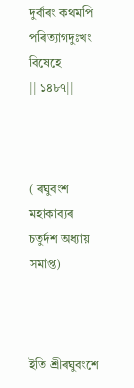দুর্বাৰং কথমপি
পৰিত্যাগদুঃখং বিষেহে
|| ১৪৮৭||



( ৰঘুবংশ মহাকাব্যৰ চতুৰ্দশ অধ্যায় সমাপ্ত)



ইতি শ্রীৰঘুবংশে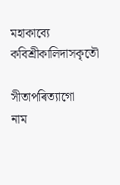মহাকাব্যে কবিশ্রীকালিদাসকৃতৌ

সীতাপৰিত্যাগো
নাম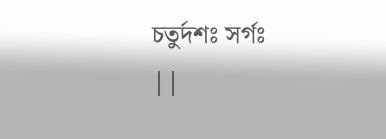চতুর্দশঃ সর্গঃ
||